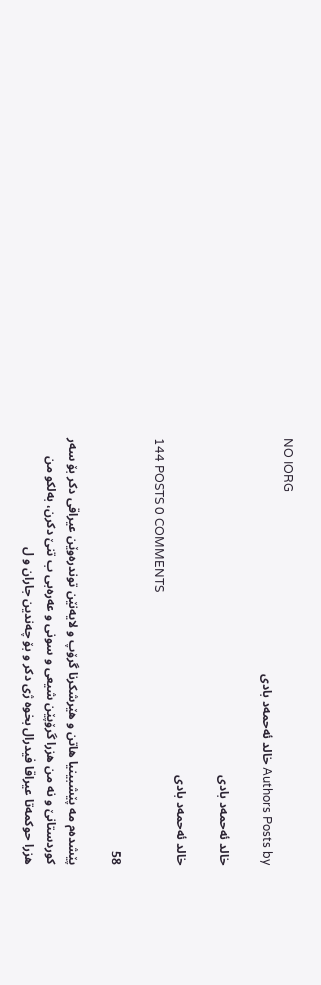NO IORG
Authors Posts by خالد ئه‌حمه‌د بادى

خالد ئه‌حمه‌د بادى

خالد ئه‌حمه‌د بادى
144 POSTS 0 COMMENTS

58

پێشده‌م مه‌ پێشبینیا هاتن و هێرشكرنا گرۆپ و لایه‌نێن توندره‌وێن عیراقى دكر بۆ سه‌ر كوردستانێ و نه‌ من هزرا گرۆپێن شیعى و سونى و عه‌ره‌بى ب تنێ دكرن، به‌لكو من هزرا حوكمه‌تا عیراقا فیدرال بخوه‌ ژی دكر و بۆ چه‌ندین جاران و ل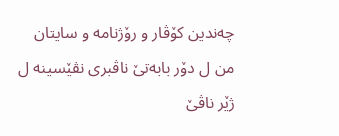چه‌ندین كۆڤار و رۆژنامه‌ و سایتان من ل دۆر بابه‌تێ ناڤبرى نڤێسینه‌ ل ژێر ناڤێ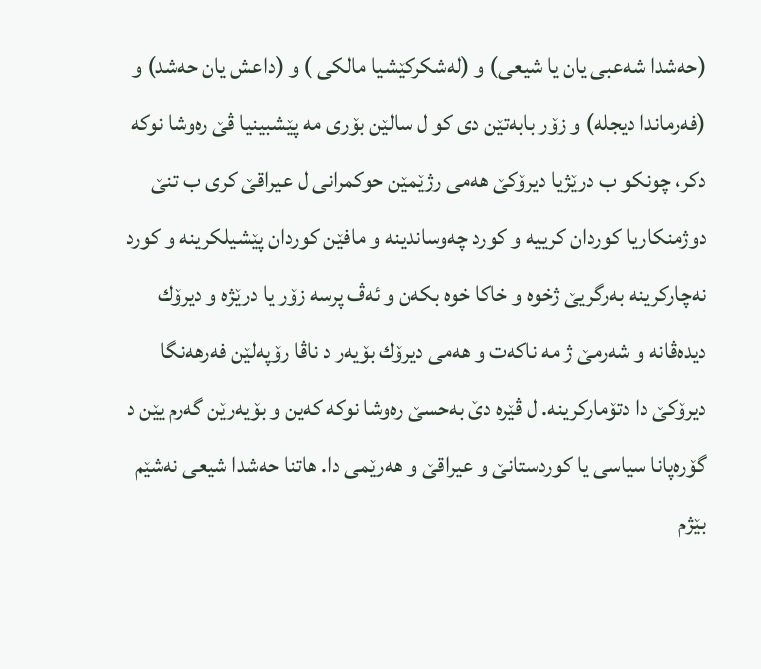(حه‌شدا شه‌عبى یان یا شیعى) و (له‌شكركێشیا مالكى ) و (داعش یان حه‌شد) و (فه‌رماندا دیجله‌) و زۆر بابه‌تێن دى كو ل سالێن بۆرى مه‌ پێشبینیا ڤێ ره‌وشا نوكه‌ دكر، چونكو ب درێژیا دیرۆكێ هه‌مى رژێمێن حوكمرانى ل عیراقێ كرى ب تنێ دوژمنكاریا كوردان كرییه‌ و كورد چه‌وساندینه‌ و مافێن كوردان پێشیلكرینه‌ و كورد نه‌چاركرینه‌ به‌رگریێ ژخوه‌ و خاكا خوه‌ بكه‌ن و ئه‌ڤ پرسه‌ زۆر یا درێژه‌ و دیرۆك دیده‌ڤانه‌ و شه‌رمێ ژ مه‌ ناكه‌ت و هه‌مى دیرۆك بۆیه‌ر د ناڤا رۆپه‌لێن فه‌رهه‌نگا دیرۆكێ دا دتۆماركرینه‌. ل ڤێره‌ دێ به‌حسێ ره‌وشا نوكه‌ كه‌ین و بۆیه‌رێن گه‌رم یێن د گۆره‌پانا سیاسى یا كوردستانێ و عیراقێ و هه‌رێمى دا. هاتنا حه‌شدا شیعى نه‌شێم بێژم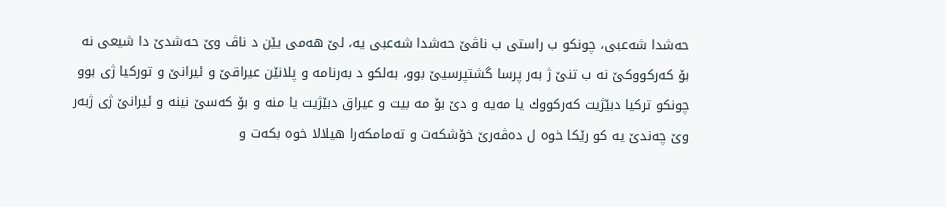حه‌شدا شه‌عبى، چونكو ب راستى ب ناڤێ حه‌شدا شه‌عبى یه‌، لێ هه‌مى یێن د ناڤ وێ حه‌شدێ دا شیعى نه‌ بۆ كه‌ركووكێ نه‌ ب تنێ ژ به‌ر پرسا گشتپرسیێ بوو، به‌لكو د به‌رنامه‌ و پلانێن عیراقێ و ئیرانێ و توركیا ژی بوو چونكو تركیا دبێژیت كه‌ركووك یا مه‌یه‌ و دێ بۆ مه‌ بیت و عیراق دبێژیت یا منه‌ و بۆ كه‌سێ نینه‌ و ئیرانێ ژی ژبه‌ر وێ چه‌ندێ یه‌ كو رێكا خوه‌ ل ده‌ڤه‌رێ خۆشكه‌ت و ته‌مامكه‌را هیلالا خوه‌ بكه‌ت و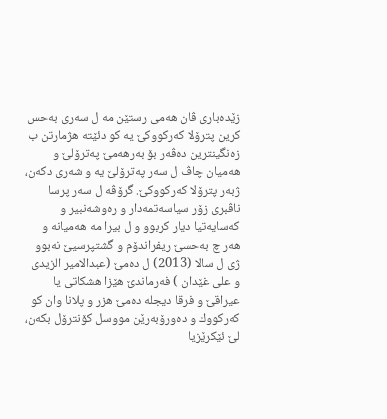زێده‌بارى ڤان هه‌مى رستێن مه‌ ل سه‌رى به‌حس كرین پترۆلا كه‌ركووكێ یه‌ كو دئێته‌ هژمارتن ب زه‌نگینترین ده‌ڤه‌ر بۆ به‌رهه‌مێ په‌ترۆلێ و هه‌میان چاڤ ل سه‌ر په‌ترۆلێ یه‌ و شه‌رى دكه‌ن، ژبه‌ر پترۆلا كه‌ركووكێ. گرۆڤه‌ ل سه‌ر پرسا ناڤبرى زۆر سیاسه‌تمه‌دار و ره‌وشه‌نبیر و كه‌سایه‌تیا دیار كربوو و ل بیرا مه‌ هه‌میانه‌ و هه‌ر چ به‌حسێ ریفراندۆم و گشتپرسیێ نه‌بوو ژى ل سالا (2013) ل ده‌مێ (عبدالامیر الزیدى و على غێدان ) فه‌رماندێ هێزا هشكاتى یا عیراقێ و فرقا دیجله‌ ده‌مێ هزر و پلانا وان كو كه‌ركووك و ده‌ورۆبه‌رێن مووسل كۆنترۆل بكه‌ن، لێ ئێكرێزیا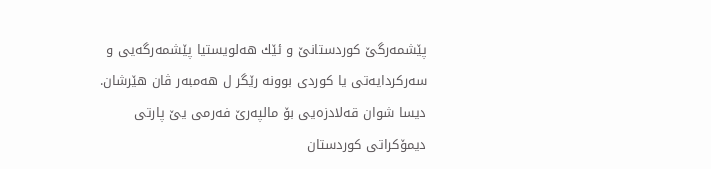پێشمه‌رگێ كوردستانێ و ئێك هه‌لویستیا پێشمه‌رگه‌یى و سه‌ركردایه‌تى یا كوردى بوونه‌ رێگر ل هه‌مبه‌ر ڤان هێرشان. دیسا شوان قه‌لادزه‌یى بۆ مالپه‌رێ فه‌رمى یێ پارتى دیمۆكراتى كوردستان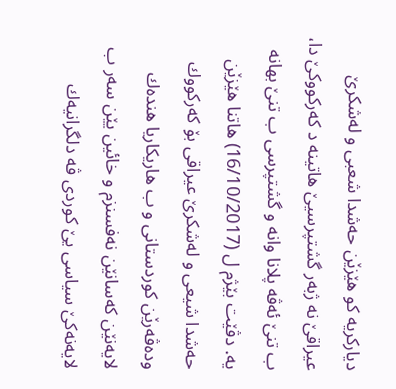دیاركریه‌ كو هێزێن حه‌شدا شعبى و له‌شكرێ عیراقێ نه‌ ژبه‌ر گشتپرسیێ هاتینه‌ د كه‌ركووكێ دا، ب تنێ ئه‌ڤه‌ پلانا وانه‌ و گشتپرسى ب تنێ بهانه‌ یه‌. دڤێت بێژم ل (16/10/2017) هاتنا هێزێن حه‌شدا شیعى و له‌شكرێ عیراقى بۆ كه‌ركووك وده‌ڤه‌رێن كوردستانى و ب هاریكاریا هنده‌ك لایه‌نێن كه‌سانێن نه‌فسنزم و خائین یێن سه‌ر ب لایه‌نه‌كێ سیاسى یێ كوردى ڤه‌ دلگرانیه‌ك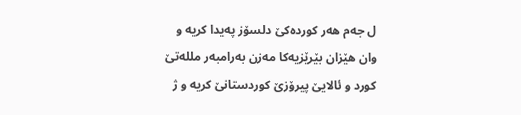ل جه‌م هه‌ر كورده‌كێ دلسۆز په‌یدا كریه‌ و وان هێزان بێرێزیه‌كا مه‌زن به‌رامبه‌ر ملله‌تێ كورد و ئالایێ پیرۆزێ كوردستانێ كریه‌ و ژ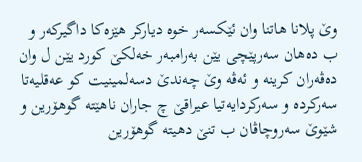وێ پلانا هاتنا وان ئێكسه‌ر خوه‌ دیاركر هێزه‌كا داگیركه‌ر و ب ده‌هان سه‌رپێچى یێن به‌رامبه‌ر خه‌لكێ كورد یێن ل وان ده‌ڤه‌ران كرینه‌ و ئه‌ڤه‌ وێ چه‌ندێ دسه‌لمینیت كو عه‌قلیه‌تا سه‌ركرده‌ و سه‌ركردایه‌تیا عیراقێ چ جاران ناهێته‌ گوهۆرین و شێوێ سه‌روچاڤان ب تنێ دهیته‌ گوهۆرین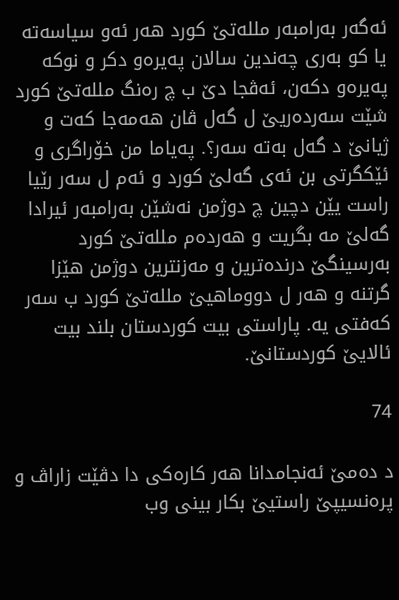ئه‌گه‌ر به‌رامبه‌ر ملله‌تێ كورد هه‌ر ئه‌و سیاسه‌ته‌ یا كو به‌رى چه‌ندین سالان په‌یره‌و دكر و نوكه‌ په‌یره‌و دكه‌ن، ئه‌ڤجا دێ ب چ ره‌نگ ملله‌تێ كورد شێت سه‌رده‌ریێ ل گه‌ل ڤان هه‌مه‌جا كه‌ت و ژیانێ د گه‌ل به‌ته‌ سه‌ر؟. په‌یاما من خۆراگرى و ئێكگرتى بن ئه‌ى گه‌لێ كورد و ئه‌م ل سه‌ر رێیا راست یێن دچین چ دوژمن نه‌شێن به‌رامبه‌ر ئیرادا گه‌لێ مه‌ بگریت و هه‌رده‌م ملله‌تێ كورد به‌رسینگێ درنده‌ترین و مه‌زنترین دوژمن هێزا گرتنه‌ و هه‌ر ل دووماهیێ ملله‌تێ كورد ب سه‌ر كه‌فتى یه‌. پاراستى بیت كوردستان بلند بیت ئالایێ كوردستانێ.

74

د ده‌مێ ئه‌نجامدانا هه‌ر كاره‌كى دا دڤێت زاراڤ و پره‌نسیپێ راستیێ بكار بینى وب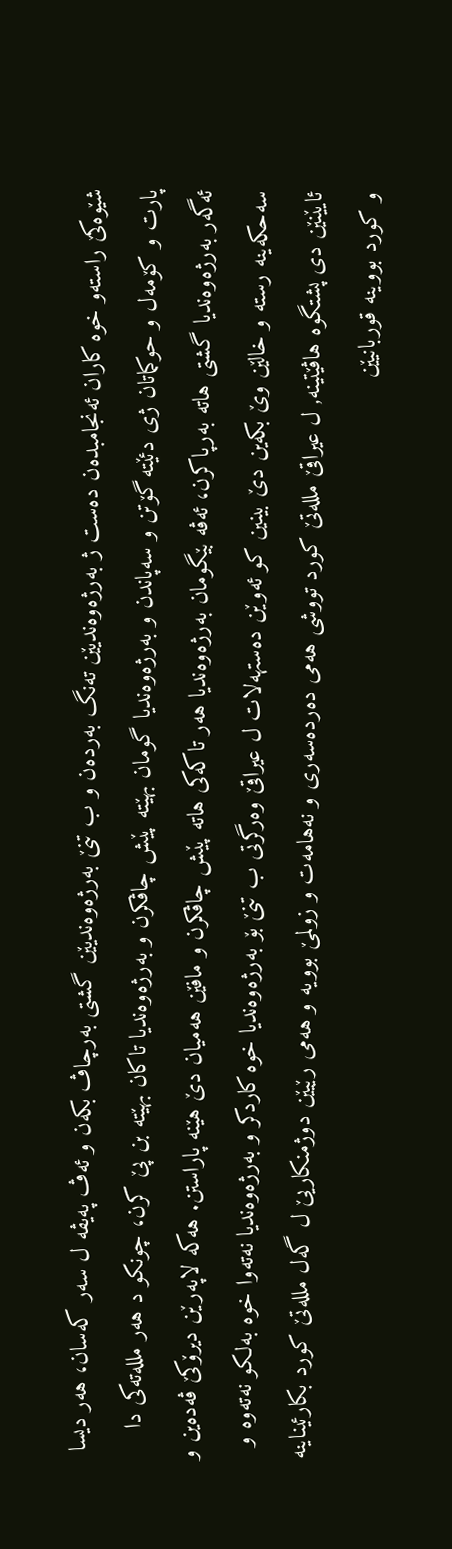شێوه‌كێ راسته‌و خوه‌ كاران ئه‌نجامبده‌ن ده‌ست ژ به‌رژه‌وه‌ندیێن ته‌نگ به‌رده‌ن و ب تنێ به‌رژه‌وه‌ندیێن گشتى به‌رچاڤ بكه‌ن و ئه‌ڤ په‌یڤه‌ ل سه‌ر كه‌سان، هه‌ر دیسا پارت و كۆمه‌ل و حوكماتان ژى دئێته‌ گۆتن و سه‌پاندن و به‌رژه‌وه‌ندیا گومان بهێته‌ پێش چاڤكرن و به‌رژه‌وه‌ندیا تاكان بهێته‌ بن پێ كرن، چونكو د هه‌ر ملله‌ته‌كى دا ئه‌گه‌ر به‌رژه‌وه‌ندیا گشتى هاته‌ به‌رپاكرن، ئه‌ڤه‌ بێگومان به‌رژه‌وه‌ندیا هه‌ر تاكه‌كى هاته‌ پێش چاڤكرن و مافێن هه‌میان دێ هێنه‌ پاراستن. هه‌كه‌ لاپه‌رێن دیرۆكێ ڤه‌ده‌ین و سه‌حكه‌ینه‌ رسته‌ و خالێن وێ بكه‌ین دێ بینین كو ئه‌وێن ده‌ستهه‌لات ل عیراقێ وه‌رگرتى ب تنێ بۆ به‌رژه‌وه‌ندیا خوه‌ كاردكر و به‌رژه‌وه‌ندیا نه‌ته‌وا خوه‌ به‌لكو نه‌ته‌وه‌ و ئایێنێن دى پشتگوه هاڤێتینه‌, ل عیراقێ ملله‌تێ كورد تووشى هه‌مى ده‌رده‌سه‌رى و نه‌هامه‌ت و زولمێ بوویه‌ و هه‌مى رێیێن دوژمنكاریێ ل گه‌ل ملله‌تێ كورد بكارئیناینه‌ و كورد بووینه‌ قوربانیێن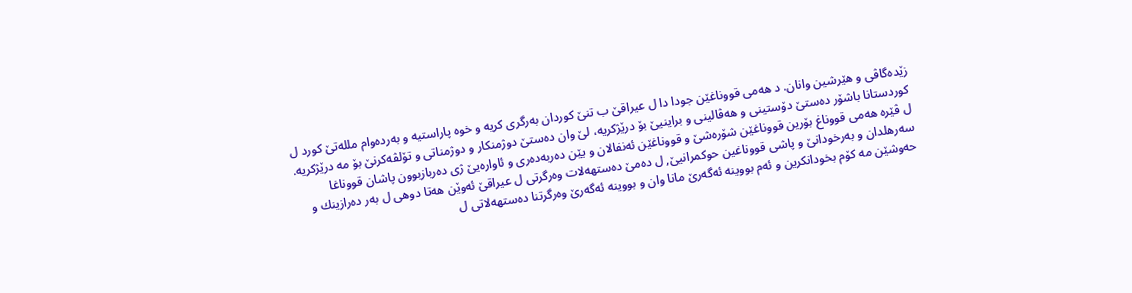زێده‌گاڤى و هێرشین وانان. د هه‌مى قووناغێن جودا دا ل عیراقێ ب تنێ كوردان به‌رگرى كریه‌ و خوه‌ پاراستیه‌ و به‌رده‌وام ملله‌تێ كورد ل كوردستانا باشۆر ده‌ستێ دۆستینى و هه‌ڤالینى و براینیێ بۆ درێژكریه‌، لێ وان ده‌ستێ دوژمنكار و دوژمناتى و تۆلڤه‌كرنێ بۆ مه‌ درێژكریه‌. ل ڤێره‌ هه‌مى قووناغ بۆرین قووناغێن شۆره‌شێ و قووناغێن ئه‌نفالان و یێن ده‌ربه‌ده‌رى و ئاواره‌یێ ژی ده‌ربازبوون پاشان قووناغا سه‌رهلدان و به‌رخودانێ و پاشى قووناغین حوكمرانیێ, ل ده‌مێ ده‌ستهه‌لات وه‌رگرتى ل عیراقێ ئه‌وێن هه‌تا دوهى ل به‌ر ده‌رازینك و حه‌وشێن مه‌ كۆم بخودانكرین و ئه‌م بووینه‌ ئه‌گه‌رێ مانا وان و بووینه‌ ئه‌گه‌رێ وه‌رگرتنا ده‌ستهه‌لاتى ل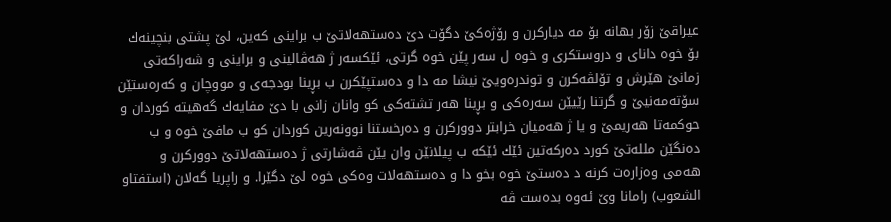عیراقێ زۆر بهانه‌ بۆ مه‌ دیاركرن و رۆژه‌كێ دگۆت دێ ده‌ستهه‌لاتێ ب براینى كه‌ین، لێ پشتى بنچینه‌ك بۆ خوه‌ داناى و دروستكرى و خوه‌ ل سه‌ر پێن خوه‌ گرتى، ئێكسه‌ر ژ هه‌ڤالینى و براینى و شه‌راكه‌تى زمانێ هێرش و تۆلڤه‌كرن و توندره‌ویێ نیشا مه‌ دا و ده‌ستپێكرن ب بڕینا بودجه‌ى و مووچان و كه‌ره‌ستێن سۆته‌مه‌نیێ و گرتنا رێیێن سه‌ره‌كى و بڕینا هه‌ر تشته‌كى كو وانان زانى با دێ مفایه‌ك گه‌هیته‌ كوردان و حوكمه‌تا هه‌ریمێ و یا ژ هه‌میان خرابتر دووركرن و ده‌رخستنا نوونه‌رین كوردان كو ب مافێ خوه‌ و ب ده‌نگێن ملله‌تێ كورد ده‌ركه‌تین ئێك ئێكه‌ ب پیلانێن وان یێن ڤه‌شارتى ژ ده‌ستهه‌لاتێ دووركرن و هه‌مى وه‌زاره‌ت كرنه‌ د ده‌ستێ خوه‌ بخو دا و ده‌ستهه‌لات وه‌كى خوه‌ لێ دگێرا. و راپریا گه‌لان (استفتا‌و الشعوب) رامانا وێ ئه‌وه‌ بده‌ست ڤه‌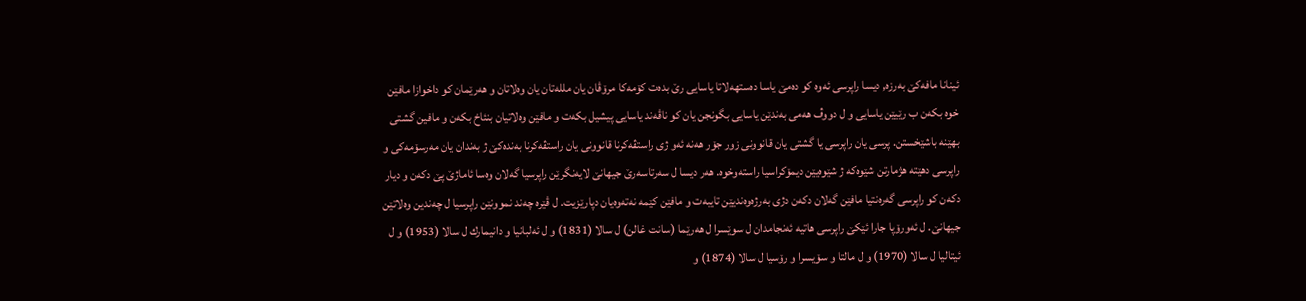ئینانا مافه‌كێ به‌رزه‌, دیسا راپرسى ئه‌وه‌ كو ده‌مێ یاسا ده‌ستهه‌لاتا یاسایى رێ بده‌ت كۆمه‌كا مرۆڤان یان ملله‌تان یان وه‌لاتان و هه‌رێمان كو داخوازا مافێن خوه‌ بكه‌ن ب رێیێن یاسایى و ل دووڤ هه‌مى به‌ندێن یاسایى بگونجن یان كو ناڤه‌ند یاسایى پیشیل بكه‌ت و مافێن وه‌لاتیان بنئاخ بكه‌ن و مافین گشتى بهێنه‌ باشێخستن. پرسى یان راپرسى یا گشتى یان قانوونى زور جۆر هه‌نه‌ ئه‌و ژى راستڤه‌كرنا قانوونى یان راستڤه‌كرنا به‌نده‌كێ ژ به‌ندان یان مه‌رسۆمه‌كى و راپرسى دهێته‌ هژمارتن شێوه‌كه‌ ژ شێوه‌یێن دیمۆكراسیا راسته‌وخوه‌. هه‌ر دیسا ل سه‌رتاسه‌رێ جیهانێ لایه‌نگرێن راپرسیا گه‌لان وه‌سا ئاماژێ پێ دكه‌ن و دیار دكه‌ن كو راپرسى گه‌ره‌نتیا مافێن گه‌لان دكه‌ن دژى به‌رژه‌وه‌ندیێن تایبه‌ت و مافێن كێمه‌ نه‌ته‌وه‌یان دپارێزیت. ل ڤێره‌ چه‌ند نموونێن راپرسیا ل چه‌ندین وه‌لاتێن جیهانێ. ل ئه‌ورۆپا جارا ئێكێ راپرسى هاتیه‌ ئه‌نجامدان ل سوێسرا ل هه‌رێما (سانت غالن) ل سالا (1831) و ل ئه‌لبانیا و دانیمارك ل سالا (1953) و ل ئیتالیا ل سالا (1970) و ل مالتا و سۆیسرا و رۆسیا ل سالا (1874) و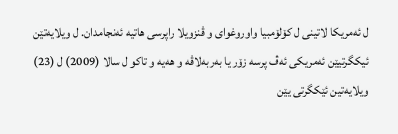ل ئه‌مریكا لاتینى ل كۆلۆمبیا واوروغواى و ڤنزویلا راپرسى هاتیه‌ ئه‌نجامدان. ل ویلایه‌تێن ئیكگرتیێن ئه‌مریكى ئه‌ڤ پرسه‌ زۆر یا به‌ربه‌لاڤه‌ و هه‌یه‌ و تاكو ل سالا (2009) ل (23) ویلایه‌تین ئێكگرتى یێن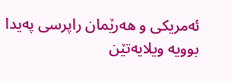ئه‌مریكى و هه‌رێمان راپرسى په‌یدا بوویه‌ ویلایه‌تێن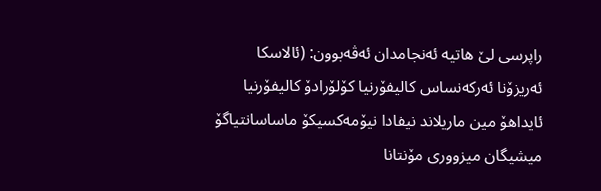راپرسى لێ هاتیه‌ ئه‌نجامدان ئه‌ڤه‌بوون: (ئالاسكا ئه‌ریزۆنا ئه‌ركه‌نساس كالیفۆرنیا كۆلۆرادۆ كالیفۆرنیا ئایداهۆ مین ماریلاند نیفادا نیۆمه‌كسیكۆ ماساسانتیاگۆ میشیگان میزوورى مۆنتانا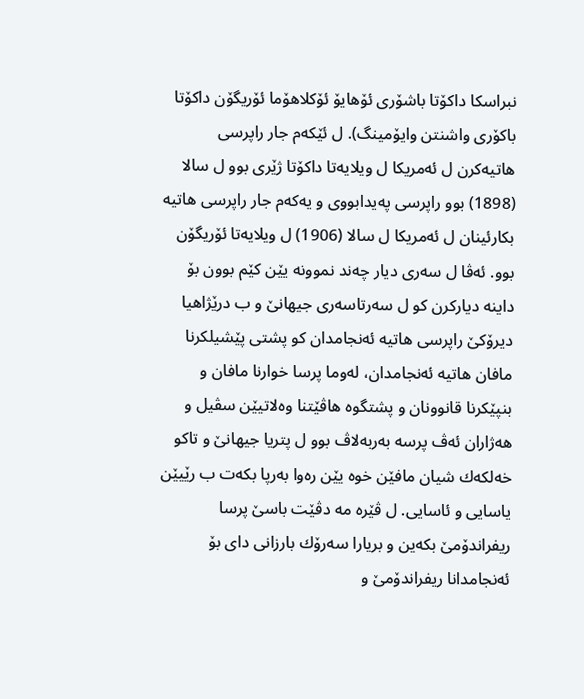نبراسكا داكۆتا باشۆرى ئۆهایۆ ئۆكلاهۆما ئۆریگۆن داكۆتا باكۆرى واشنتن وایۆمینگ). ل ئێكه‌م جار راپرسى هاتیه‌كرن ل ئه‌مریكا ل ویلایه‌تا داكۆتا ژێرى بوو ل سالا (1898) بوو راپرسى په‌یدابووى و یه‌كه‌م جار راپرسى هاتیه‌ بكارئینان ل ئه‌مریكا ل سالا (1906) ل ویلایه‌تا ئۆریگۆن بوو. ئه‌ڤا ل سه‌رى دیار چه‌ند نموونه‌ یێن كێم بوون بۆ داینه‌ دیاركرن كو ل سه‌رتاسه‌رى جیهانێ و ب درێژاهیا دیرۆكێ راپرسى هاتیه‌ ئه‌نجامدان كو پشتى پێشیلكرنا مافان هاتیه‌ ئه‌نجامدان، له‌وما پرسا خوارنا مافان و بنپێكرنا قانوونان و پشتگوه هاڤێتنا وه‌لاتیێن سڤیل و هه‌ژاران ئه‌ڤ پرسه‌ به‌ربه‌لاڤ بوو ل پتریا جیهانێ و تاكو خه‌لكه‌ك شیان مافێن خوه‌ یێن ره‌وا به‌رپا بكه‌ت ب رێیێن یاسایى و ئاسایى. ل ڤێره‌ مه‌ دڤێت باسێ پرسا ریفراندۆمێ بكه‌ین و بریارا سه‌رۆك بارزانى داى بۆ ئه‌نجامدانا ریفراندۆمێ و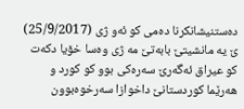ده‌ستنیشانكرنا ده‌مى كو ئه‌و ژى (25/9/2017) ێ یه‌ مانشیتێ بابه‌تێ مه‌ ژی وه‌سا خۆیا دكه‌ت كو عیراق ئه‌گه‌رێ سه‌ره‌كى بوو كو كورد و هه‌رێما كوردستانێ داخوازا سه‌رخوه‌بوون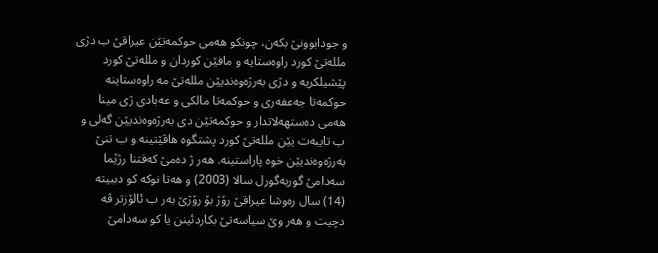و جودابوونێ بكه‌ن، چونكو هه‌مى حوكمه‌تێن عیراقێ ب دژى ملله‌تێ كورد راوه‌ستایه‌ و مافێن كوردان و ملله‌تێ كورد پێشیلكریه‌ و دژى به‌رژه‌وه‌ندیێن ملله‌تێ مه‌ راوه‌ستاینه‌ حوكمه‌تا جه‌عفه‌رى و حوكمه‌تا مالكى و عه‌بادى ژى مینا هه‌مى ده‌ستهه‌لاتدار و حوكمه‌تێن دى به‌رژه‌وه‌ندیێن گه‌لى و ب تایبه‌ت یێن ملله‌تێ كورد پشتگوه هاڤێتینه‌ و ب تنێ به‌رژه‌وه‌ندیێن خوه‌ پاراستینه‌. هه‌ر ژ ده‌مێ كه‌فتنا رژێما سه‌دامێ گوربه‌گورل سالا (2003) و هه‌تا نوكه‌ كو دببیته‌ (14) سال ره‌وشا عیراقێ رۆژ بۆ رۆژێ به‌ر ب ئالۆزتر ڤه‌ دچیت و هه‌ر وێ سیاسه‌تێ بكاردئینن یا كو سه‌دامێ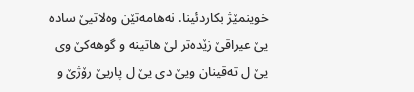خوینمێژ بكاردئینا. نه‌هامه‌تێن وه‌لاتیێ ساده‌ یێ عیراقێ زێده‌تر لێ هاتینه‌ و گوهه‌كێ وى یێ ل ته‌قینان ویێ دى یێ ل پاریێ رۆژێ و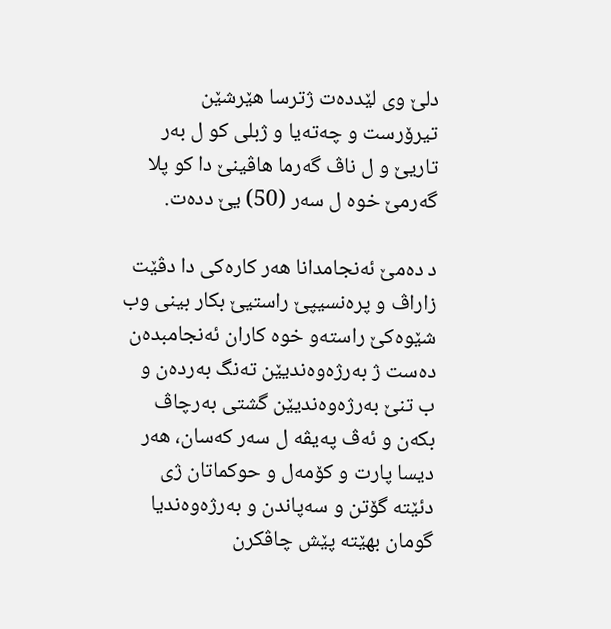دلێ وى لێدده‌ت ژترسا هێرشێن تیرۆرست و چه‌ته‌یا و ژبلى كو ل به‌ر تاریێ و ل ناڤ گه‌رما هاڤینێ دا كو پلا گه‌رمێ خوه‌ ل سه‌ر (50) یێ دده‌ت.

د ده‌مێ ئه‌نجامدانا هه‌ر كاره‌كى دا دڤێت زاراڤ و پره‌نسیپێ راستیێ بكار بینى وب شێوه‌كێ راسته‌و خوه‌ كاران ئه‌نجامبده‌ن ده‌ست ژ به‌رژه‌وه‌ندیێن ته‌نگ به‌رده‌ن و ب تنێ به‌رژه‌وه‌ندیێن گشتى به‌رچاڤ بكه‌ن و ئه‌ڤ په‌یڤه‌ ل سه‌ر كه‌سان، هه‌ر دیسا پارت و كۆمه‌ل و حوكماتان ژى دئێته‌ گۆتن و سه‌پاندن و به‌رژه‌وه‌ندیا گومان بهێته‌ پێش چاڤكرن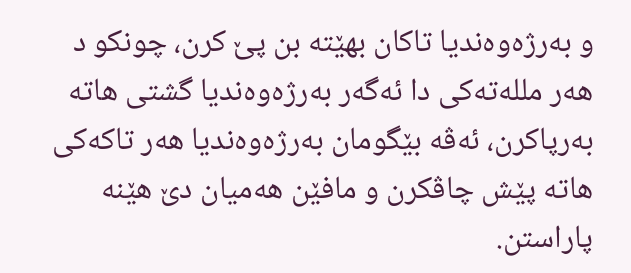و به‌رژه‌وه‌ندیا تاكان بهێته‌ بن پێ كرن، چونكو د هه‌ر ملله‌ته‌كى دا ئه‌گه‌ر به‌رژه‌وه‌ندیا گشتى هاته‌ به‌رپاكرن، ئه‌ڤه‌ بێگومان به‌رژه‌وه‌ندیا هه‌ر تاكه‌كى هاته‌ پێش چاڤكرن و مافێن هه‌میان دێ هێنه‌ پاراستن.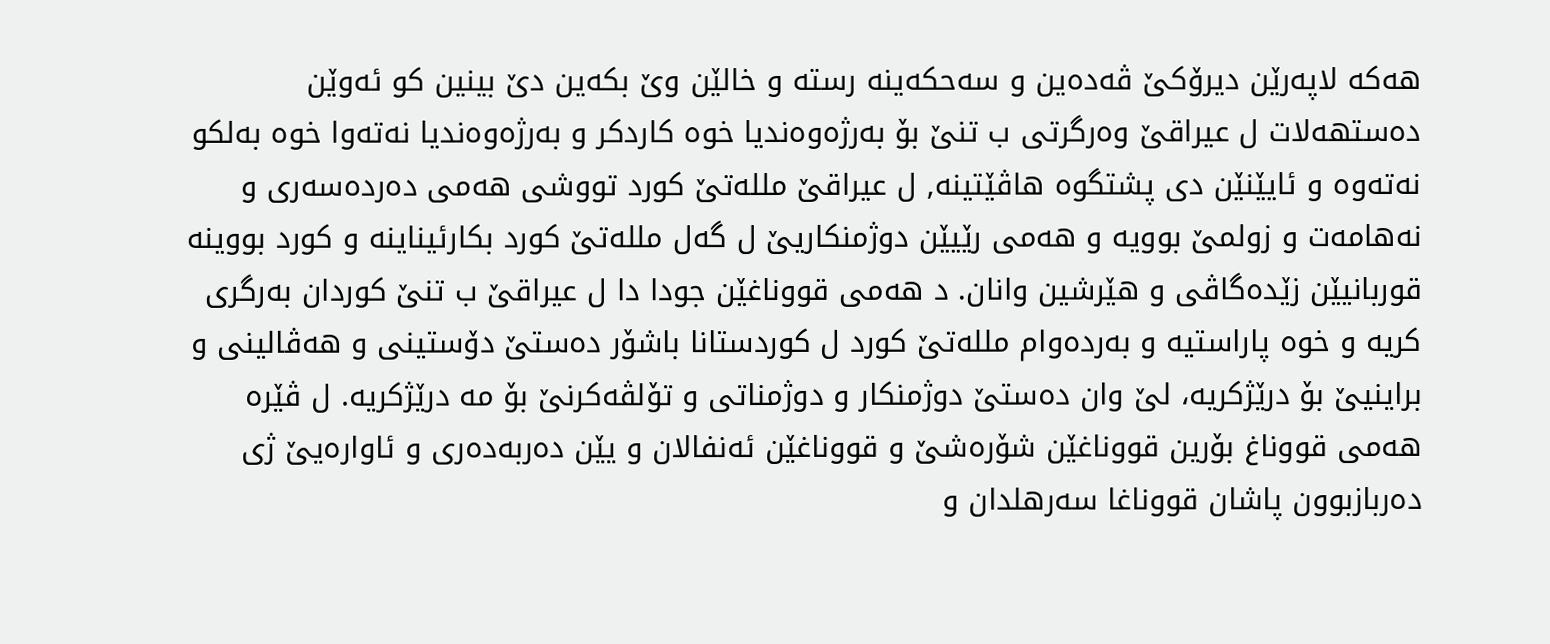هه‌كه‌ لاپه‌رێن دیرۆكێ ڤه‌ده‌ین و سه‌حكه‌ینه‌ رسته‌ و خالێن وێ بكه‌ین دێ بینین كو ئه‌وێن ده‌ستهه‌لات ل عیراقێ وه‌رگرتى ب تنێ بۆ به‌رژه‌وه‌ندیا خوه‌ كاردكر و به‌رژه‌وه‌ندیا نه‌ته‌وا خوه‌ به‌لكو نه‌ته‌وه‌ و ئایێنێن دى پشتگوه هاڤێتینه‌, ل عیراقێ ملله‌تێ كورد تووشى هه‌مى ده‌رده‌سه‌رى و نه‌هامه‌ت و زولمێ بوویه‌ و هه‌مى رێیێن دوژمنكاریێ ل گه‌ل ملله‌تێ كورد بكارئیناینه‌ و كورد بووینه‌ قوربانیێن زێده‌گاڤى و هێرشین وانان. د هه‌مى قووناغێن جودا دا ل عیراقێ ب تنێ كوردان به‌رگرى كریه‌ و خوه‌ پاراستیه‌ و به‌رده‌وام ملله‌تێ كورد ل كوردستانا باشۆر ده‌ستێ دۆستینى و هه‌ڤالینى و براینیێ بۆ درێژكریه‌، لێ وان ده‌ستێ دوژمنكار و دوژمناتى و تۆلڤه‌كرنێ بۆ مه‌ درێژكریه‌. ل ڤێره‌ هه‌مى قووناغ بۆرین قووناغێن شۆره‌شێ و قووناغێن ئه‌نفالان و یێن ده‌ربه‌ده‌رى و ئاواره‌یێ ژی ده‌ربازبوون پاشان قووناغا سه‌رهلدان و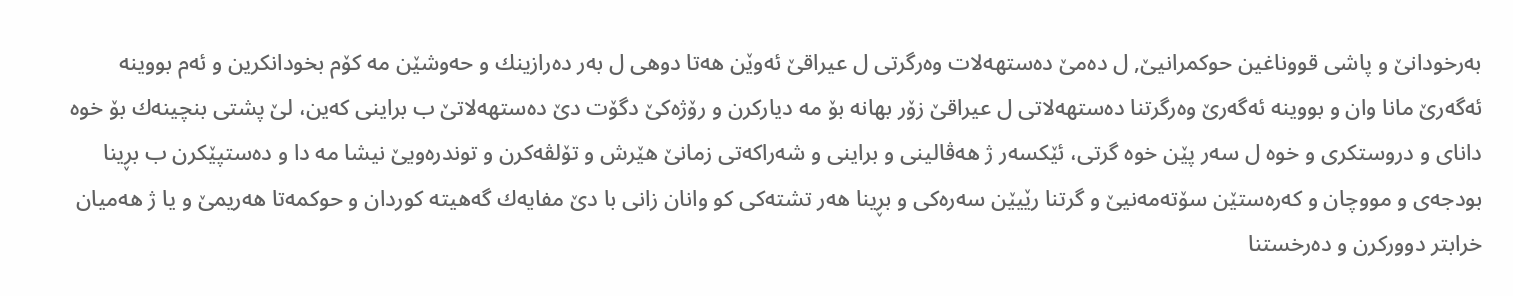به‌رخودانێ و پاشى قووناغین حوكمرانیێ, ل ده‌مێ ده‌ستهه‌لات وه‌رگرتى ل عیراقێ ئه‌وێن هه‌تا دوهى ل به‌ر ده‌رازینك و حه‌وشێن مه‌ كۆم بخودانكرین و ئه‌م بووینه‌ ئه‌گه‌رێ مانا وان و بووینه‌ ئه‌گه‌رێ وه‌رگرتنا ده‌ستهه‌لاتى ل عیراقێ زۆر بهانه‌ بۆ مه‌ دیاركرن و رۆژه‌كێ دگۆت دێ ده‌ستهه‌لاتێ ب براینى كه‌ین، لێ پشتى بنچینه‌ك بۆ خوه‌ داناى و دروستكرى و خوه‌ ل سه‌ر پێن خوه‌ گرتى، ئێكسه‌ر ژ هه‌ڤالینى و براینى و شه‌راكه‌تى زمانێ هێرش و تۆلڤه‌كرن و توندره‌ویێ نیشا مه‌ دا و ده‌ستپێكرن ب بڕینا بودجه‌ى و مووچان و كه‌ره‌ستێن سۆته‌مه‌نیێ و گرتنا رێیێن سه‌ره‌كى و بڕینا هه‌ر تشته‌كى كو وانان زانى با دێ مفایه‌ك گه‌هیته‌ كوردان و حوكمه‌تا هه‌ریمێ و یا ژ هه‌میان خرابتر دووركرن و ده‌رخستنا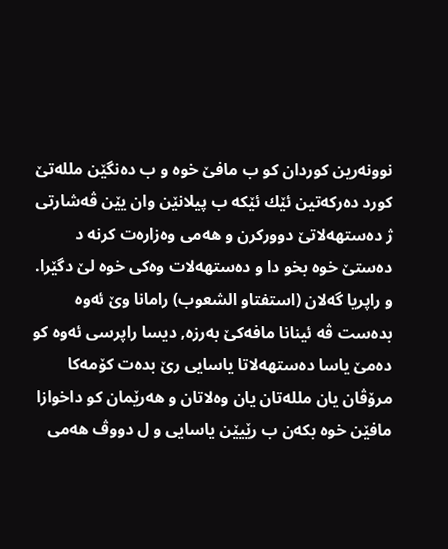نوونه‌رین كوردان كو ب مافێ خوه‌ و ب ده‌نگێن ملله‌تێ كورد ده‌ركه‌تین ئێك ئێكه‌ ب پیلانێن وان یێن ڤه‌شارتى ژ ده‌ستهه‌لاتێ دووركرن و هه‌مى وه‌زاره‌ت كرنه‌ د ده‌ستێ خوه‌ بخو دا و ده‌ستهه‌لات وه‌كى خوه‌ لێ دگێرا. و راپریا گه‌لان (استفتا‌و الشعوب) رامانا وێ ئه‌وه‌ بده‌ست ڤه‌ ئینانا مافه‌كێ به‌رزه‌, دیسا راپرسى ئه‌وه‌ كو ده‌مێ یاسا ده‌ستهه‌لاتا یاسایى رێ بده‌ت كۆمه‌كا مرۆڤان یان ملله‌تان یان وه‌لاتان و هه‌رێمان كو داخوازا مافێن خوه‌ بكه‌ن ب رێیێن یاسایى و ل دووڤ هه‌مى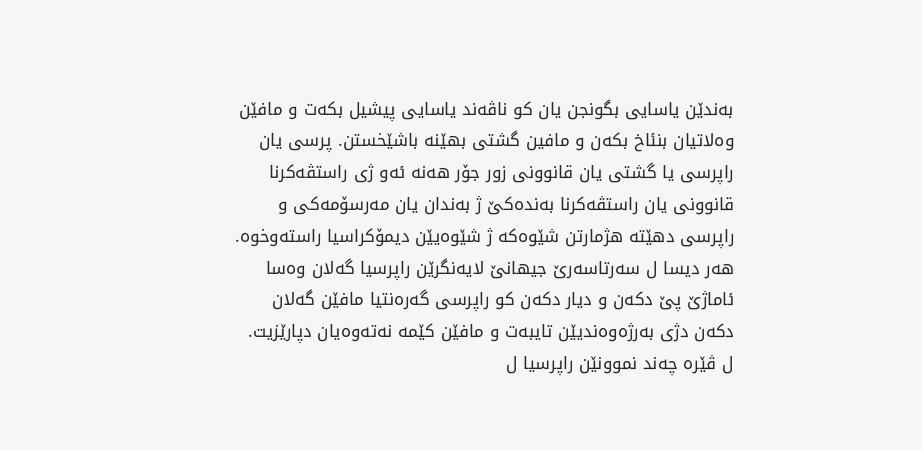به‌ندێن یاسایى بگونجن یان كو ناڤه‌ند یاسایى پیشیل بكه‌ت و مافێن وه‌لاتیان بنئاخ بكه‌ن و مافین گشتى بهێنه‌ باشێخستن. پرسى یان راپرسى یا گشتى یان قانوونى زور جۆر هه‌نه‌ ئه‌و ژى راستڤه‌كرنا قانوونى یان راستڤه‌كرنا به‌نده‌كێ ژ به‌ندان یان مه‌رسۆمه‌كى و راپرسى دهێته‌ هژمارتن شێوه‌كه‌ ژ شێوه‌یێن دیمۆكراسیا راسته‌وخوه‌. هه‌ر دیسا ل سه‌رتاسه‌رێ جیهانێ لایه‌نگرێن راپرسیا گه‌لان وه‌سا ئاماژێ پێ دكه‌ن و دیار دكه‌ن كو راپرسى گه‌ره‌نتیا مافێن گه‌لان دكه‌ن دژى به‌رژه‌وه‌ندیێن تایبه‌ت و مافێن كێمه‌ نه‌ته‌وه‌یان دپارێزیت. ل ڤێره‌ چه‌ند نموونێن راپرسیا ل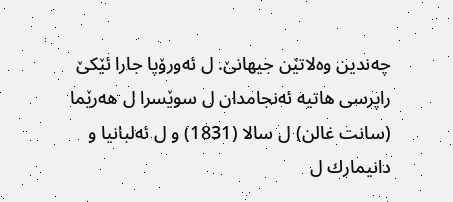چه‌ندین وه‌لاتێن جیهانێ. ل ئه‌ورۆپا جارا ئێكێ راپرسى هاتیه‌ ئه‌نجامدان ل سوێسرا ل هه‌رێما (سانت غالن) ل سالا (1831) و ل ئه‌لبانیا و دانیمارك ل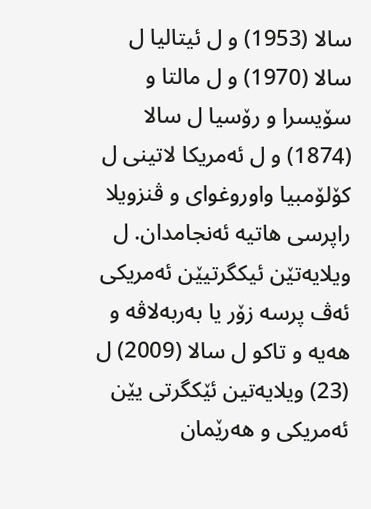سالا (1953) و ل ئیتالیا ل سالا (1970) و ل مالتا و سۆیسرا و رۆسیا ل سالا (1874) و ل ئه‌مریكا لاتینى ل كۆلۆمبیا واوروغواى و ڤنزویلا راپرسى هاتیه‌ ئه‌نجامدان. ل ویلایه‌تێن ئیكگرتیێن ئه‌مریكى ئه‌ڤ پرسه‌ زۆر یا به‌ربه‌لاڤه‌ و هه‌یه‌ و تاكو ل سالا (2009) ل (23) ویلایه‌تین ئێكگرتى یێن ئه‌مریكى و هه‌رێمان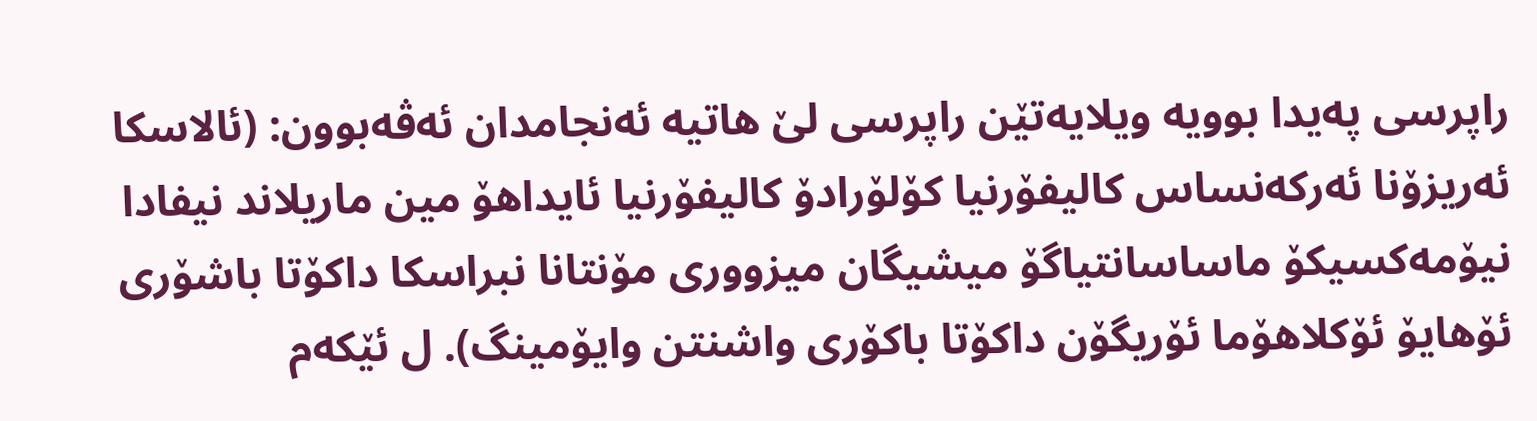راپرسى په‌یدا بوویه‌ ویلایه‌تێن راپرسى لێ هاتیه‌ ئه‌نجامدان ئه‌ڤه‌بوون: (ئالاسكا ئه‌ریزۆنا ئه‌ركه‌نساس كالیفۆرنیا كۆلۆرادۆ كالیفۆرنیا ئایداهۆ مین ماریلاند نیفادا نیۆمه‌كسیكۆ ماساسانتیاگۆ میشیگان میزوورى مۆنتانا نبراسكا داكۆتا باشۆرى ئۆهایۆ ئۆكلاهۆما ئۆریگۆن داكۆتا باكۆرى واشنتن وایۆمینگ). ل ئێكه‌م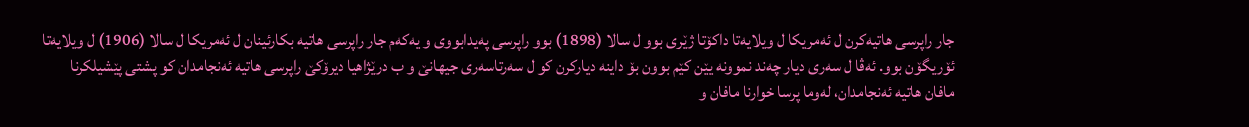جار راپرسى هاتیه‌كرن ل ئه‌مریكا ل ویلایه‌تا داكۆتا ژێرى بوو ل سالا (1898) بوو راپرسى په‌یدابووى و یه‌كه‌م جار راپرسى هاتیه‌ بكارئینان ل ئه‌مریكا ل سالا (1906) ل ویلایه‌تا ئۆریگۆن بوو. ئه‌ڤا ل سه‌رى دیار چه‌ند نموونه‌ یێن كێم بوون بۆ داینه‌ دیاركرن كو ل سه‌رتاسه‌رى جیهانێ و ب درێژاهیا دیرۆكێ راپرسى هاتیه‌ ئه‌نجامدان كو پشتى پێشیلكرنا مافان هاتیه‌ ئه‌نجامدان، له‌وما پرسا خوارنا مافان و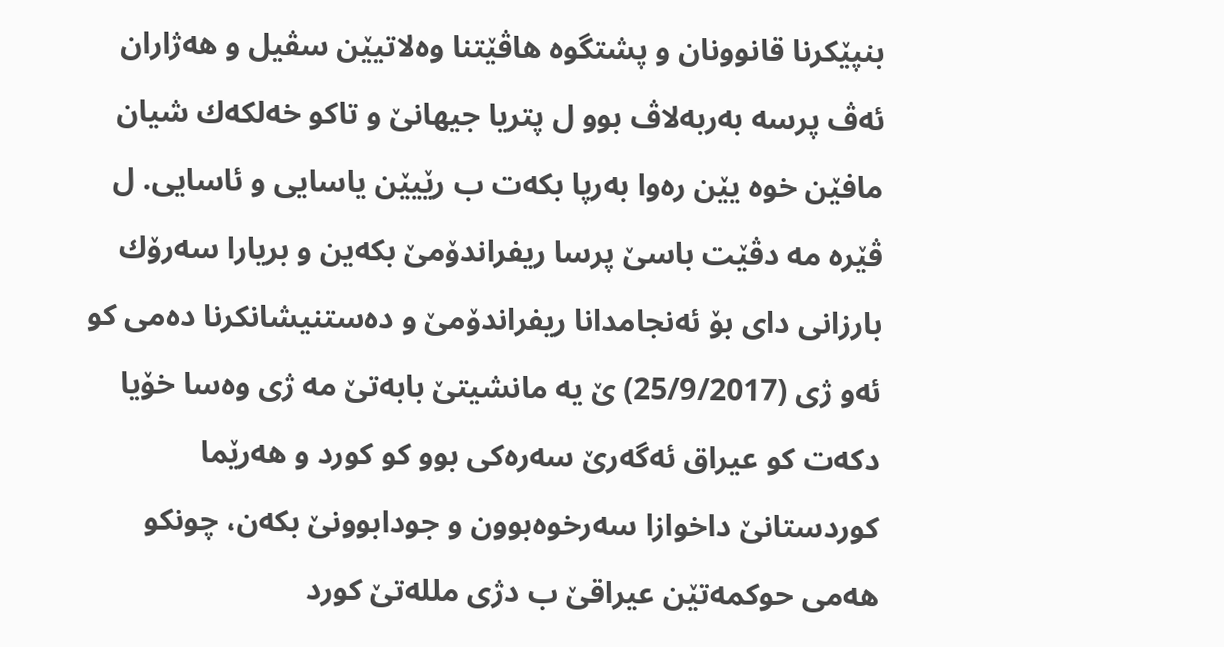بنپێكرنا قانوونان و پشتگوه هاڤێتنا وه‌لاتیێن سڤیل و هه‌ژاران ئه‌ڤ پرسه‌ به‌ربه‌لاڤ بوو ل پتریا جیهانێ و تاكو خه‌لكه‌ك شیان مافێن خوه‌ یێن ره‌وا به‌رپا بكه‌ت ب رێیێن یاسایى و ئاسایى. ل ڤێره‌ مه‌ دڤێت باسێ پرسا ریفراندۆمێ بكه‌ین و بریارا سه‌رۆك بارزانى داى بۆ ئه‌نجامدانا ریفراندۆمێ و ده‌ستنیشانكرنا ده‌مى كو ئه‌و ژى (25/9/2017) ێ یه‌ مانشیتێ بابه‌تێ مه‌ ژی وه‌سا خۆیا دكه‌ت كو عیراق ئه‌گه‌رێ سه‌ره‌كى بوو كو كورد و هه‌رێما كوردستانێ داخوازا سه‌رخوه‌بوون و جودابوونێ بكه‌ن، چونكو هه‌مى حوكمه‌تێن عیراقێ ب دژى ملله‌تێ كورد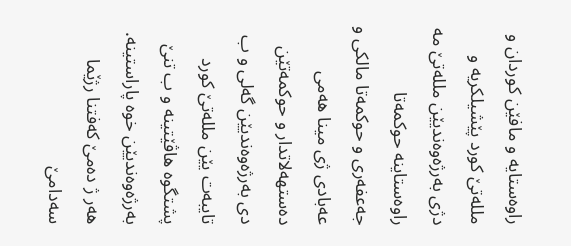راوه‌ستایه‌ و مافێن كوردان و ملله‌تێ كورد پێشیلكریه‌ و دژى به‌رژه‌وه‌ندیێن ملله‌تێ مه‌ راوه‌ستاینه‌ حوكمه‌تا جه‌عفه‌رى و حوكمه‌تا مالكى و عه‌بادى ژى مینا هه‌مى ده‌ستهه‌لاتدار و حوكمه‌تێن دى به‌رژه‌وه‌ندیێن گه‌لى و ب تایبه‌ت یێن ملله‌تێ كورد پشتگوه هاڤێتینه‌ و ب تنێ به‌رژه‌وه‌ندیێن خوه‌ پاراستینه‌. هه‌ر ژ ده‌مێ كه‌فتنا رژێما سه‌دامێ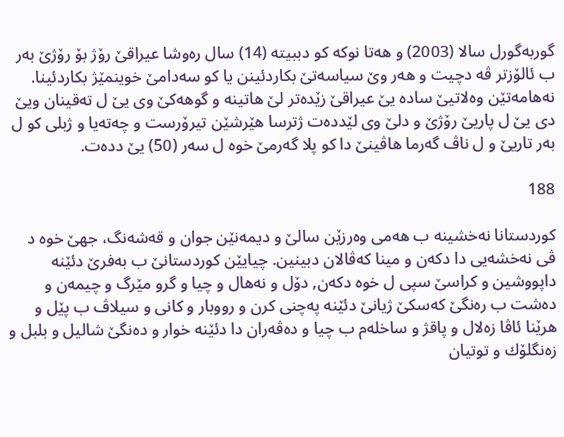گوربه‌گورل سالا (2003) و هه‌تا نوكه‌ كو دببیته‌ (14) سال ره‌وشا عیراقێ رۆژ بۆ رۆژێ به‌ر ب ئالۆزتر ڤه‌ دچیت و هه‌ر وێ سیاسه‌تێ بكاردئینن یا كو سه‌دامێ خوینمێژ بكاردئینا. نه‌هامه‌تێن وه‌لاتیێ ساده‌ یێ عیراقێ زێده‌تر لێ هاتینه‌ و گوهه‌كێ وى یێ ل ته‌قینان ویێ دى یێ ل پاریێ رۆژێ و دلێ وى لێدده‌ت ژترسا هێرشێن تیرۆرست و چه‌ته‌یا و ژبلى كو ل به‌ر تاریێ و ل ناڤ گه‌رما هاڤینێ دا كو پلا گه‌رمێ خوه‌ ل سه‌ر (50) یێ دده‌ت.

188

كوردستانا نه‌خشینه‌ ب هه‌مى وه‌رزێن سالێ و دیمه‌نێن جوان و قه‌شه‌نگ، جهێ خوه‌ د ڤى نه‌خشه‌یى دا دكه‌ن و مینا كه‌ڤالان دبینین. چیایێن كوردستانێ ب به‌فرێ دئێنه‌ داپووشین و كراسێ سپى ل خوه‌ دكه‌ن, دۆل و نه‌هال و چیا و گرو مێرگ و چیمه‌ن و ده‌شت ب ره‌نگێ كه‌سكێ ژیانێ دئێنه‌ په‌چنى كرن و رووبار و كانى و سیلاڤ ب پێل و هرێنا ئاڤا زه‌لال و پاقژ و ساخله‌م ب چیا و ده‌ڤه‌ران دا دئێنه‌ خوار و ده‌نگێ شالیل و بلبل و زه‌نگلۆك و توتیان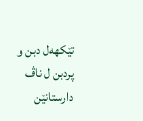تێكهه‌ل دبن و پردبن ل ناڤ دارستانێن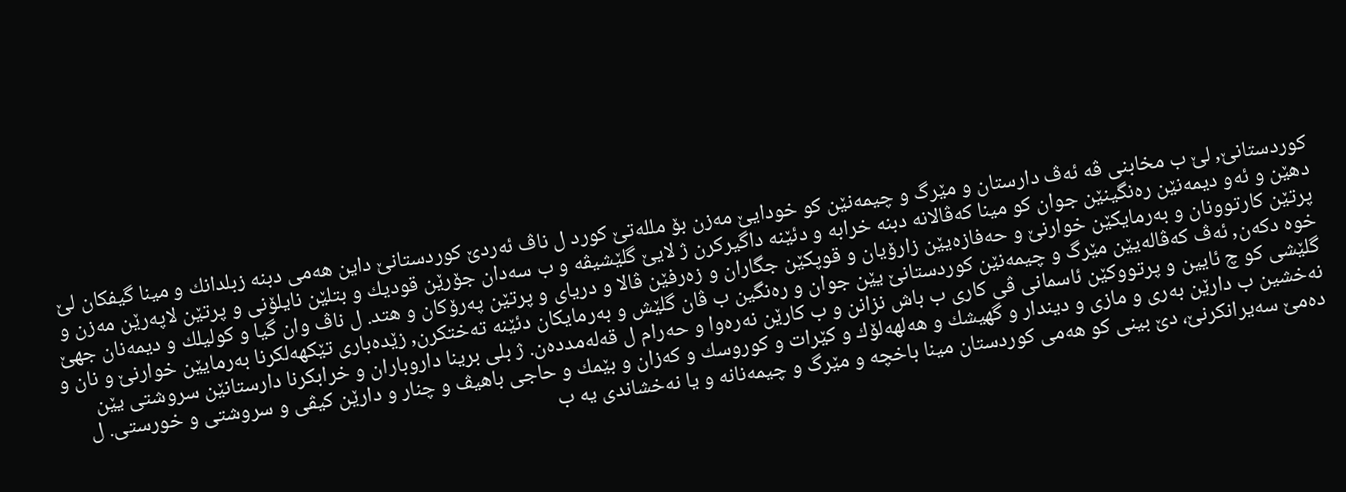كوردستانێ, لێ ب مخابنى ڤه‌ ئه‌ڤ دارستان و مێرگ و چیمه‌نێن كو خودایێ مه‌زن بۆ ملله‌تێ كورد ل ناڤ ئه‌ردێ كوردستانێ داین هه‌مى دبنه‌ زبلدانك و مینا گیفكان لێ دهێن و ئه‌و دیمه‌نێن ره‌نگینێن جوان كو مینا كه‌ڤالانه‌ دبنه‌ خرابه‌ و دئێنه‌ داگیركرن ژ لایێ گلێشیڤه‌ و ب سه‌دان جۆرێن قودیك و بتلێن نایلۆنى و پرتێن لاپه‌رێن مه‌زن و پرتێن كارتوونان و به‌رمایكێن خوارنێ و حه‌فازه‌یێن زارۆیان و قوپكێن جگاران و زه‌رفێن ڤالا و دریاى و پرتێن په‌رۆكان و هتد. ل ناڤ وان گیا و كولیلك و دیمه‌نان جهێ خوه‌ دكه‌ن, ئه‌ڤ كه‌ڤاله‌یێن مێرگ و چیمه‌نێن كوردستانێ یێن جوان و ره‌نگین ب ڤان گلێش و به‌رمایكان دئێنه‌ ته‌ختكرن, زێده‌بارى تێكهه‌لكرنا به‌رمایێن خوارنێ و نان و گلێشى كو چ ئایین و پرتووكێن ئاسمانى ڤى كارى ب باش نزانن و ب كارێن نه‌ره‌وا و حه‌رام ل قه‌له‌مدده‌ن. ژ بلى برینا داروباران و خرابكرنا دارستانێن سروشتى یێن نه‌خشین ب دارێن به‌رى و مازى و دیندار و گهیشك و هه‌لهه‌لۆك و كێرات و كوروسك و كه‌زان و بێمك و حاجى باهیڤ و چنار و دارێن كیڤى و سروشتى و خورستى. ل ده‌مێ سه‌یرانكرنێ، دێ بینى كو هه‌مى كوردستان مینا باخچه‌ و مێرگ و چیمه‌نانه‌ و یا نه‌خشاندى یه‌ ب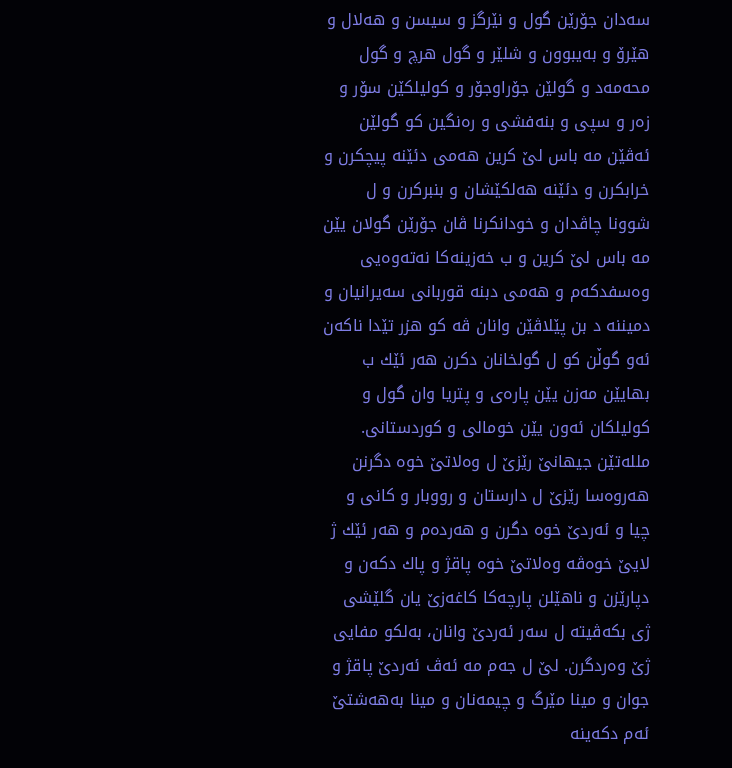سه‌دان جۆرێن گول و نێرگز و سیسن و هه‌لال و هێرۆ و به‌یبوون و شلێر و گول هرچ و گول محه‌مه‌د و گولێن جۆراوجۆر و كولیلكێن سۆر و زه‌ر و سپى و بنه‌فشى و ره‌نگین كو گولێن ئه‌ڤێن مه‌ باس لێ كرین هه‌مى دئێنه‌ پیچكرن و خرابكرن و دئێنه‌ هه‌لكێشان و بنبركرن و ل شوونا چاڤدان و خودانكرنا ڤان جۆرێن گولان یێن مه‌ باس لێ كرین و ب خه‌زینه‌كا نه‌ته‌وه‌یى وه‌سفدكه‌م و هه‌مى دبنه‌ قوربانى سه‌یرانیان و دمیننه‌ د بن پێلاڤێن وانان ڤه‌ كو هزر تێدا ناكه‌ن ئه‌و گوڵن كو ل گولخانان دكرن هه‌ر ئێك ب بهایێن مه‌زن یێن پاره‌ى و پتریا وان گول و كولیلكان ئه‌ون یێن خومالى و كوردستانى. ملله‌تێن جیهانێ رێزێ ل وه‌لاتێ خوه‌ دگرنن هه‌روه‌سا رێزێ ل دارستان و رووبار و كانى و چیا و ئه‌ردێ خوه‌ دگرن و هه‌رده‌م و هه‌ر ئێك ژ لایێ خوه‌ڤه‌ وه‌لاتێ خوه‌ پاقژ و پاك دكه‌ن و دپارێزن و ناهێلن پارچه‌كا كاغه‌زێ یان گلێشى ژى بكه‌ڤیته‌ ل سه‌ر ئه‌ردێ وانان، به‌لكو مفایى ژێ وه‌ردگرن. لێ ل جه‌م مه‌ ئه‌ڤ ئه‌ردێ پاقژ و جوان و مینا مێرگ و چیمه‌نان و مینا به‌هه‌شتێ ئه‌م دكه‌ینه‌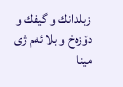زبلدانك و گیفك و دۆزه‌خ و بلا ئه‌م ژى مینا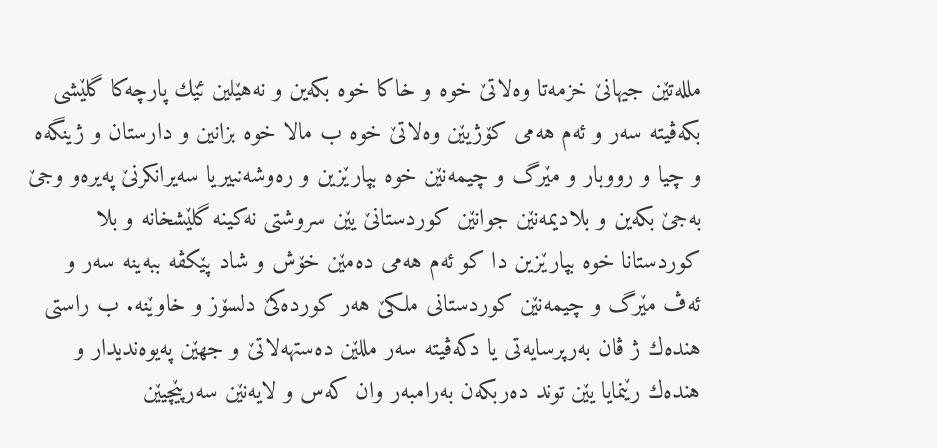ملله‌تێن جیهانێ خزمه‌تا وه‌لاتێ خوه‌ و خاكا خوه‌ بكه‌ین و نه‌هێلین ئێك پارچه‌كا گلێشى بكه‌ڤیته‌ سه‌ر و ئه‌م هه‌مى كۆژیێن وه‌لاتێ خوه‌ ب مالا خوه‌ بزانین و دارستان و ژینگه‌ه و چیا و رووبار و مێرگ و چیمه‌نێن خوه‌ بپارێزین و ره‌وشه‌نبیریا سه‌یرانكرنێ په‌یره‌و وجێ به‌جێ بكه‌ین و بلادیمه‌نێن جوانێن كوردستانێ یێن سروشتى نه‌كینه‌ گلێشخانه‌ و بلا كوردستانا خوه‌ بپارێزین دا كو ئه‌م هه‌مى ده‌مێن خۆش و شاد پێكڤه‌ ببه‌ینه‌ سه‌ر و ئه‌ڤ مێرگ و چیمه‌نێن كوردستانى ملكێ هه‌ر كورده‌كێ دلسۆز و خاوێنه‌. ب راستى هنده‌ك ژ ڤان به‌رپرسایه‌تى یا دكه‌ڤیته‌ سه‌ر مللێن ده‌ستهه‌لاتێ و جهێن په‌یوه‌ندیدار و هنده‌ك رێنمایا یێن توند ده‌ربكه‌ن به‌رامبه‌ر وان كه‌س و لایه‌نێن سه‌رپێچیێن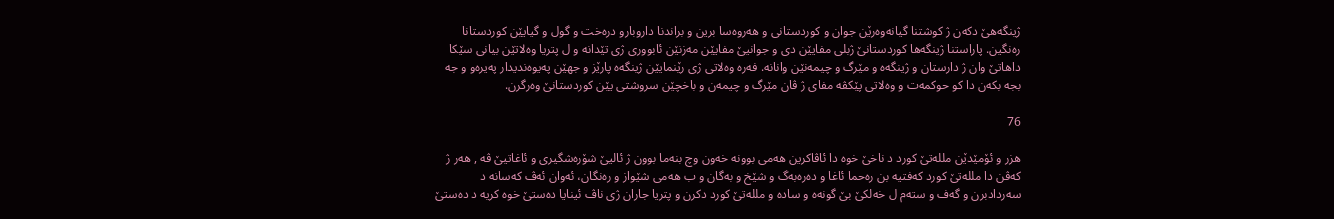ژینگه‌هێ دكه‌ن ژ كوشتنا گیانه‌وه‌رێن جوان و كوردستانى و هه‌روه‌سا برین و براندنا داروبارو دره‌خت و گول و گیایێن كوردستانا ره‌نگین. پاراستنا ژینگه‌ها كوردستانێ ژبلى مفایێن دى و جوانیێ مفایێن مه‌زنێن ئابوورى ژى تێدانه‌ و ل پتریا وه‌لاتێن بیانى سێكا داهاتێ وان ژ دارستان و ژینگه‌ه و مێرگ و چیمه‌نێن وانانه‌. فه‌ره‌ وه‌لاتى ژى رێنمایێن ژینگه‌ه پارێز و جهێن په‌یوه‌ندیدار په‌یره‌و و جه بجه بكه‌ن دا كو حوكمه‌ت و وه‌لاتى پێكڤه‌ مفاى ژ ڤان مێرگ و چیمه‌ن و باخچێن سروشتى یێن كوردستانێ وه‌رگرن.

76

هزر و ئۆمێدێن ملله‌تێ كورد د ناخێ خوه‌ دا ئاڤاكرین هه‌مى بوونه‌ خه‌ون وچ بنه‌ما بوون ژ ئالیێ شۆره‌شگیرى و ئاغاتیێ ڤه‌ , هه‌ر ژ كه‌ڤن دا ملله‌تێ كورد كه‌فتیه‌ بن ره‌حما ئاغا و ده‌ره‌به‌گ و شێخ و به‌گان و ب هه‌مى شێواز و ره‌نگان، ئه‌وان ئه‌ڤ كه‌سانه‌ د سه‌ردادبرن و گه‌ف و سته‌م ل خه‌لكێ بێ گونه‌ه و ساده‌ و ملله‌تێ كورد دكرن و پتریا جاران ژى ناڤ ئینایا ده‌ستێ خوه‌ كریه‌ د ده‌ستێ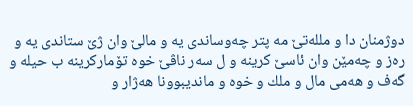دوژمنان دا و ملله‌تێ مه‌ پتر چه‌وساندى یه‌ و مالێ وان ژێ ستاندى یه‌ و ره‌ز و چه‌مێن وان ئاسێ كرینه‌ و ل سه‌ر ناڤێ خوه‌ تۆماركرینه‌ ب حیله‌ و گه‌ف و هه‌مى مال و ملك و خوه و ماندیبوونا هه‌ژار و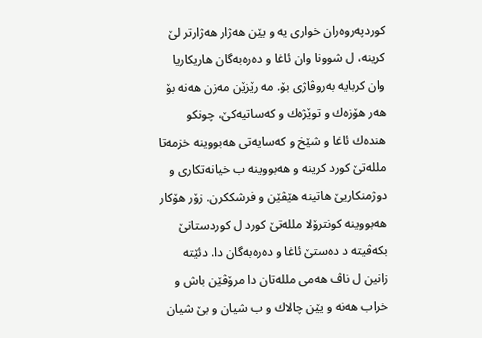كوردپه‌روه‌ران خوارى یه‌ و یێن هه‌ژار هه‌ژارتر لێ كرینه‌، ل شوونا وان ئاغا و ده‌ره‌به‌گان هاریكاریا وان كربایه‌ به‌روڤاژى بۆ. مه‌ رێزێن مه‌زن هه‌نه‌ بۆ هه‌ر هۆزه‌ك و توێژه‌ك و كه‌ساتیه‌كێ، چونكو هنده‌ك ئاغا و شێخ و كه‌سایه‌تى هه‌بووینه‌ خزمه‌تا ملله‌تێ كورد كرینه‌ و هه‌بووینه‌ ب خیانه‌تكارى و دوژمنكاریێ هاتینه‌ هێڤێن و فرشككرن. زۆر هۆكار هه‌بووینه‌ كونترۆلا ملله‌تێ كورد ل كوردستانێ بكه‌ڤیته‌ د ده‌ستێ ئاغا و ده‌ره‌به‌گان دا. دئێته‌ زانین ل ناڤ هه‌مى ملله‌تان دا مرۆڤێن باش و خراب هه‌نه‌ و یێن چالاك و ب شیان و بێ شیان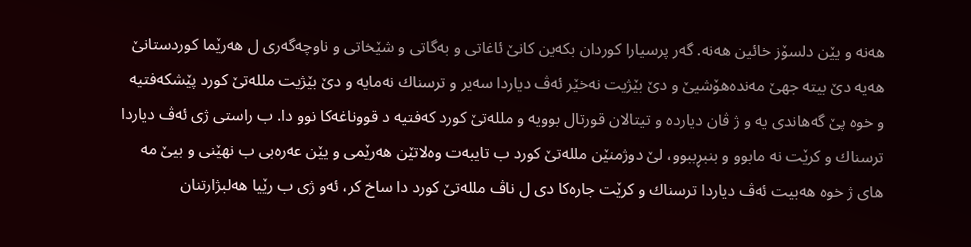هه‌نه‌ و یێن دلسۆز خائین هه‌نه‌. گه‌ر پرسیارا كوردان بكه‌ین كانێ ئاغاتى و به‌گاتى و شێخاتى و ناوچه‌گه‌رى ل هه‌رێما كوردستانێ هه‌یه‌ دێ بیته‌ جهێ مه‌نده‌هۆشیێ و دێ بێژیت نه‌خێر ئه‌ڤ دیاردا سه‌یر و ترسناك نه‌مایه‌ و دێ بێژیت ملله‌تێ كورد پێشكه‌فتیه‌ و خوه‌ پێ گه‌هاندى یه‌ و ژ ڤان دیارده‌ و تیتالان قورتال بوویه‌ و ملله‌تێ كورد كه‌فتیه‌ د قووناغه‌كا نوو دا. ب راستى ژى ئه‌ڤ دیاردا ترسناك و كرێت نه‌ مابوو و بنبڕببوو، لێ دوژمنێن ملله‌تێ كورد ب تایبه‌ت وه‌لاتێن هه‌رێمى و یێن عه‌ره‌بى ب نهێنى و بیێ مه‌ های ژ خوه‌ هه‌بیت ئه‌ڤ دیاردا ترسناك و كرێت جاره‌كا دى ل ناڤ ملله‌تێ كورد دا ساخ كر، ئه‌و ژى ب رێیا هه‌لبژارتنان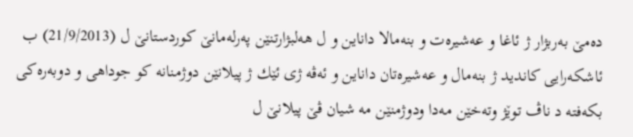ده‌مێ به‌ربژار ژ ئاغا و عه‌شیره‌ت و بنه‌مالا داناین و ل هه‌لبژارتنێن په‌رله‌مانێ كوردستانێ ل (21/9/2013) ب ئاشكه‌رایى كاندید ژ بنه‌مال و عه‌شیره‌تان داناین و ئه‌ڤه‌ ژى ئێك ژ پیلانێن دوژمنانه‌ كو جوداهى و دوبه‌ره‌كى بكه‌فته‌ د ناڤ توێژ وته‌خێن مه‌دا ودوژمنێن مه‌ شیان ڤێ پیلانێ ل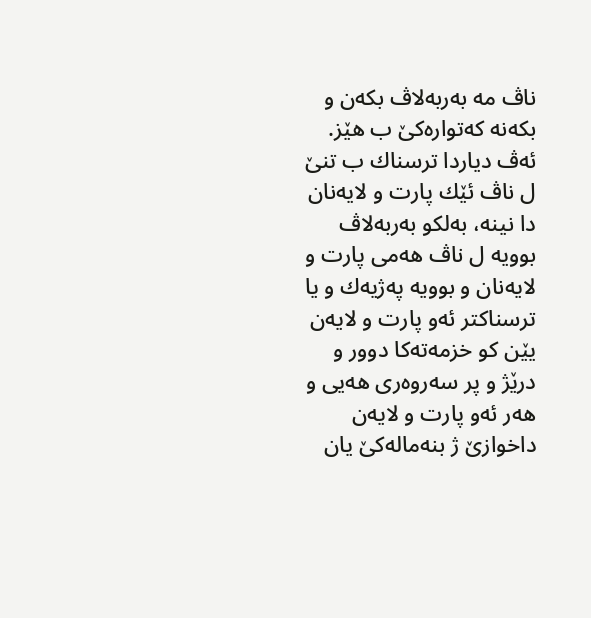ناڤ مه‌ به‌ربه‌لاڤ بكه‌ن و بكه‌نه‌ كه‌تواره‌كێ ب هێز. ئه‌ڤ دیاردا ترسناك ب تنێ ل ناڤ ئێك پارت و لایه‌نان دا نینه‌، به‌لكو به‌ربه‌لاڤ بوویه‌ ل ناڤ هه‌مى پارت و لایه‌نان و بوویه‌ په‌ژیه‌ك و یا ترسناكتر ئه‌و پارت و لایه‌ن یێن كو خزمه‌ته‌كا دوور و درێژ و پر سه‌روه‌رى هه‌یى و هه‌ر ئه‌و پارت و لایه‌ن داخوازێ ژ بنه‌ماله‌كێ یان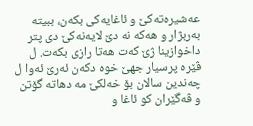عه‌شیره‌ته‌كێ و ئاغایه‌كى بكه‌ن، ببیته‌ به‌ربژار و هه‌كه‌ نه‌ دێ لایه‌نه‌كێ دى پتر داخوازینا ژێ كه‌ت هه‌تا رازى بكه‌ت. ل ڤێره‌ پرسیار جهێ خوه‌ دكه‌ن ئه‌رێ ئه‌وا ل چه‌ندین سالان بۆ خه‌لكێ مه‌ دهاته‌ گۆتن و ڤه‌گێران كو ئاغا و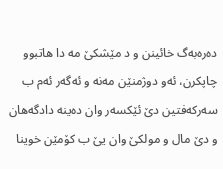ده‌ره‌به‌گ خائینن و د مێشكێ مه‌ دا هاتبوو چاپكرن، ئه‌و دوژمنێن مه‌نه‌ و ئه‌گه‌ر ئه‌م ب سه‌ركه‌فتین دێ ئێكسه‌ر وان ده‌ینه‌ دادگه‌هان و دێ مال و مولكێ وان یێ ب كۆمێن خوینا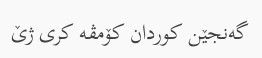گه‌نجێن كوردان كۆمڤه‌ كرى ژێ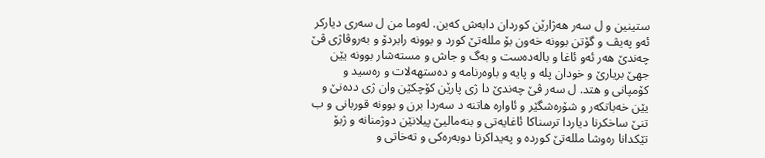ستینین و ل سه‌ر هه‌ژارێن كوردان دابه‌ش كه‌ین. له‌وما من ل سه‌رى دیاركر ئه‌و په‌یڤ و گۆتن بوونه‌ خه‌ون بۆ ملله‌تێ كورد و بوونه‌ رابردۆ و به‌روڤاژى ڤێ چه‌ندێ هه‌ر ئه‌و ئاغا و باله‌ده‌ست و به‌گ و جاش و مسته‌شار بوونه‌ یێن جهێ بریارێ و خودان پله‌ و پایه‌ و باوه‌رنامه‌ و ده‌ستهه‌لات و ره‌سید و كۆمپانى و هتد. ل سه‌ر ڤێ چه‌ندێ دا ژى پارێن كۆچكێن وان ژى دده‌نێ و یێن خه‌باتكه‌ر و شۆره‌شگێر و ئاواره‌ هاتنه‌ د سه‌ردا برن و بوونه‌ قوربانى و ب تنێ ساخكرنا دیاردا ترسناكا ئاغایه‌تى و بنه‌مالیێ پیلانێن دوژمنانه‌ و ژبۆ تێكدانا ره‌وشا ملله‌تێ كورده‌ و په‌یداكرنا دوبه‌ره‌كى و ته‌خاتى و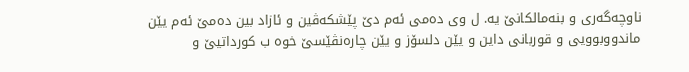ناوچه‌گه‌رى و بنه‌مالكانێ یه‌. ل وى ده‌مى ئه‌م دێ پێشكه‌ڤین و ئازاد بین ده‌مێ ئه‌م یێن ماندووبوویى و قوربانى داین و یێن دلسۆز و یێن چاره‌نڤێسێ خوه‌ ب كورداتیێ و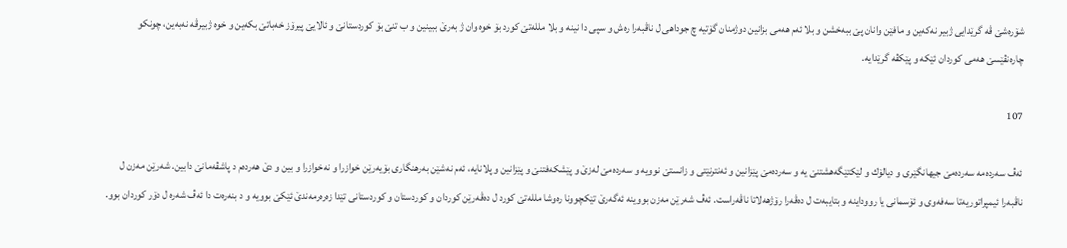شۆره‌شێ ڤه‌ گرێدایى ژبیر نه‌كه‌ین و مافێن وانان پێ ببه‌خشن و بلا ئه‌م هه‌مى بزانین دوژمنان گۆتیه‌ چ جوداهى ل ناڤبه‌را ره‌ش و سپى دا نینه‌ و بلا ملله‌تێ كورد بۆ خوه‌ وان ژ به‌رێ ببینین و ب تنێ بۆ كوردستانێ و ئالایێ پیرۆز خه‌باتێ بكه‌ین و خوه‌ ژبیرڤه‌ نه‌به‌ین، چونكو چاره‌نڤێسێ هه‌مى كوردان ئێكه‌ و پێكڤه‌ گرێدایه‌.

107

ئه‌ڤ سه‌رده‌مه‌ سه‌رده‌مێ جیهانگێرى و دیالۆك و لێكتێگه‌هشتنێ یه‌ و سه‌رده‌مێ پێزانین و ئه‌نترنێتى و زانستێ نوویه‌ و سه‌رده‌مێ له‌زێ و پێشكه‌فتنێ و پێزانین و پلانایه‌، ئه‌م نه‌شێن به‌رهنگارى بۆیه‌رێن خوازرا و نه‌خوازرا و بین و دێ هه‌رده‌م د پاشڤه‌مانێ دابین. شه‌رێن مه‌زن ل ناڤبه‌را ئیمپراتوریه‌تا سه‌فه‌وى و ئۆسمانى یا رووداینه‌ و بتایبه‌ت ل ده‌ڤه‌را رۆژهه‌لاتا ناڤه‌راست. ئه‌ڤ شه‌رێن مه‌زن بووینه‌ ئه‌گه‌رێ تێكچوونا ره‌وشا ملله‌تێ كورد ل ده‌ڤه‌رێن كوردان و كوردستان و كوردستانى تێدا زه‌ره‌رمه‌ندێ ئێكێ بوویه‌ و د بنه‌ره‌ت دا ئه‌ڤ شه‌ره‌ ل دۆر كوردان بوو.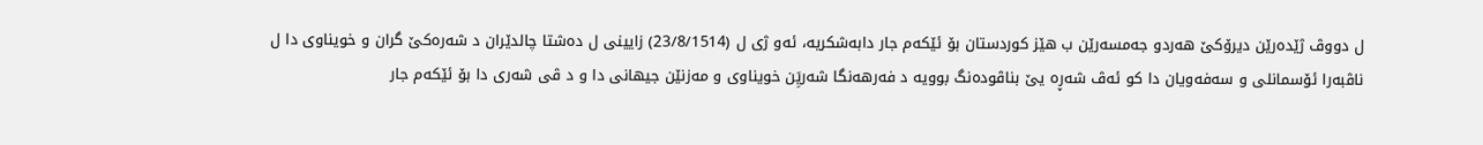ل دووڤ ژێده‌رێن دیرۆكێ هه‌ردو جه‌مسه‌رێن ب هێز كوردستان بۆ ئێكه‌م جار دابه‌شكریه‌، ئه‌و ژى ل (23/8/1514) زایینى ل ده‌شتا چالدێران د شه‌ره‌كێ گران و خویناوى دا ل ناڤبه‌را ئۆسمانلى و سه‌فه‌ویان دا كو ئه‌ڤ شه‌ڕه‌ یێ بناڤوده‌نگ بوویه‌ د فه‌رهه‌نگا شه‌ریَِن خویناوى و مه‌زنێن جیهانى دا و د ڤى شه‌رى دا بۆ ئێكه‌م جار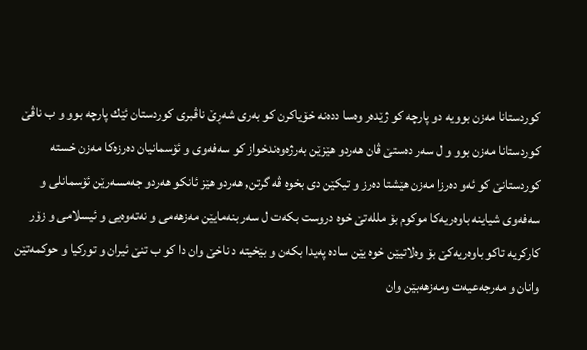كوردستانا مه‌زن بوویه‌ دو پارچه‌ كو ژێده‌ر وه‌سا دده‌نه‌ خۆیاكرن كو به‌رى شه‌ڕێ ناڤبرى كوردستان ئێك پارچه‌ بوو و ب ناڤێ كوردستانا مه‌زن بوو و ل سه‌ر ده‌ستێ ڤان هه‌ردو هێزێن به‌رژه‌وه‌ندخواز كو سه‌فه‌وى و ئۆسمانیان ده‌رزه‌كا مه‌زن خسته‌ كوردستانێ كو ئه‌و ده‌رزا مه‌زن هێشتا ده‌رز و تیكێن دى بخوه‌ ڤه‌ گرتن, هه‌ردو هێز ئانكو هه‌ردو جه‌مسه‌رێن ئۆسمانلى و سه‌فه‌وى شیاینه‌ باوه‌ریه‌كا موكوم بۆ ملله‌تێ خوه‌ دروست بكه‌ت ل سه‌ر بنه‌مایێن مه‌زهه‌مى و نه‌ته‌وه‌یى و ئیسلامى و زۆر كاركریه‌ تاكو باوه‌ریه‌كێ بۆ وه‌لاتیێن خوه‌ یێن ساده‌ په‌یدا بكه‌ن و بێخیته‌ د ناخێ وان دا كو ب تنێ ئیران و توركیا و حوكمه‌تێن وانان و مه‌رجه‌عیه‌ت ومه‌زهه‌بێن وان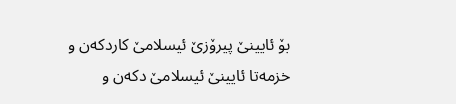بۆ ئایینێ پیرۆزێ ئیسلامێ كاردكه‌ن و خزمه‌تا ئایینێ ئیسلامێ دكه‌ن و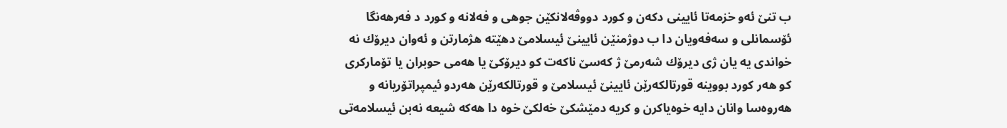ب تنێ ئه‌و خزمه‌تا ئایینى دكه‌ن و كورد دووڤه‌لانكێن جوهى و فه‌لانه‌ و كورد د فه‌رهه‌نگا ئۆسمانلى و سه‌فه‌ویان دا ب دوژمنێن ئایینێ ئیسلامێ دهێته‌ هژمارتن و ئه‌وان دیرۆك نه‌ خواندى یه‌ یان ژی دیرۆك شه‌رمێ ژ كه‌سێ ناكه‌ت كو دیرۆكێ یا هه‌مى حوبران یا تۆماركرى كو هه‌ر كورد بووینه‌ قورتالكه‌رێن ئایینێ ئیسلامێ و قورتالكه‌رێن هه‌ردو ئیمپراتۆریانه‌ و هه‌روه‌سا وانان دایه‌ خوه‌یاكرن و كریه‌ دمێشكێ خه‌لكێ خوه‌ دا هه‌كه‌ شیعه‌ نه‌بن ئیسلامه‌تى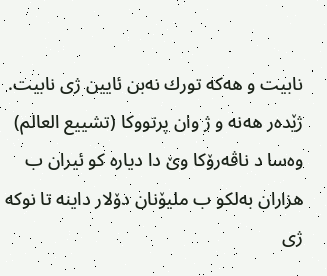نابیت و هه‌كه‌ تورك نه‌بن ئایین ژى نابیت. ژێده‌ر هه‌نه‌ و ژ وان پرتووكا (تشییع العالم) وه‌سا د ناڤه‌رۆكا وێ دا دیاره‌ كو ئیران ب هزاران به‌لكو ب ملیۆنان دۆلار داینه‌ تا نوكه‌ ژى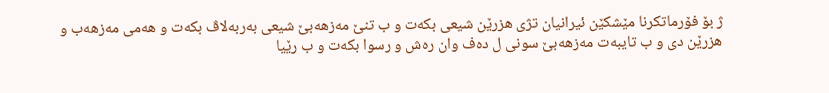ژ بۆ فۆرماتكرنا مێشكێن ئیرانیان تژى هزرێن شیعى بكه‌ت و ب تنێ مه‌زهه‌بێ شیعى به‌ربه‌لاڤ بكه‌ت و هه‌مى مه‌زهه‌ب و هزرێن دى و ب تایبه‌ت مه‌زهه‌بێ سونى ل ده‌ف وان ره‌ش و رسوا بكه‌ت و ب رێیا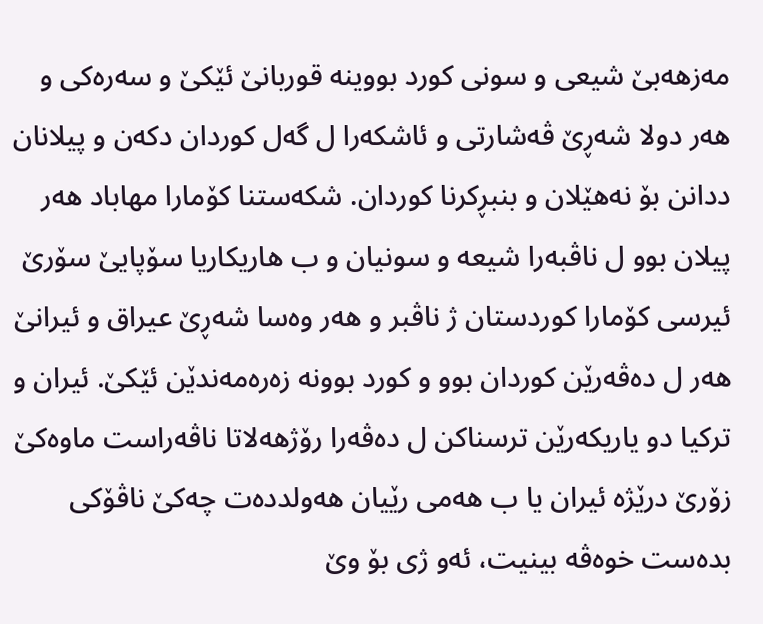مه‌زهه‌بێ شیعى و سونى كورد بووینه‌ قوربانێ ئێكێ و سه‌ره‌كى و هه‌ر دولا شه‌ڕێ ڤه‌شارتى و ئاشكه‌را ل گه‌ل كوردان دكه‌ن و پیلانان ددانن بۆ نه‌هێلان و بنبڕكرنا كوردان. شكه‌ستنا كۆمارا مهاباد هه‌ر پیلان بوو ل ناڤبه‌را شیعه‌ و سونیان و ب هاریكاریا سۆپایێ سۆرێ ئیرسى كۆمارا كوردستان ژ ناڤبر و هه‌ر وه‌سا شه‌ڕێ عیراق و ئیرانێ هه‌ر ل ده‌ڤه‌رێن كوردان بوو و كورد بوونه‌ زه‌ره‌مه‌ندێن ئێكێ. ئیران و تركیا دو یاریكه‌رێن ترسناكن ل ده‌ڤه‌را رۆژهه‌لاتا ناڤه‌راست ماوه‌كێ زۆرێ درێژه‌ ئیران یا ب هه‌مى رێیان هه‌ولدده‌ت چه‌كێ ناڤۆكى بده‌ست خوه‌ڤه‌ بینیت، ئه‌و ژى بۆ وێ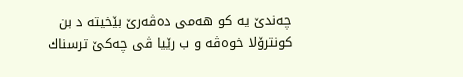چه‌ندێ یه‌ كو هه‌مى ده‌ڤه‌رێ بێخیته‌ د بن كونترۆلا خوه‌ڤه‌ و ب رێیا ڤى چه‌كێ ترسناك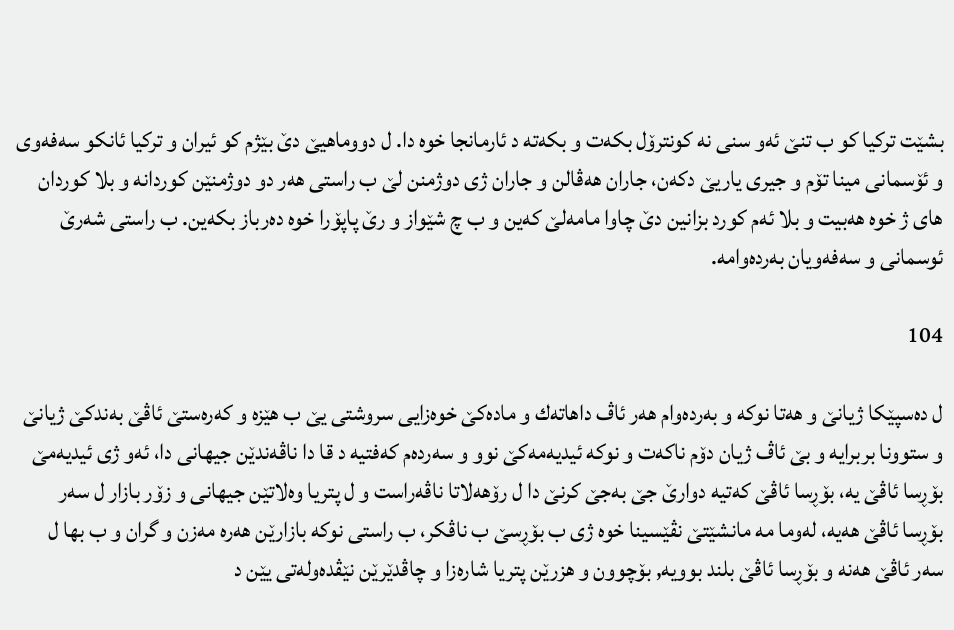بشێت تركیا كو ب تنێ ئه‌و سنى نه‌ كونترۆل بكه‌ت و بكه‌ته‌ د ئارمانجا خوه‌ دا. ل دووماهیێ دێ بێژم كو ئیران و تركیا ئانكو سه‌فه‌وى و ئۆسمانى مینا تۆم و جیرى یاریێ دكه‌ن، جاران هه‌ڤالن و جاران ژى دوژمنن لێ ب راستى هه‌ر دو دوژمنێن كوردانه‌ و بلا كوردان های ژ خوه‌ هه‌بیت و بلا ئه‌م كورد بزانین دێ چاوا مامه‌لێ كه‌ین و ب چ شێواز و رێ پاپۆرا خوه‌ ده‌رباز بكه‌ین. ب راستى شه‌رێ ئوسمانى و سه‌فه‌ویان به‌رده‌وامه‌.

104

ل ده‌سپێكا ژیانێ و هه‌تا نوكه‌ و به‌رده‌وام هه‌ر ئاڤ داهاته‌ك و ماده‌كێ خوه‌زایى سروشتى یێ ب هێزه‌ و كه‌ره‌ستێ ئاڤێ به‌ندكێ ژیانێ و ستوونا بربرایه‌ و بێ ئاڤ ژیان دۆم ناكه‌ت و نوكه‌ ئیدیه‌مه‌كێ نوو و سه‌رده‌م كه‌فتیه‌ د قا دا ناڤه‌ندێن جیهانى دا، ئه‌و ژى ئیدیه‌مێ بۆڕسا ئاڤێ یه‌، بۆڕسا ئاڤێ كه‌تیه‌ دوارێ جێ به‌جێ كرنێ دا ل رۆهه‌لاتا ناڤه‌راست و ل پتریا وه‌لاتێن جیهانى و زۆر بازار ل سه‌ر بۆڕسا ئاڤێ هه‌یه‌، له‌وما مه‌ مانشێتێ نڤێسینا خوه‌ ژی ب بۆڕسێ ب ناڤكر، ب راستى نوكه‌ بازارێن هه‌ره‌ مه‌زن و گران و ب بها ل سه‌ر ئاڤێ هه‌نه‌ و بۆڕسا ئاڤێ بلند بوویه‌, بۆچوون و هزرێن پتریا شاره‌زا و چاڤدێرێن نێڤده‌وله‌تى یێن د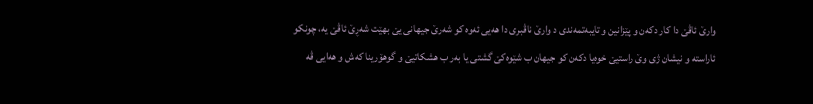وارێ ئاڤێ دا كار دكه‌ن و پێزانین و تایبه‌تمه‌ندى د وارێ ناڤبرى دا هه‌یى ئه‌وه‌ كو شه‌رێ جیهانى یێ بهێت شه‌ڕێ ئاڤێ یه‌، چونكو ئاراسته‌ و نیشان ژى وێ راستیێ خوه‌یا دكه‌ن كو جیهان ب شێوه‌كێ گشتى یا به‌ر ب هشكاتیێ و گوهۆرینا كه‌ش و هه‌ایى ڤه‌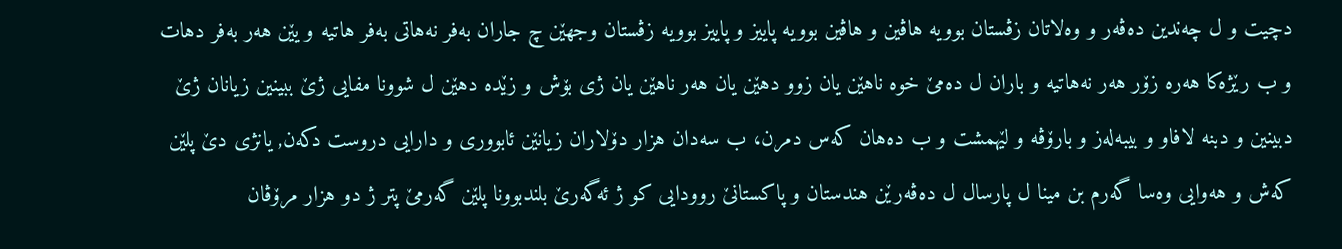دچیت و ل چه‌ندین ده‌ڤه‌ر و وه‌لاتان زڤستان بوویه‌ هاڤین و هاڤین بوویه‌ پاییز و پاییز بوویه‌ زڤستان وجهێن چ جاران به‌فر نه‌هاتى به‌فر هاتیه‌ و یێن هه‌ر به‌فر دهات و ب رێژه‌كا هه‌ره‌ زۆر هه‌ر نه‌هاتیه‌ و باران ل ده‌مێ خوه‌ ناهێن یان زوو دهێن یان هه‌ر ناهێن یان ژى بۆش و زێده‌ دهێن ل شوونا مفایى ژێ ببینین زیانان ژێ دبینین و دبنه‌ لافاو و بیبه‌له‌ز و بارۆڤه‌ و لێهمشت و ب ده‌هان كه‌س دمرن، ب سه‌دان هزار دۆلاران زیانێن ئابوورى و دارایى دروست دكه‌ن, یانژى دێ پلێن كه‌ش و هه‌وایى وه‌سا گه‌رم بن مینا ل پارسال ل ده‌ڤه‌رێن هندستان و پاكستانێ روودایى كو ژ ئه‌گه‌رێ بلندبوونا پلێن گه‌رمێ پتر ژ دو هزار مرۆڤان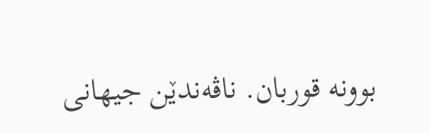بوونه‌ قوربان. ناڤه‌ندێن جیهانى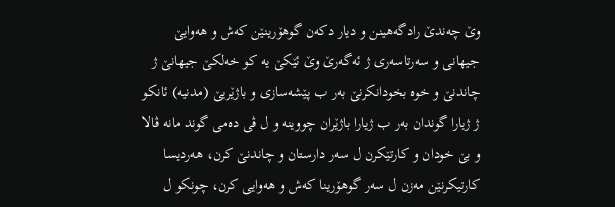وێ چه‌ندێ رادگه‌هینن و دیار دكه‌ن گوهۆرینێن كه‌ش و هه‌وایێ جیهانى و سه‌رتاسه‌رى ژ ئه‌گه‌رێ وێ ئێكێ یه‌ كو خه‌لكێ جیهانێ ژ چاندنێ و خوه‌ بخودانكرنێ به‌ر ب پێشه‌سازی و باژێریێ (مدنیه‌) ئانكو ژ ژیارا گوندان به‌ر ب ژیارا باژێران چووینه‌ و ل ڤى ده‌مى گوند مانه‌ ڤالا و بێ خودان و كارتێكرن ل سه‌ر دارستان و چاندنێ كرن، هه‌ردیسا كارتیكرنێن مه‌زن ل سه‌ر گوهۆرینا كه‌ش و هه‌وایى كرن، چونكو ل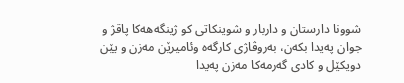شوونا دارستان و داربار و شوینكاتى كو ژینگه‌هه‌كا پاقژ و جوان په‌یدا بكه‌ن، به‌روڤاژى كارگه‌ه وئامیرێن مه‌زن و یێن دویكێل و كادى گه‌رمه‌كا مه‌زن په‌یدا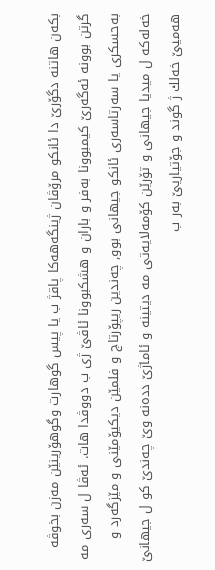بكه‌ن هاتنه‌ دگۆرێ دا ئانكو مرۆڤان ژینگه‌هه‌كا پاقژ ب یا پیس گوهارت وگوهۆرینێن مه‌زن بخوڤه‌ گرتن بوونه‌ ئه‌گه‌رێ كیمبوونا به‌فر و باران و هشكبوونا ئاڤێ ژى ب دووڤدا هات. ئه‌ڤا ل سه‌رى مه‌ به‌حسكرى یا سه‌رتاسه‌رى ئانكو جیهانى بوو, چه‌ندین ریپۆرتاج و فلمێن دیكیۆمێنى و مێزگه‌رد و خه‌له‌كه‌ ل میدیا جیهانى و تۆرێن كۆمه‌لایه‌تى مه‌ دیتینه‌ و ئاماژێ دده‌نه‌ وێ چه‌ندێ كو ل جیهانێ هه‌میێ خه‌لك ژ گوند و جۆتیاریێ به‌ر ب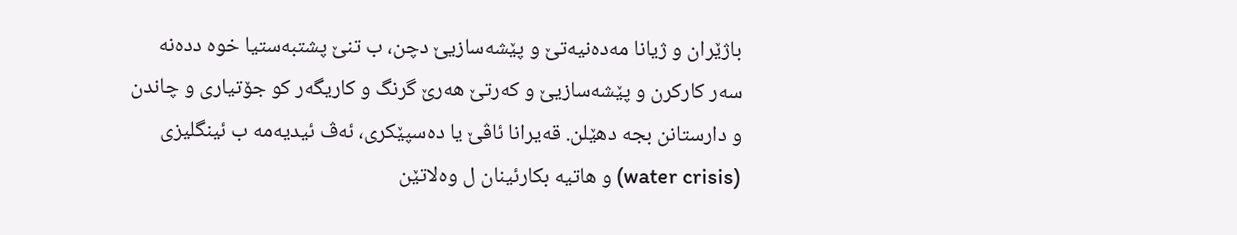باژێران و ژیانا مه‌ده‌نیه‌تێ و پێشه‌سازیێ دچن، ب تنێ پشتبه‌ستیا خوه‌ دده‌نه‌ سه‌ر كاركرن و پێشه‌سازیێ و كه‌رتێ هه‌رێ گرنگ و كاریگه‌ر كو جۆتیارى و چاندن و دارستانن بجه دهێلن. قه‌یرانا ئاڤێ یا ده‌سپێكرى، ئه‌ڤ ئیدیه‌مه‌ ب ئینگلیزى (water crisis) و هاتیه‌ بكارئینان ل وه‌لاتێن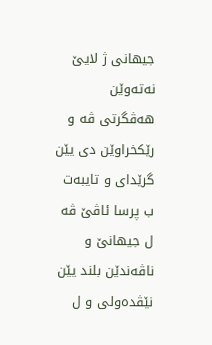جیهانى ژ لایێ نه‌ته‌وێن هه‌ڤگرتى ڤه‌ و رێكخراوێن دى یێن گرێداى و تایبه‌ت ب پرسا ئاڤێ ڤه‌ ل جیهانێ و ناڤه‌ندێن بلند یێن نێڤده‌ولى و ل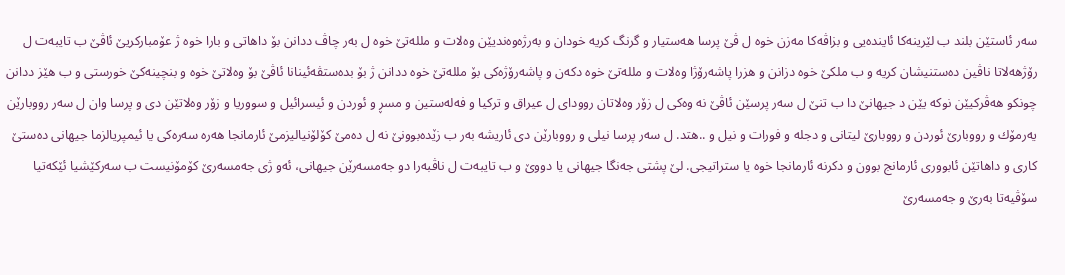سه‌ر ئاستێن بلند ب لێرینه‌كا ئاینده‌یى و بزاڤه‌كا مه‌زن خوه‌ ل ڤێ پرسا هه‌ستیار و گرنگ كریه‌ خودان و به‌رژه‌وه‌ندیێن وه‌لات و ملله‌تێ خوه‌ ل به‌ر چاڤ ددانن بۆ داهاتى و بارا خوه‌ ژ عۆمباركریێ ئاڤێ ب تایبه‌ت ل رۆژهه‌لاتا ناڤین ده‌ستنیشان كریه‌ و ب ملكێ خوه‌ دزانن و هزرا پاشه‌رۆژا وه‌لات و ملله‌تێ خوه‌ دكه‌ن و پاشه‌رۆژه‌كى بۆ ملله‌تێ خوه‌ ددانن ژ بۆ بده‌ستڤه‌ئینانا ئاڤێ بۆ وه‌لاتێ خوه‌ و بنچینه‌كێ خورستى و ب هێز ددانن چونكو هه‌ڤركیێن نوكه‌ یێن د جیهانێ دا ب تنێ ل سه‌ر پرسێن ئاڤێ نه‌ وه‌كى ل زۆر وه‌لاتان رووداى ل عیراق و تركیا و فه‌له‌ستین و مسڕ و ئوردن و ئیسرائیل و سووریا و زۆر وه‌لاتێن دى و پرسا وان ل سه‌ر رووبارێن یه‌رمۆك و رووبارێ ئوردن و رووبارێ لیتانى و دجله‌ و فورات و نیل و ..هتد. ل سه‌ر پرسا نیلى و رووبارێن دى ئاریشه‌ به‌ر ب زێده‌بوونێ نه‌ ل ده‌مێ كۆلۆنیالیزمێ ئارمانجا هه‌ره‌ سه‌ره‌كى یا ئیمپریالزما جیهانى ده‌ستێ كارى و داهاتێن ئابوورى ئارمانج بوون و دكرنه‌ ئارمانجا خوه‌ یا ستراتیجى. لێ پشتى جه‌نگا جیهانى یا دووێ و ب تایبه‌ت ل ناڤبه‌را دو جه‌مسه‌رێن جیهانى، ئه‌و ژى جه‌مسه‌رێ كۆمۆنیست ب سه‌ركێشیا ئێكه‌تیا سۆڤیه‌تا به‌رێ و جه‌مسه‌رێ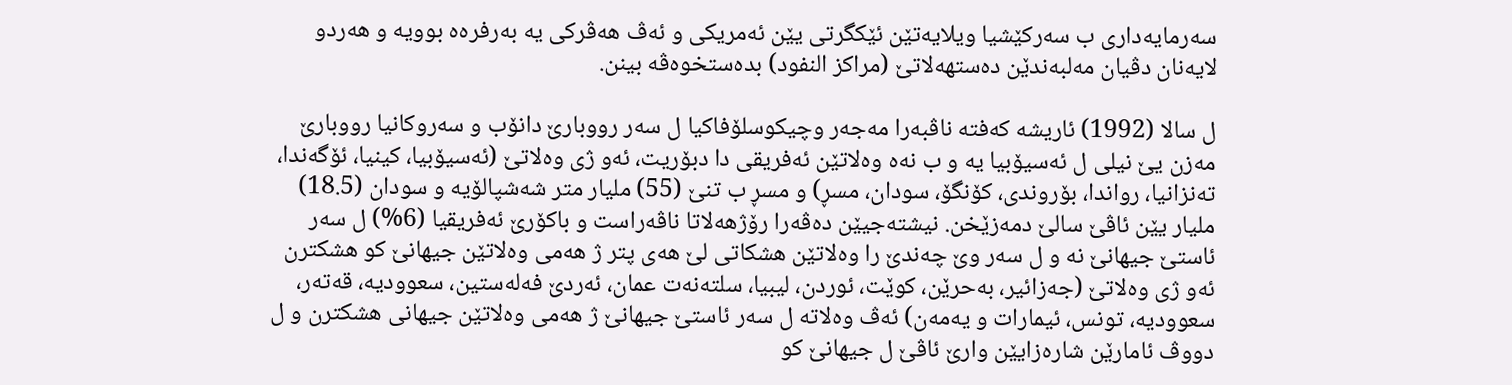سه‌رمایه‌دارى ب سه‌ركێشیا ویلایه‌تێن ئێكگرتى یێن ئه‌مریكى و ئه‌ڤ هه‌ڤركى یه‌ به‌رفره‌ه بوویه‌ و هه‌ردو لایه‌نان دڤیان مه‌لبه‌ندێن ده‌ستهه‌لاتێ (مراكز النفود) بده‌ستخوه‌ڤه‌ بینن.

ل سالا (1992) ئاریشه‌ كه‌فته‌ ناڤبه‌را مه‌جه‌ر وچیكوسلۆفاكیا ل سه‌ر رووبارێ دانۆب و سه‌روكانیا رووبارێ مه‌زن یێ نیلى ل ئه‌سیۆبیا یه‌ و ب نه‌ه وه‌لاتێن ئه‌فریقى دا دبۆریت، ئه‌و ژى وه‌لاتێ (ئه‌سیۆبیا، كینیا، ئۆگه‌ندا، ته‌نزانیا، رواندا، بۆروندی، كۆنگۆ، سودان، مسڕ) و مسڕ ب تنێ (55) ملیار متر شه‌شپالۆیه‌ و سودان (18.5) ملیار یێن ئاڤێ سالێ دمه‌زێخن. نیشته‌جیێن ده‌ڤه‌را رۆژهه‌لاتا ناڤه‌راست و باكۆرێ ئه‌فریقیا (6%) ل سه‌ر ئاستێ جیهانێ نه‌ و ل سه‌ر وێ چه‌ندێ را وه‌لاتێن هشكاتى لێ هه‌ی پتر ژ هه‌مى وه‌لاتێن جیهانێ كو هشكترن ئه‌و ژى وه‌لاتێ (جه‌زائیر، به‌حرێن، كوێت، ئوردن، لیبیا، سلته‌نه‌ت عمان، ئه‌ردێ فه‌له‌ستین، سعوودیه‌، قه‌ته‌ر، سعوودیه‌، تونس، ئیمارات و یه‌مه‌ن) ئه‌ڤ وه‌لاته‌ ل سه‌ر ئاستێ جیهانێ ژ هه‌مى وه‌لاتێن جیهانى هشكترن و ل دووڤ ئامارێن شاره‌زایێن وارێ ئاڤێ ل جیهانێ كو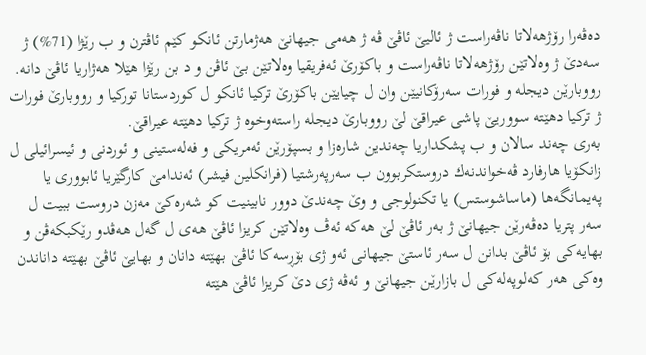ده‌ڤه‌را رۆژهه‌لاتا ناڤه‌راست ژ ئالیێ ئاڤێ ڤه‌ ژ هه‌مى جیهانێ هه‌ژمارتن ئانكو كێم ئاڤترن و ب رێژا (71%) ژ سه‌دێ ژ وه‌لاتێن رۆژهه‌لاتا ناڤه‌راست و باكۆرێ ئه‌فریقیا وه‌لاتێن بێ ئاڤن و د بن رێژا هێلا هه‌ژاریا ئاڤێ دانه‌. رووبارێن دیجله‌ و فورات سه‌رۆكانیێن وان ل چیایێن باكۆرێ تركیا ئانكو ل كوردستانا توركیا و رووبارێ فورات ژ تركیا دهێته‌ سووریێ پاشى عیراقێ لێ رووبارێ دیجله‌ راسته‌وخوه‌ ژ تركیا دهێته‌ عیراقێ.
به‌رى چه‌ند سالان و ب پشكداریا چه‌ندین شاره‌زا و بسپۆرێن ئه‌مریكى و فه‌له‌ستینى و ئوردنى و ئیسرائیلى ل زانكۆیا هارفارد ڤه‌خواندنه‌ك دروستكربوون ب سه‌رپه‌رشتیا (فرانكلین فیشر) ئه‌ندامێ كارگێریا ئابوورى یا په‌یمانگه‌ها (ماساشوستس) یا تكنولوجى و وێ چه‌ندێ دوور نابینیت كو شه‌ره‌كێ مه‌زن دروست ببیت ل سه‌ر پتریا ده‌ڤه‌رێن جیهانێ ژ به‌ر ئاڤێ لێ هه‌كه‌ ئه‌ڤ وه‌لاتێن كریزا ئاڤێ هه‌ى ل گه‌ل هه‌ڤدو رێكبكه‌ڤن و بهایه‌كى بۆ ئاڤێ بدانن ل سه‌ر ئاستێ جیهانى ئه‌و ژى بۆڕسه‌كا ئاڤێ بهێته‌ دانان و بهایێ ئاڤێ بهێته‌ داناندن وه‌كى هه‌ر كه‌لوپه‌له‌كى ل بازارێن جیهانێ و ئه‌ڤه‌ ژى دێ كریزا ئاڤێ هێته‌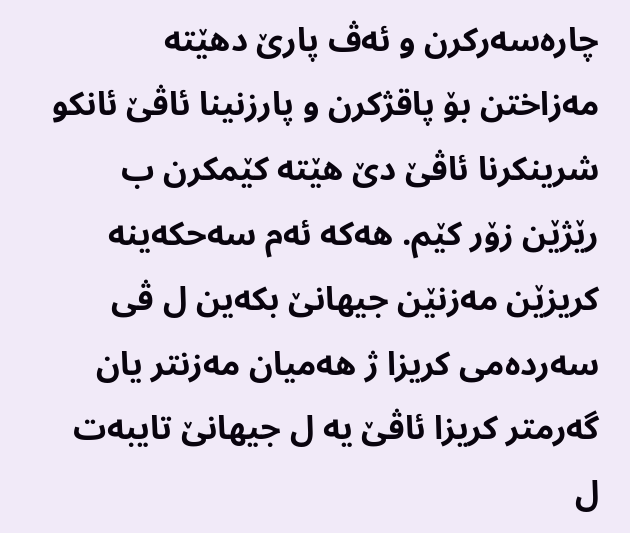چاره‌سه‌ركرن و ئه‌ڤ پارێ دهێته‌ مه‌زاختن بۆ پاقژكرن و پارزنینا ئاڤێ ئانكو شرینكرنا ئاڤێ دێ هێته‌ كێمكرن ب رێژێن زۆر كێم. هه‌كه‌ ئه‌م سه‌حكه‌ینه‌ كریزێن مه‌زنێن جیهانێ بكه‌ین ل ڤى سه‌رده‌مى كریزا ژ هه‌میان مه‌زنتر یان گه‌رمتر كریزا ئاڤێ یه‌ ل جیهانێ تایبه‌ت ل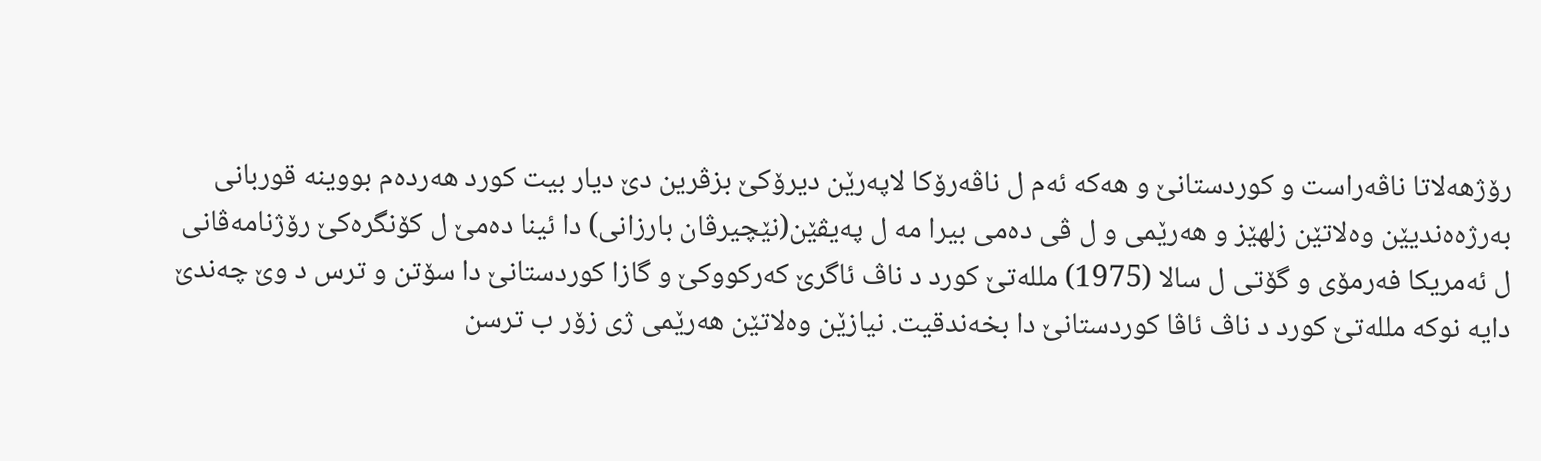رۆژهه‌لاتا ناڤه‌راست و كوردستانێ و هه‌كه‌ ئه‌م ل ناڤه‌رۆكا لاپه‌رێن دیرۆكێ بزڤرین دێ دیار بیت كورد هه‌رده‌م بووینه‌ قوربانى به‌رژه‌ه‌ندیێن وه‌لاتێن زلهێز و هه‌رێمى و ل ڤى ده‌مى بیرا مه‌ ل په‌یڤێن(نێچیرڤان بارزانى) دا ئینا ده‌مێ ل كۆنگره‌كێ رۆژنامه‌ڤانى ل ئه‌مریكا فه‌رمۆى و گۆتى ل سالا (1975) ملله‌تێ كورد د ناڤ ئاگرێ كه‌ركووكێ و گازا كوردستانێ دا سۆتن و ترس د وێ چه‌ندێ دایه‌ نوكه‌ ملله‌تێ كورد د ناڤ ئاڤا كوردستانێ دا بخه‌ندقیت. نیازێن وه‌لاتێن هه‌رێمى ژى زۆر ب ترسن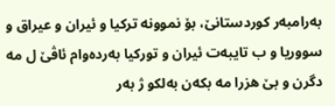به‌رامبه‌ر كوردستانێ، بۆ نموونه‌ تركیا و ئیران و عیراق و سووریا و ب تایبه‌ت ئیران و توركیا به‌رده‌وام ئاڤێ ل مه‌ دگرن و بێ هزرا مه‌ بكه‌ن به‌لكو ژ به‌ر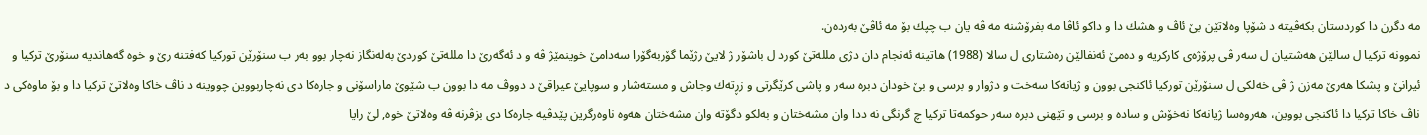مه‌ دگرن دا كوردستان بكه‌ڤیته‌ د شۆپا وه‌لاتێن بێ ئاڤ و هشك دا و داكو ئاڤا مه‌ بفرۆشنه‌ مه‌ ڤه‌ یان ب چپك بۆ مه‌ ئاڤێ به‌رده‌ن.
نموونه‌ تركیا ل سالێن هه‌شتیان ل سه‌ر ڤى پرۆژه‌ى كاركریه‌ و ده‌مێ ئه‌نفالێن ره‌شتارى ل سالا (1988) هاتینه‌ ئه‌نجام دان دژى ملله‌تێ كورد ل باشۆر ژ لایێ رژێما گۆربه‌گۆرا سه‌دامێ خوینمێژ ڤه‌ و د ئه‌گه‌رێ دا ملله‌تێ كوردێ به‌له‌نگاز نه‌چار بوو به‌ر ب سنۆرێن توركیا كه‌فتنه‌ رێ و خوه‌ گه‌هاندیه‌ سنۆرێ تركیا و ئیرانێ و پشكا هه‌رێ مه‌زن ژ ڤى خه‌لكى ل سنۆرێن توركیا ئاكنجى بوون و ژیانه‌كا سه‌خت و دژوار و برسى و بێ خودان دبره‌ سه‌ر و پاشى كرێگرتى و زڕته‌ك وجاش و مسته‌شار و سوپایێ عیراقێ د دووڤ مه‌ دا بوون ب شێوێ ماراسۆنى و جاره‌كا دى نه‌چاربووین چووینه‌ د ناڤ خاكا وه‌لاتێ تركیا دا و بۆ ماوه‌كى د ناڤ خاكا تركیا دا ئاكنجى بووین، هه‌روه‌سا ژیانه‌كا نه‌خۆش و ساده‌ و برسى و تێهنى دبره‌ سه‌ر حوكمه‌تا تركیا چ گرنگى نه‌ ددا وان مشه‌ختان و به‌لكو دگۆته‌ وان مشه‌ختان هه‌وه‌ ناوه‌رگرین پێدڤیه‌ جاره‌كا دى بزڤرنه‌ ڤه‌ وه‌لاتێ خوه‌, لێ رایا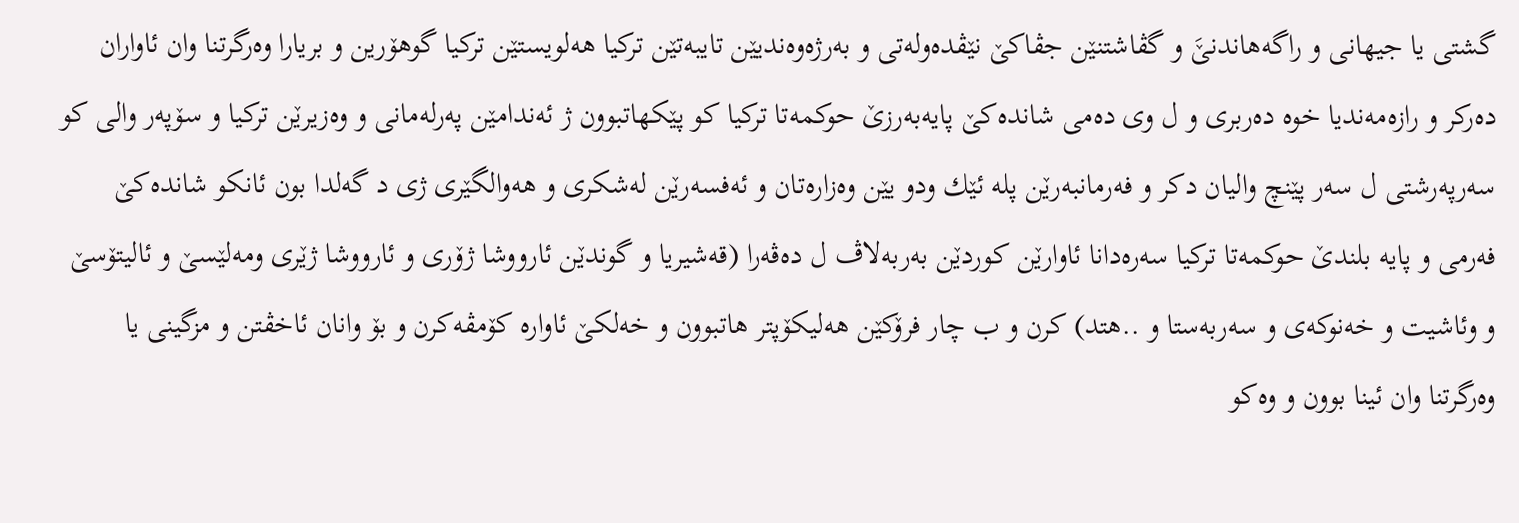گشتى یا جیهانى و راگه‌هاندنێَ و گڤاشتنێن جڤاكێ نێڤده‌وله‌تى و به‌رژه‌وه‌ندیێن تایبه‌تێن تركیا هه‌لویستێن تركیا گوهۆرین و بریارا وه‌رگرتنا وان ئاواران ده‌ركر و رازه‌مه‌ندیا خوه‌ ده‌ربرى و ل وى ده‌مى شانده‌كێ پایه‌به‌رزێ حوكمه‌تا تركیا كو پێكهاتبوون ژ ئه‌ندامێن په‌رله‌مانى و وه‌زیرێن تركیا و سۆپه‌ر والى كو سه‌رپه‌رشتى ل سه‌ر پێنچ والیان دكر و فه‌رمانبه‌رێن پله‌ ئێك ودو یێن وه‌زاره‌تان و ئه‌فسه‌رێن له‌شكرى و هه‌والگێرى ژى د گه‌لدا بون ئانكو شانده‌كێ فه‌رمى و پایه‌ بلندێ حوكمه‌تا تركیا سه‌ره‌دانا ئاوارێن كوردێن به‌ربه‌لاڤ ل ده‌ڤه‌را (قه‌شیریا و گوندێن ئارووشا ژۆرى و ئارووشا ژێرى ومه‌لێسێ و ئالیتۆسێ و وئاشیت و خه‌نوكه‌ى و سه‌ربه‌ستا و ..هتد) كرن و ب چار فرۆكێن هه‌لیكۆپتر هاتبوون و خه‌لكێ ئاواره‌ كۆمڤه‌كرن و بۆ وانان ئاخڤتن و مزگینى یا وه‌رگرتنا وان ئینا بوون و وه‌كو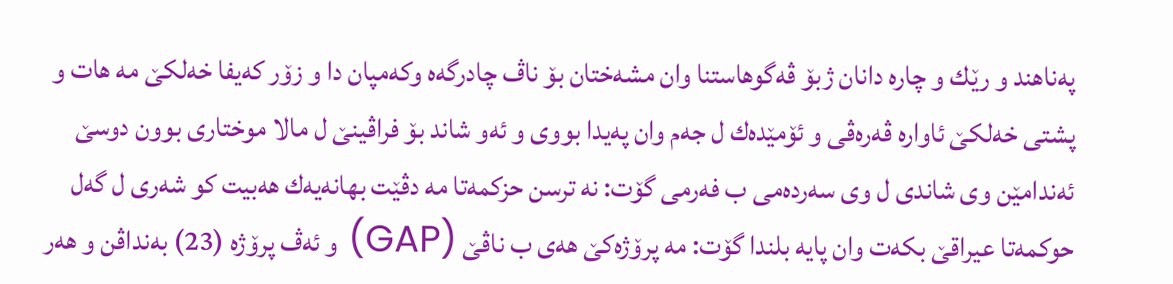په‌ناهند و رێك و چاره‌ دانان ژبۆ ڤه‌گوهاستنا وان مشه‌ختان بۆ ناڤ چادرگه‌ه وكه‌مپان دا و زۆر كه‌یفا خه‌لكێ مه‌ هات و پشتى خه‌لكێ ئاواره‌ ڤه‌ره‌ڤى و ئۆمێده‌ك ل جه‌م وان په‌یدا بووى و ئه‌و شاند بۆ فراڤینێ ل مالا موختارى بوون دوسێ ئه‌ندامێن وى شاندى ل وى سه‌رده‌مى ب فه‌رمى گۆت: نه‌ ترسن حزكمه‌تا مه‌ دڤێت بهانه‌یه‌ك هه‌بیت كو شه‌رى ل گه‌ل حوكمه‌تا عیراقێ بكه‌ت وان پایه‌ بلندا گۆت: مه‌ پرۆژه‌كێ هه‌ى ب ناڤێ (GAP) و ئه‌ڤ پرۆژه‌ (23) به‌نداڤن و هه‌ر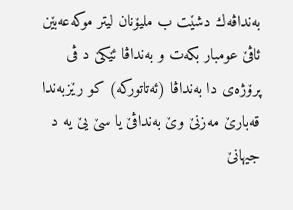به‌نداڤه‌ك دشێت ب ملیۆنان لیتر موكه‌عه‌بێن ئاڤێ عومبار بكه‌ت و به‌نداڤا ئێكێ د ڤى پرۆژه‌ى دا به‌نداڤا (ئه‌تاتوركه‌) كو رێزبه‌ندا قه‌بارێ مه‌زنێ وێ به‌نداڤێ یا سێ یێ یه‌ د جیهانێ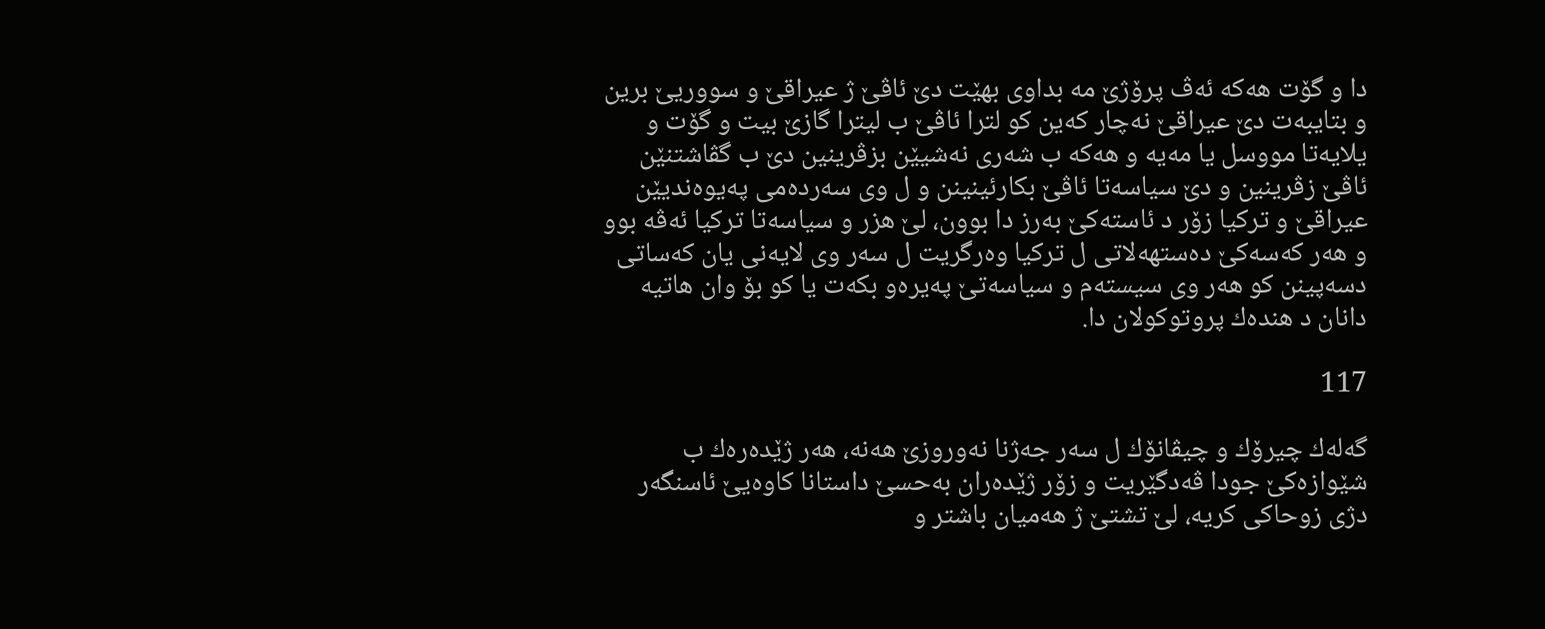دا و گۆت هه‌كه‌ ئه‌ڤ پرۆژێ مه‌ بداوى بهێت دێ ئاڤێ ژ عیراقێ و سووریێ برین و بتایبه‌ت دێ عیراقێ نه‌چار كه‌ین كو لترا ئاڤێ ب لیترا گازێ بیت و گۆت و یلایه‌تا مووسل یا مه‌یه‌ و هه‌كه‌ ب شه‌رى نه‌شیێن بزڤرینین دێ ب گڤاشتنێن ئاڤێ زڤرینین و دێ سیاسه‌تا ئاڤێ بكارئینینن و ل وى سه‌رده‌مى په‌یوه‌ندیێن عیراقێ و تركیا زۆر د ئاسته‌كێ به‌رز دا بوون، لێ هزر و سیاسه‌تا تركیا ئه‌ڤه‌ بوو و هه‌ر كه‌سه‌كێ ده‌ستهه‌لاتى ل تركیا وه‌رگریت ل سه‌ر وى لایه‌نى یان كه‌ساتى دسه‌پینن كو هه‌ر وى سیسته‌م و سیاسه‌تێ په‌یره‌و بكه‌ت یا كو بۆ وان هاتیه‌ دانان د هنده‌ك پروتوكولان دا.

117

گه‌له‌ك چیرۆك و چیڤانۆك ل سه‌ر جه‌ژنا نه‌وروزێ هه‌نه‌، هه‌ر ژێده‌ره‌ك ب شێوازه‌كێ جودا ڤه‌دگێریت و زۆر ژێده‌ران به‌حسێ داستانا كاوه‌یێ ئاسنگه‌ر دژى زوحاكى كریه‌، لێ تشتێ ژ هه‌میان باشتر و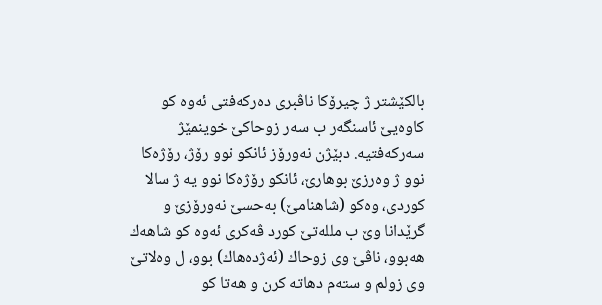بالكێشتر ژ چیرۆكا ناڤبرى ده‌ركه‌فتى ئه‌وه‌ كو كاوه‌یێ ئاسنگه‌ر ب سه‌ر زوحاكێ خوینمێژ سه‌ركه‌فتیه‌. دبێژن نه‌ورۆز ئانكو نوو رۆژ، رۆژه‌كا نوو ژ وه‌رزێ بوهارێ، ئانكو رۆژه‌كا نوو یه‌ ژ سالا كوردى، وه‌كو (شاهنامێ) به‌حسێ نه‌ورۆزێ و گرێدانا وێ ب ملله‌تێ كورد ڤه‌كرى ئه‌وه‌ كو شاهه‌ك هه‌بوو، ناڤێ وى زوحاك (ئه‌ژده‌هاك) بوو، ل وه‌لاتێ وى زولم و سته‌م دهاته‌ كرن و هه‌تا كو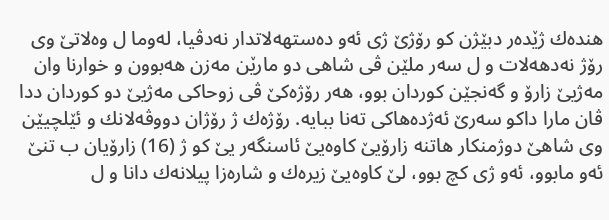هنده‌ك ژێده‌ر دبێژن كو رۆژێ ژى ئه‌و ده‌ستهه‌لاتدار نه‌دڤیا، له‌وما ل وه‌لاتێ وى رۆژ نه‌دهه‌لات و ل سه‌ر ملێن ڤى شاهى دو مارێن مه‌زن هه‌بوون و خوارنا وان مه‌ژیێ زارۆ و گه‌نجێن كوردان بوو، هه‌ر رۆژه‌كێ ڤى زوحاكى مه‌ژیێ دو كوردان ددا ڤان مارا داكو سه‌رێ ئه‌ژده‌هاكى ته‌نا ببایه‌. رۆژه‌ك ژ رۆژان دووڤه‌لانك و ئێلچیێن وى شاهێ دوژمنكار هاتنه‌ زارۆیێ كاوه‌یێ ئاسنگه‌ر یێ كو ژ (16) زارۆیان ب تنێ ئه‌و مابوو، ئه‌و ژى كچ بوو، لێ كاوه‌یێ زیره‌ك و شاره‌زا پیلانه‌ك دانا و ل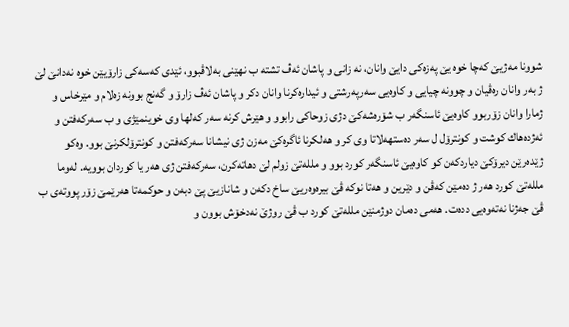شوونا مه‌ژیێ كه‌چا خوه‌ یێ په‌زه‌كى دایێ وانان، نه‌ زانى و پاشان ئه‌ڤ تشته‌ ب نهێنى به‌لاڤبوو، ئێدى كه‌سه‌كى زارۆیێن خوه‌ نه‌دانێ لێ ژ به‌ر وانان ره‌ڤیان و چوونه‌ چیایى و كاوه‌یى سه‌رپه‌رشتى و ئیداره‌كرنا وانان دكر و پاشان ئه‌ڤ زارۆ و گه‌نج بوونه‌ زه‌لام و مێرخاس و ژمارا وانان زۆربوو كاوه‌یێ ئاسنگه‌ر ب شۆره‌شه‌كێ دژى زوحاكى رابوو و هێرش كرنه‌ سه‌ر كه‌لها وى خوینمێژى و ب سه‌ركه‌فتن و ئه‌ژده‌هاك كوشت و كونترۆل ل سه‌ر ده‌ستهه‌لاتا وى كر و هه‌لكرنا ئاگره‌كێ مه‌زن ژى نیشانا سه‌ركه‌فتن و كونترۆلكرنێ بوو. وه‌كو ژێده‌رێن دیرۆكێ دیاردكه‌ن كو كاوه‌یێ ئاسنگه‌ر كورد بوو و ملله‌تێ زولم لێ دهاته‌كرن، سه‌ركه‌فتن ژى هه‌ر یا كوردان بوویه‌. له‌وما ملله‌تێ كورد هه‌ر ژ ده‌مێن كه‌ڤن و دێرین و هه‌تا نوكه‌ ڤێ بیره‌وه‌ریێ ساخ دكه‌ن و شانازیێ پێ دبه‌ن و حوكمه‌تا هه‌رێمێ زۆر پووته‌ى ب ڤێ جه‌ژنا نه‌ته‌وه‌یى دده‌ت. هه‌مى ده‌مان دوژمنێن ملله‌تێ كورد ب ڤێ روژێ نه‌دخۆش بوون و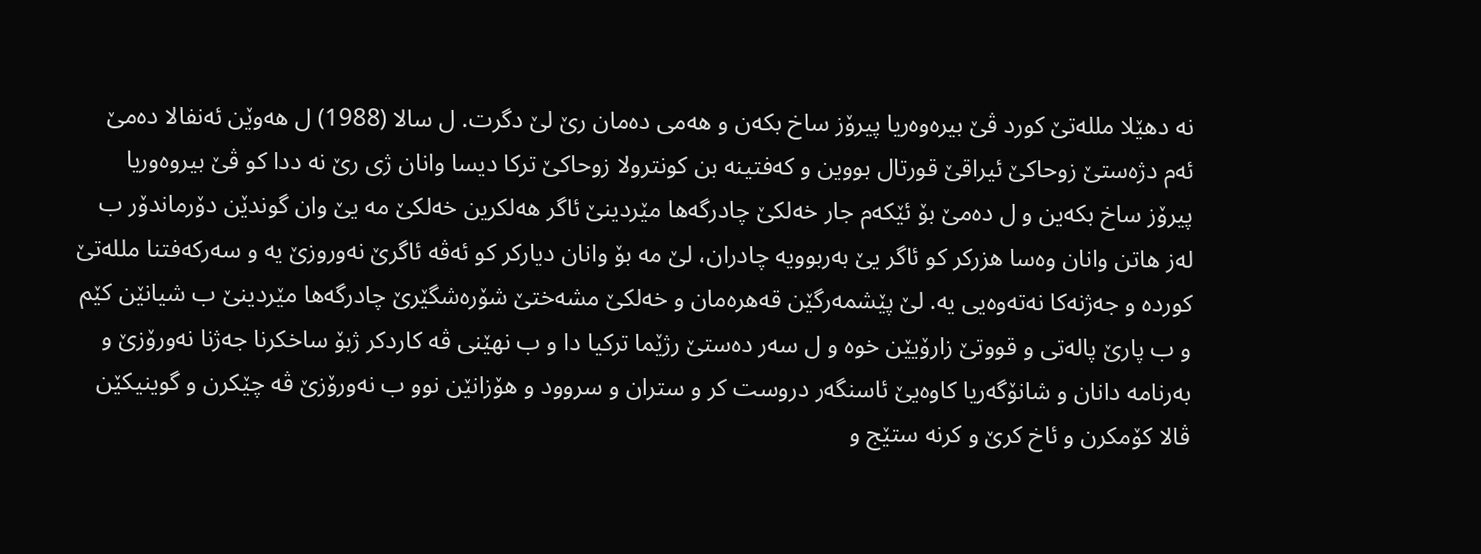نه‌ دهێلا ملله‌تێ كورد ڤێ بیره‌وه‌ریا پیرۆز ساخ بكه‌ن و هه‌مى ده‌مان رێ لێ دگرت. ل سالا (1988) ل هه‌وێن ئه‌نفالا ده‌مێ ئه‌م دژه‌ستێ زوحاكێ ئیراقێ قورتال بووین و كه‌فتینه‌ بن كونترولا زوحاكێ تركا دیسا وانان ژى رێ نه‌ ددا كو ڤێ بیروه‌وریا پیرۆز ساخ بكه‌ین و ل ده‌مێ بۆ ئێكه‌م جار خه‌لكێ چادرگه‌ها مێردینێ ئاگر هه‌لكرین خه‌لكێ مه‌ یێ وان گوندێن دۆرماندۆر ب له‌ز هاتن وانان وه‌سا هزركر كو ئاگر یێ به‌ربوویه‌ چادران، لێ مه‌ بۆ وانان دیاركر كو ئه‌ڤه‌ ئاگرێ نه‌وروزێ یه‌ و سه‌ركه‌فتنا ملله‌تێ كورده‌ و جه‌ژنه‌كا نه‌ته‌وه‌یى یه‌. لێ پێشمه‌رگێن قه‌هره‌مان و خه‌لكێ مشه‌ختێ شۆره‌شگێرێ چادرگه‌ها مێردینێ ب شیانێن كێم و ب پارێ پاله‌تى و قووتێ زارۆیێن خوه‌ و ل سه‌ر ده‌ستێ رژێما تركیا دا و ب نهێنى ڤه‌ كاردكر ژبۆ ساخكرنا جه‌ژنا نه‌ورۆزێ و به‌رنامه‌ دانان و شانۆگه‌ریا كاوه‌یێ ئاسنگه‌ر دروست كر و ستران و سروود و هۆزانێن نوو ب نه‌ورۆزێ ڤه‌ چێكرن و گوینیكێن ڤالا كۆمكرن و ئاخ كرێ و كرنه‌ ستێج و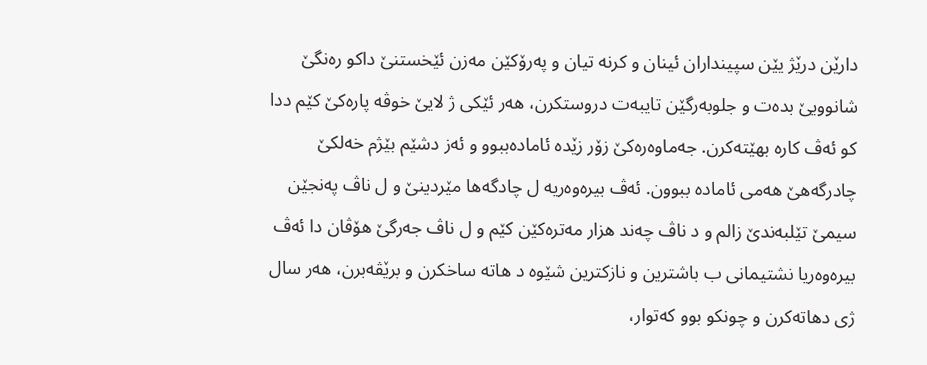دارێن درێژ یێن سپینداران ئینان و كرنه‌ تیان و په‌رۆكێن مه‌زن ئێخستنێ داكو ره‌نگێ شانوویێ بده‌ت و جلوبه‌رگێن تایبه‌ت دروستكرن، هه‌ر ئێكى ژ لایێ خوڤه‌ پاره‌كێ كێم ددا كو ئه‌ڤ كاره‌ بهێته‌كرن. جه‌ماوه‌ره‌كێ زۆر زێده‌ ئاماده‌ببوو و ئه‌ز دشێم بێژم خه‌لكێ چادرگه‌هێ هه‌مى ئاماده‌ ببوون. ئه‌ڤ بیره‌وه‌ریه‌ ل چادگه‌ها مێردینێ و ل ناڤ په‌نجێن سیمێ تێلبه‌ندێ زالم و د ناڤ چه‌ند هزار مه‌تره‌كێن كێم و ل ناڤ جه‌رگێ هۆڤان دا ئه‌ڤ بیره‌وه‌ریا نشتیمانى ب باشترین و نازكترین شێوه‌ د هاته‌ ساخكرن و برێڤه‌برن، هه‌ر سال ژى دهاته‌كرن و چونكو بوو كه‌توار،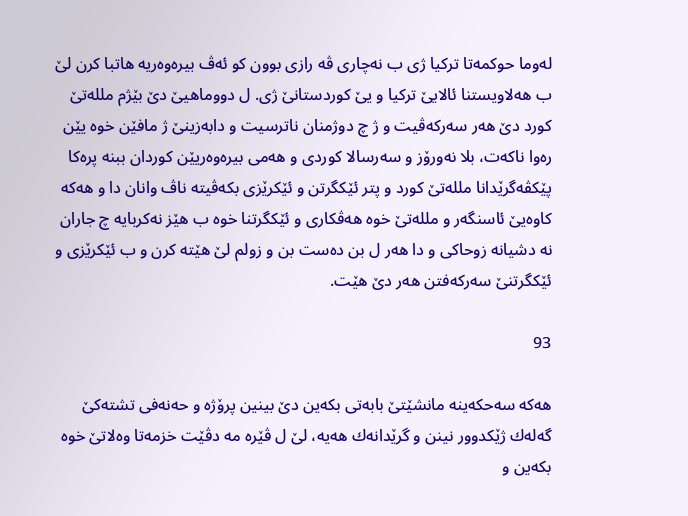له‌وما حوكمه‌تا تركیا ژى ب نه‌چارى ڤه‌ رازى بوون كو ئه‌ڤ بیره‌وه‌ریه‌ هاتبا كرن لێ ب هه‌لاویستنا ئالایێ تركیا و یێ كوردستانێ ژى. ل دووماهیێ دێ بێژم ملله‌تێ كورد دێ هه‌ر سه‌ركه‌ڤیت و ژ چ دوژمنان ناترسیت و دابه‌زینێ ژ مافێن خوه‌ یێن ره‌وا ناكه‌ت، بلا نه‌ورۆز و سه‌رسالا كوردى و هه‌مى بیره‌وه‌ریێن كوردان ببنه‌ پره‌كا پێكڤه‌گرێدانا ملله‌تێ كورد و پتر ئێكگرتن و ئێكرێزى بكه‌ڤیته‌ ناڤ وانان دا و هه‌كه‌ كاوه‌یێ ئاسنگه‌ر و ملله‌تێ خوه‌ هه‌ڤكارى و ئێكگرتنا خوه‌ ب هێز نه‌كربایه‌ چ جاران نه‌ دشیانه‌ زوحاكى و دا هه‌ر ل بن ده‌ست بن و زولم لێ هێته‌ كرن و ب ئێكرێزى و ئێكگرتنێ سه‌ركه‌فتن هه‌ر دێ هێت.

93

هه‌كه‌ سه‌حكه‌ینه‌ مانشێتێ بابه‌تى بكه‌ین دێ بینین پرۆژه‌ و حه‌نه‌فى تشته‌كێ گه‌له‌ك ژێكدوور نینن و گرێدانه‌ك هه‌یه‌، لێ ل ڤێره‌ مه‌ دڤێت خزمه‌تا وه‌لاتێ خوه‌ بكه‌ین و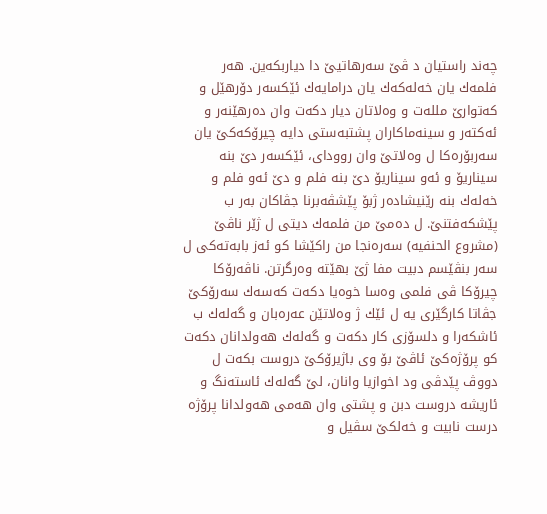چه‌ند راستیان د ڤێ سه‌رهاتیێ دا دیاربكه‌ین. هه‌ر فلمه‌ك یان خه‌له‌كه‌ك یان درامایه‌ك ئێكسه‌ر دۆرهێل و كه‌توارێ ملله‌ت و وه‌لاتان دیار دكه‌ت وان ده‌رهێنه‌ر و ئه‌كته‌ر و سینه‌ماكاران پشتبه‌ستى دایه‌ چیرۆكه‌كێ یان سه‌ربۆره‌كا ل وه‌لاتێ وان رووداى، ئێكسه‌ر دێ بنه‌ سیناریۆ و ئه‌و سیناریۆ دێ بنه‌ فلم و دێ ئه‌و فلم و خه‌له‌ك بنه‌ رێنیشاده‌ر ژبۆ پێشڤه‌برنا جڤاكان به‌ر ب پێشكه‌فتنێ. ل ده‌مێ من فلمه‌ك دیتى ل ژێر ناڤێ (مشروع الحنفیه‌) سه‌ره‌نجا من راكێشا كو ئه‌ز بابه‌ته‌كى ل سه‌ر بنڤێسم دبیت مفا ژێ بهێته‌ وه‌رگرتن. ناڤه‌رۆكا چیرۆكا ڤى فلمى وه‌سا خوه‌یا دكه‌ت كه‌سه‌ك سه‌رۆكێ جڤاتا كارگێرى یه‌ ل ئێك ژ وه‌لاتێن عه‌ره‌بان و گه‌له‌ك ب ئاشكه‌را و دلسۆزى كار دكه‌ت و گه‌له‌ك هه‌ولدانان دكه‌ت كو پرۆژه‌كێ ئاڤێ بۆ وى باژیرۆكێ دروست بكه‌ت ل دووڤ پێدڤى ود اخوازیا وانان، لێ گه‌له‌ك ئاسته‌نگ و ئاریشه‌ دروست دبن و پشتى وان هه‌مى هه‌ولدانا پرۆژه‌ درست نابیت و خه‌لكێ سڤیل و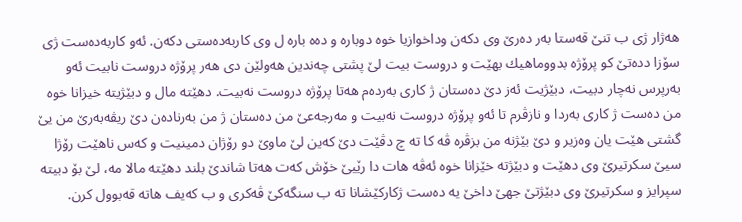هه‌ژار ژی ب تنێ قه‌ستا به‌ر ده‌رێ وى دكه‌ن وداخوازیا خوه‌ دوباره‌ و ده‌ه باره‌ ل وى كاربه‌ده‌ستى دكه‌ن. ئه‌و كاربه‌ده‌ست ژی سۆزا دده‌تێ كو پرۆژه‌ بدووماهیك بهێت و دروست بیت لێ پشتى چه‌ندین هه‌ولێن دى هه‌ر پرۆژه‌ دروست نابیت ئه‌و به‌رپرس نه‌چار دبیت، دبێژیت ئه‌ز دێ ده‌ستان ژ كارى به‌رده‌م هه‌تا پرۆژه‌ دروست نه‌بیت. دهێته‌ مال و دبێژیته‌ خیزانا خوه‌ من ده‌ست ژ كارى به‌ردا و نازڤرم تا ئه‌و پرۆژه‌ دروست نه‌بیت و مه‌رجه‌عێ من ده‌ستان ژ من به‌رناده‌ن دێ ریڤه‌به‌رێ من یێ گشتى هێت یان وه‌زیر و دێ بێژنه‌ من بزڤره‌ ڤه‌ كا ته‌ چ دڤێت دێ كه‌ین لێ ماوێ دو رۆژان دمینیت و كه‌س ناهێت رۆژا سیێ سكرتیرێ وى دهێت و دبێژته‌ خێزانا خوه‌ ئه‌ڤه‌ هات دا رێیێ خۆش كه‌ت هه‌تا شاندێ بلند دهێته‌ مالا مه‌، لێ بۆ دبیته‌ سپرایز و سكرتیرێ وى دبێژتێ جهێ داخێ یه‌ ده‌ست ژكاركێشانا ته‌ ب سنگه‌كێ ڤه‌كرى و ب كه‌یف هاته‌ قه‌بوول كرن.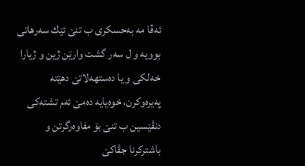ئه‌ڤا مه‌ به‌حسكرى ب تنێ ئێك سه‌رهاتى بوویه‌ و ل سه‌ر گشت وارێن ژین و ژیارا خه‌لكى و یا ده‌ستهه‌لاتێ دهێته‌ په‌یره‌وكرن، خوه‌یایه‌ ده‌مێ ئه‌م تشته‌كى دنڤێسین ب تنێ بۆ مفاوه‌رگرتن و باشتركرنا جڤاكێ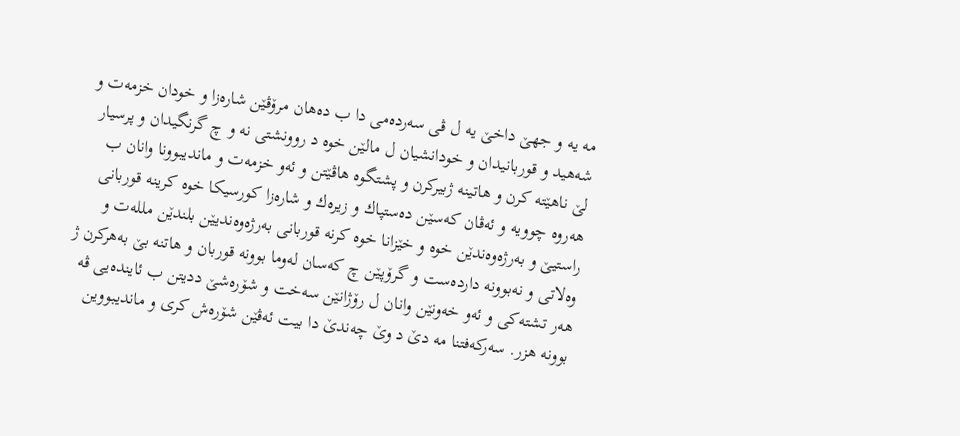مه‌ یه‌ و جهێ داخێ یه‌ ل ڤى سه‌رده‌مى دا ب ده‌هان مرۆڤێن شاره‌زا و خودان خزمه‌ت و شه‌هید و قوربانیدان و خودانشیان ل مالێن خوه‌ د روونشتى نه‌ و چ گرنگیدان و پرسیار لێ ناهێته‌ كرن و هاتینه‌ ژبیركرن و پشتگوه هاڤێتن و ئه‌و خزمه‌ت و ماندیبوونا وانان ب هه‌روه‌ چوویه‌ و ئه‌ڤان كه‌سێن ده‌ستپاك و زیره‌ك و شاره‌زا كورسیكا خوه‌ كرینه‌ قوربانى راستیێ و به‌رژه‌وه‌ندێن خوه‌ و خێزانا خوه‌ كرنه‌ قوربانى به‌رژه‌وه‌ندیێن بلندێن ملله‌ت و وه‌لاتى و نه‌بوونه‌ دارده‌ست و گرۆپێن چ كه‌سان له‌وما بوونه‌ قوربان و هاتنه‌ بێ به‌هركرن ژ هه‌ر تشته‌كى و ئه‌و خه‌ونێن وانان ل رۆژانێن سه‌خت و شۆره‌شێ ددیتن ب ئاینده‌یى ڤه‌ بوونه‌ هزر. سه‌ركه‌فتنا مه‌ دێ د وێ چه‌ندێ دا بیت ئه‌ڤێن شۆره‌ش كرى و ماندیبووین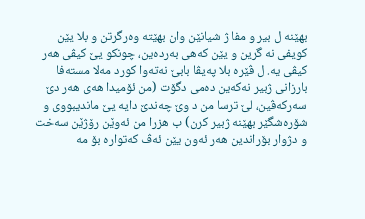بهێنه‌ ل بیر و مفا ژ شیانێن وان بهێته‌ وه‌رگرتن و بلا یێن كویفى نه‌ گرین و یێن كه‌هى به‌رده‌ین، چونكو یێ كیڤى هه‌ر كیڤى یه‌. ل ڤێره‌ بلا په‌یڤا بابێ نه‌ته‌وا كورد مه‌لا مسته‌فا بارزانى ژبیر نه‌كه‌ین ده‌مى دگۆت (من ئۆمیدا هه‌ى هه‌ر دێ سه‌ركه‌ڤین، لێ ترسا من د وێ چه‌ندێ دایه‌ یێ ماندیبووى و شۆره‌شگێر بهێنه‌ ژبیر كرن) ب هزرا من ئه‌وێن رۆژێن سه‌خت و دژوار بۆراندین هه‌ر ئه‌ون یێن ئه‌ڤ كه‌تواره‌ بۆ مه‌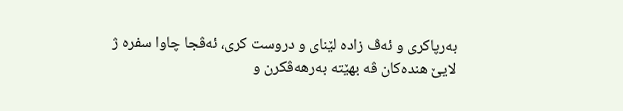به‌رپاكرى و ئه‌ڤ زاده‌ لێناى و دروست كرى، ئه‌ڤجا چاوا سفره‌ ژ لایێ هنده‌كان ڤه‌ بهێته‌ به‌رهه‌ڤكرن و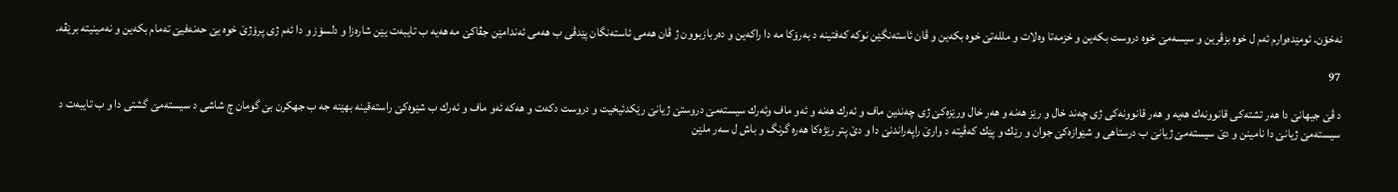نه‌خۆن. ئومێده‌وارم ئه‌م ل خوه‌ بزڤرین و سیسه‌مێ خوه‌ دروست بكه‌ین و خزمه‌تا وه‌لات و ملله‌تێ خوه‌ بكه‌ین و ڤان ئاسته‌نگێن نوكه‌ كه‌فتینه‌ د به‌رۆكا مه‌ دا راكه‌ین و ده‌ربازبوون ژ ڤان هه‌مى ئاسته‌نگان پێدڤى ب هه‌مى ئه‌ندامێن جڤاكێ مه‌ هه‌یه‌ ب تایبه‌ت یێن شاره‌زا و دلسۆز و دا ئه‌م ژی پرۆژێ خوه‌ یێ حه‌نه‌فیێ ته‌مام بكه‌ین و نه‌مینیته‌ برێڤه‌.

97

د ڤێ جیهانێ دا هه‌ر تشته‌كى قانوونه‌ك هه‌یه‌ و هه‌ر قانوونه‌كى ژى چه‌ند خال و رێز هه‌نه‌ و هه‌ر خال ورێزه‌كێ ژى چه‌ندین ماف و ئه‌رك هه‌نه‌ و ئه‌و ماف وئه‌رك سیسته‌مێ دروستێ ژیانێ رێكدئیخیت و دروست دكه‌ت و هه‌كه‌ ئه‌و ماف و ئه‌رك ب شێوه‌كێ راسته‌قینه‌ بهێنه‌ جه ب جهكرن بێ گومان چ شاشى د سیسته‌مێ گشتى دا و ب تایبه‌ت د سیسته‌مێ ژیانێ دا نامینن و دێ سیسته‌مێ ژیانێ ب درستاهى و شێوازه‌كێ جوان و رێك و پێك كه‌ڤیته‌ د وارێ راپه‌راندنێ دا و دێ پتر رێژه‌كا هه‌ره‌ گرنگ و باش ل سه‌ر ملێن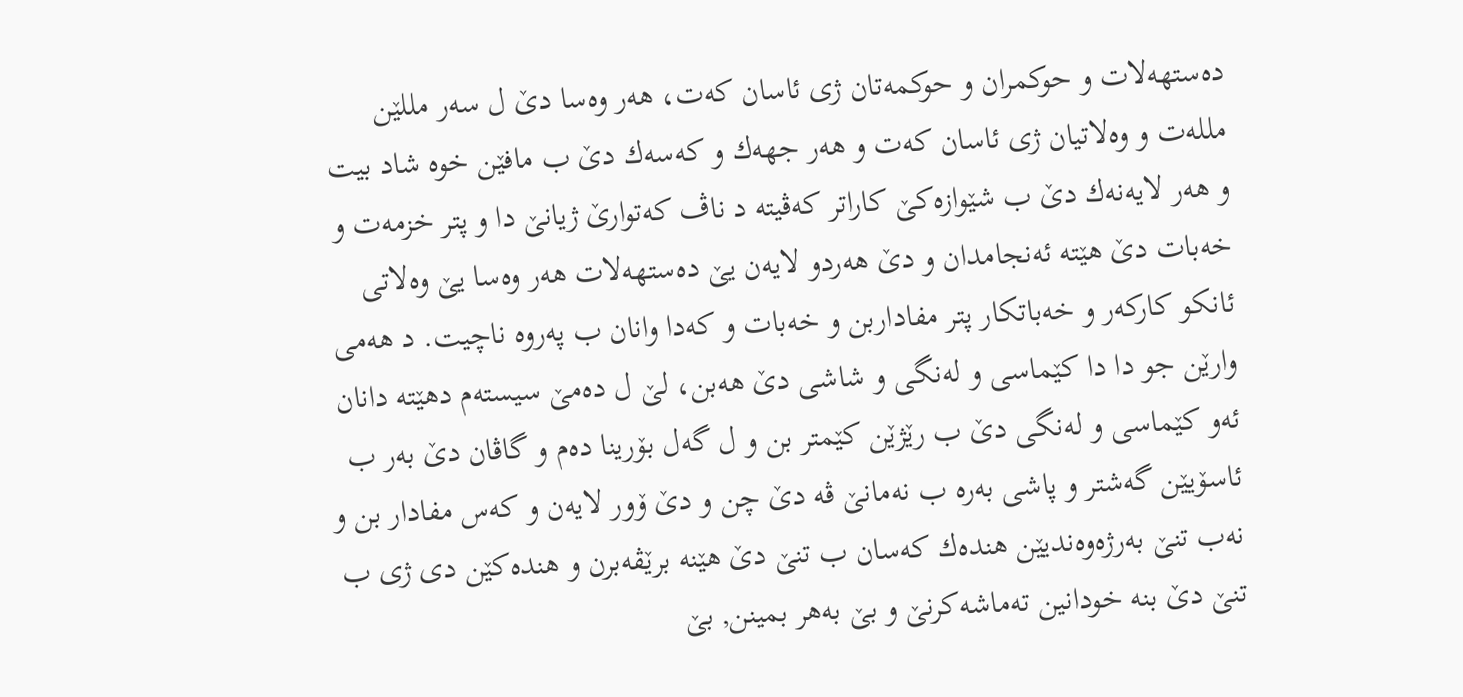ده‌ستهه‌لات و حوكمران و حوكمه‌تان ژى ئاسان كه‌ت، هه‌ر وه‌سا دێ ل سه‌ر مللێن ملله‌ت و وه‌لاتیان ژى ئاسان كه‌ت و هه‌ر جهه‌ك و كه‌سه‌ك دێ ب مافێن خوه‌ شاد بیت و هه‌ر لایه‌نه‌ك دێ ب شێوازه‌كێ كاراتر كه‌ڤیته‌ د ناڤ كه‌توارێ ژیانێ دا و پتر خزمه‌ت و خه‌بات دێ هێته‌ ئه‌نجامدان و دێ هه‌ردو لایه‌ن یێ ده‌ستهه‌لات هه‌ر وه‌سا یێ وه‌لاتى ئانكو كاركه‌ر و خه‌باتكار پتر مفاداربن و خه‌بات و كه‌دا وانان ب په‌روه‌ ناچیت. د هه‌مى وارێن جو دا دا كێماسى و له‌نگى و شاشى دێ هه‌بن، لێ ل ده‌مێ سیسته‌م دهێته‌ دانان ئه‌و كێماسى و له‌نگى دێ ب رێژێن كێمتر بن و ل گه‌ل بۆرینا ده‌م و گاڤان دێ به‌ر ب ئاسۆیێن گه‌شتر و پاشى به‌ره‌ ب نه‌مانێ ڤه‌ دێ چن و دێ ۆور لایه‌ن و كه‌س مفادار بن و نه‌ب تنێ به‌رژه‌وه‌ندیێن هنده‌ك كه‌سان ب تنێ دێ هێنه‌ برێڤه‌برن و هنده‌كێن دى ژى ب تنێ دێ بنه‌ خودانین ته‌ماشه‌كرنێ و بێ به‌هر بمینن, بێ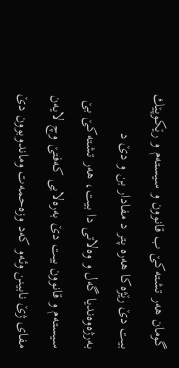گومان هه‌ر تشته‌كێ ب قانوون و سیسته‌م و رێكوپێك بیت دێ رێژه‌كا هه‌ره‌ پتر د مفادار بن و دێ د به‌رژه‌وه‌ندیا گه‌ل و وه‌لاتى دا بیت، هه‌ر تشته‌كێ بێ سیسته‌م و قانوون بیت دێ به‌ره‌لایى كه‌فتێ وچ لایه‌ن مفاى ژێ نابینن وئه‌و كه‌د وزه‌حمه‌ت وماندوبوون دێ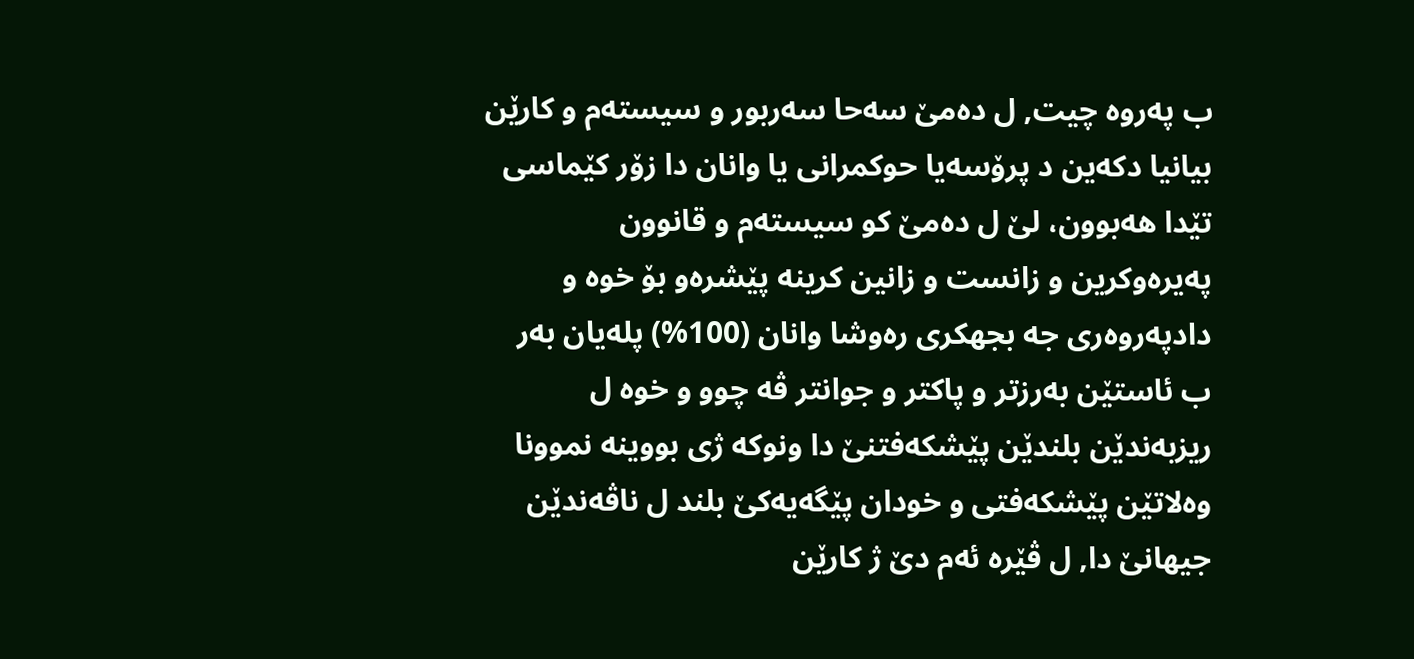ب په‌روه‌ چیت, ل ده‌مێ سه‌حا سه‌ربور و سیسته‌م و كارێن بیانیا دكه‌ین د پرۆسه‌یا حوكمرانى یا وانان دا زۆر كێماسى تێدا هه‌بوون، لێ ل ده‌مێ كو سیسته‌م و قانوون په‌یره‌وكرین و زانست و زانین كرینه‌ پێشره‌و بۆ خوه‌ و دادپه‌روه‌رى جه بجهكرى ره‌وشا وانان (100%) پله‌یان به‌ر ب ئاستێن به‌رزتر و پاكتر و جوانتر ڤه‌ چوو و خوه‌ ل ریزبه‌ندێن بلندێن پێشكه‌فتنێ دا ونوكه‌ ژى بووینه‌ نموونا وه‌لاتێن پێشكه‌فتى و خودان پێگه‌یه‌كێ بلند ل ناڤه‌ندێن جیهانێ دا, ل ڤێره‌ ئه‌م دێ ژ كارێن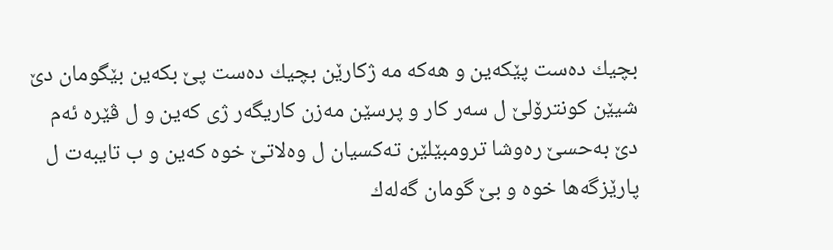بچیك ده‌ست پێكه‌ین و هه‌كه‌ مه‌ ژكارێن بچیك ده‌ست پێ بكه‌ین بێگومان دێ شیێن كونترۆلێ ل سه‌ر كار و پرسێن مه‌زن كاریگه‌ر ژی كه‌ین و ل ڤێره‌ ئه‌م دێ به‌حسێ ره‌وشا ترومبێلێن ته‌كسیان ل وه‌لاتێ خوه‌ كه‌ین و ب تایبه‌ت ل پارێزگه‌ها خوه‌ و بێ گومان گه‌له‌ك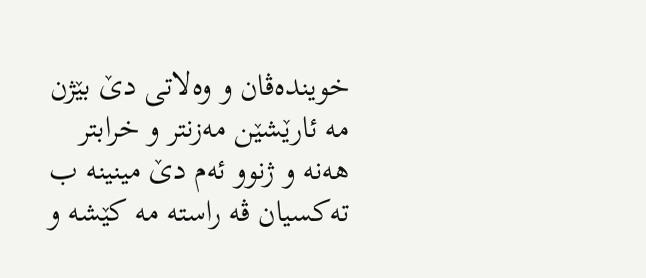خوینده‌ڤان و وه‌لاتى دێ بێژن مه‌ ئارێشێن مه‌زنتر و خرابتر هه‌نه‌ و ژنوو ئه‌م دێ مینینه‌ ب ته‌كسیان ڤه‌ راسته‌ مه‌ كێشه‌ و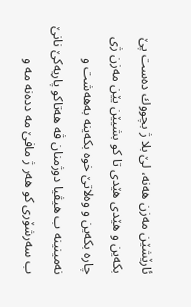ئارێشێن مه‌زن هه‌نه‌، لێ بلا ژ بچووك ده‌ست پێ بكه‌ین و هێدى هێدى تا كو بشیێن یێن مه‌زن ژى چاره‌ بكه‌ین و وه‌لاتێ خوه‌ بكه‌ینه‌ به‌هه‌شت و نه‌مینینه‌ ب هیڤیا دوژمنان ڤه‌ هه‌تاكو پاریه‌كێ نانێ ب سه‌رشۆرى كو هه‌ر ژ مافێ مه‌ دده‌نه‌ مه‌ و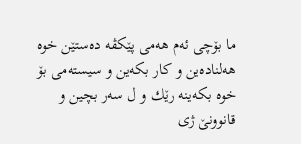ما بۆچى ئه‌م هه‌مى پێكڤه‌ ده‌ستێن خوه‌ هه‌لناده‌ین و كار بكه‌ین و سیسته‌مى بۆ خوه‌ بكه‌ینه‌ رێك و ل سه‌ر بچین و قانوونێ ژى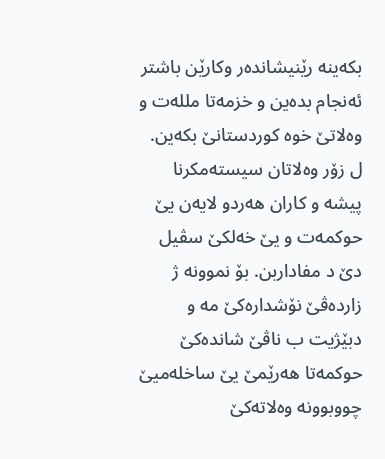بكه‌ینه‌ رێنیشانده‌ر وكارێن باشتر ئه‌نجام بده‌ین و خزمه‌تا ملله‌ت و وه‌لاتێ خوه‌ كوردستانێ بكه‌ین. ل زۆر وه‌لاتان سیسته‌مكرنا پیشه‌ و كاران هه‌ردو لایه‌ن یێ حوكمه‌ت و یێ خه‌لكێ سڤیل دێ د مفاداربن. بۆ نموونه‌ ژ زارده‌ڤێ نۆشداره‌كێ مه‌ و دبێژیت ب ناڤێ شانده‌كێ حوكمه‌تا هه‌رێمێ یێ ساخله‌میێ چووبوونه‌ وه‌لاته‌كێ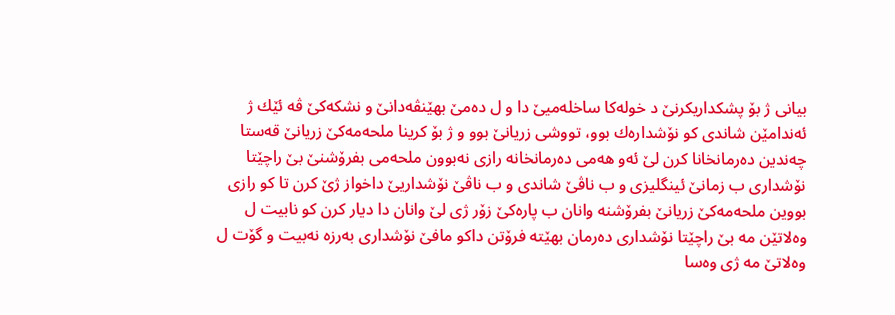بیانى ژ بۆ پشكداریكرنێ د خوله‌كا ساخله‌میێ دا و ل ده‌مێ بهێنڤه‌دانێ و نشكه‌كێ ڤه‌ ئێك ژ ئه‌ندامێن شاندى كو نۆشداره‌ك بوو، تووشى زریانێ بوو و ژ بۆ كرینا ملحه‌مه‌كێ زریانێ قه‌ستا چه‌ندین ده‌رمانخانا كرن لێ ئه‌و هه‌مى ده‌رمانخانه‌ رازى نه‌بوون ملحه‌مى بفرۆشنێ بێ راچێتا نۆشدارى ب زمانێ ئینگلیزى و ب ناڤێ شاندى و ب ناڤێ نۆشداریێ داخواز ژێ كرن تا كو رازى بووین ملحه‌مه‌كێ زریانێ بفرۆشنه‌ وانان ب پاره‌كێ زۆر ژى لێ وانان دا دیار كرن كو نابیت ل وه‌لاتێن مه‌ بێ راچێتا نۆشدارى ده‌رمان بهێته‌ فرۆتن داكو مافێ نۆشدارى به‌رزه‌ نه‌بیت و گۆت ل وه‌لاتێ مه‌ ژی وه‌سا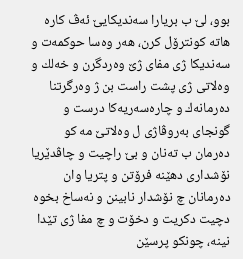بوو، لێ ب بریارا سه‌ندیكایێ ئه‌ڤ كاره‌ هاته‌ كونترۆل كرن، هه‌ر وه‌سا حوكمه‌ت و سه‌ندیكا ژى مفاى ژێ وه‌ردگرن و خه‌لك و وه‌لاتى ژى پشت راست بن ژ وه‌رگرتنا ده‌رمانه‌ك و چاره‌سه‌ریه‌كا درست و گونجاى به‌روڤاژى ل وه‌لاتێ مه‌ كو ده‌رمان ب ته‌نان و بێ راچیت و چاڤدێریا نۆشدارى دهێنه‌ فرۆتن و پتریا وان ده‌رمانان چ نۆشدار نابینن و نه‌ساخ بخوه‌ دچیت دكریت و دخۆت و چ مفا ژى تێدا نینه‌، چونكو پرسێن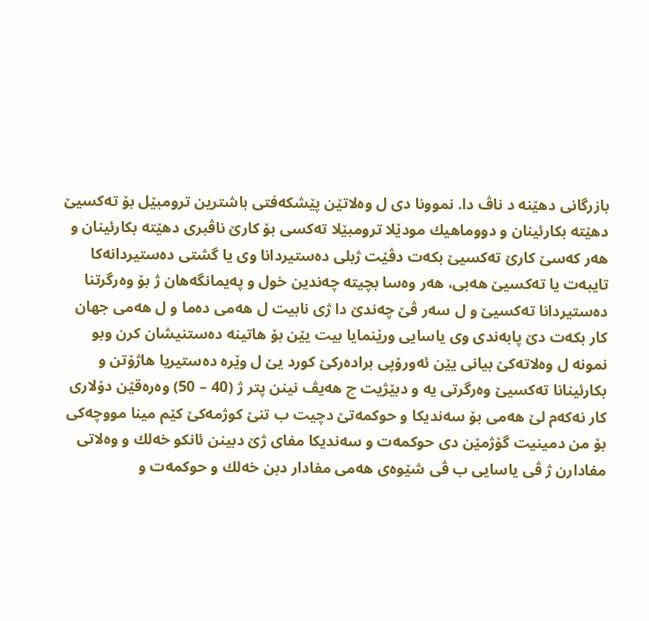بازرگانى دهێنه‌ د ناڤ دا. نموونا دى ل وه‌لاتێن پێشكه‌فتى باشترین ترومبێل بۆ ته‌كسیێ دهێته‌ بكارئینان و دووماهیك مودێلا ترومبێلا ته‌كسى بۆ كارێ ناڤبرى دهێته‌ بكارئینان و هه‌ر كه‌سێ كارێ ته‌كسیێ بكه‌ت دڤێت ژبلى ده‌ستیردانا وى یا گشتى ده‌ستیردانه‌كا تایبه‌ت یا ته‌كسیێ هه‌بی، هه‌ر وه‌سا بچیته‌ چه‌ندین خول و په‌یمانگه‌هان ژ بۆ وه‌رگرتنا ده‌ستیردانا ته‌كسیێ و ل سه‌ر ڤێ چه‌ندێ دا ژى نابیت ل هه‌مى ده‌ما و ل هه‌مى جهان كار بكه‌ت دێ پابه‌ندى وى یاسایى ورێنمایا بیت یێن بۆ هاتینه‌ ده‌ستنیشان كرن وبو نمونه‌ ل وه‌لاته‌كێ بیانى یێن ئه‌ورۆپى براده‌ركێ كورد یێ ل وێره‌ ده‌ستیریا هاژۆتن و بكارئینانا ته‌كسیێ وه‌رگرتى یه‌ و دبێژیت چ هه‌یڤ نینن پتر ژ (40 – 50) وه‌ره‌قێن دۆلارى كار نه‌كه‌م لێ هه‌مى بۆ سه‌ندیكا و حوكمه‌تێ دچیت ب تنێ كوژمه‌كێ كێم مینا مووچه‌كى بۆ من دمینیت گۆژمێن دى حوكمه‌ت و سه‌ندیكا مفاى ژێ دبینن ئانكو خه‌لك و وه‌لاتى مفادارن ژ ڤى یاسایى ب ڤى شێوه‌ى هه‌مى مفادار دبن خه‌لك و حوكمه‌ت و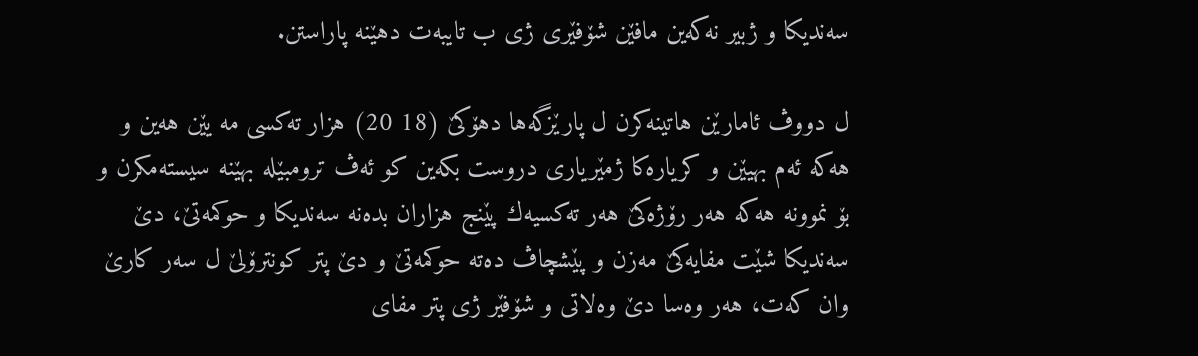سه‌ندیكا و ژبیر نه‌كه‌ین مافێن شۆفێرى ژی ب تایبه‌ت دهێنه‌ پاراستن.

ل دووڤ ئامارێن هاتینه‌كرن ل پارێزگه‌ها دهۆكێ (18 20) هزار ته‌كسى مه‌ یێن هه‌ین و هه‌كه‌ ئه‌م بهیێن و كریاره‌كا ژمێریارى دروست بكه‌ین كو ئه‌ڤ ترومبێله‌ بهێنه‌ سیسته‌مكرن و بۆ نموونه‌ هه‌كه‌ هه‌ر رۆژه‌كێ هه‌ر ته‌كسیه‌ك پێنج هزاران بده‌نه‌ سه‌ندیكا و حوكمه‌تێ، دێ سه‌ندیكا شێت مفایه‌كێ مه‌زن و پێشچاڤ ده‌ته‌ حوكمه‌تێ و دێ پتر كونترۆلێ ل سه‌ر كارێ وان كه‌ت، هه‌ر وه‌سا دێ وه‌لاتى و شۆفێر ژی پتر مفاى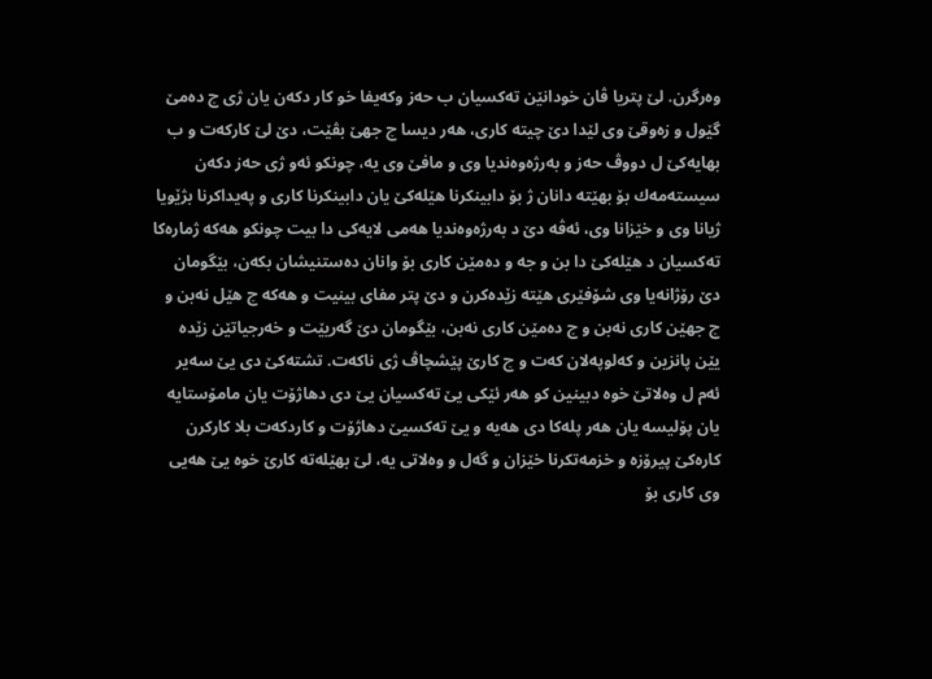وه‌رگرن. لێ پتریا ڤان خودانێن ته‌كسیان ب حه‌ز وكه‌یفا خو كار دكه‌ن یان ژی چ ده‌مێ گێول و زه‌وقێ وى لێدا دێ چیته‌ كارى، هه‌ر دیسا چ جهێ بڤێت، دێ لێ كاركه‌ت و ب بهایه‌كێ ل دووڤ حه‌ز و به‌رژه‌وه‌ندیا وى و مافێ وى یه‌، چونكو ئه‌و ژی حه‌ز دكه‌ن سیسته‌مه‌ك بۆ بهێته‌ دانان ژ بۆ دابینكرنا هێله‌كێ یان دابینكرنا كارى و په‌یداكرنا بژێویا ژیانا وى و خێزانا وى، ئه‌ڤه‌ دێ د به‌رژه‌وه‌ندیا هه‌مى لایه‌كى دا بیت چونكو هه‌كه‌ ژماره‌كا ته‌كسیان د هێله‌كێ دا بن و جه و ده‌مێن كارى بۆ وانان ده‌ستنیشان بكه‌ن، بێگومان دێ رۆژانه‌یا وى شۆفێرى هێته‌ زێده‌كرن و دێ پتر مفاى بینیت و هه‌كه‌ چ هێل نه‌بن و چ جهێن كارى نه‌بن و چ ده‌مێن كارى نه‌بن، بێگومان دێ گه‌ریێت و خه‌رجیاتێن زێده‌ یێن پانزین و كه‌لوپه‌لان كه‌ت و چ كارێ پێشچاڤ ژی ناكه‌ت. تشته‌كێ دى یێ سه‌یر ئه‌م ل وه‌لاتێ خوه‌ دبینین كو هه‌ر ئێكى یێ ته‌كسیان یێ دى دهاژۆت یان مامۆستایه‌ یان پۆلیسه‌ یان هه‌ر پله‌كا دى هه‌یه‌ و یێ ته‌كسیێ دهاژۆت و كاردكه‌ت بلا كاركرن كاره‌كێ پیرۆزه‌ و خزمه‌تكرنا خێزان و گه‌ل و وه‌لاتى یه‌، لێ بهێله‌ته‌ كارێ خوه‌ یێ هه‌یى وى كارى بۆ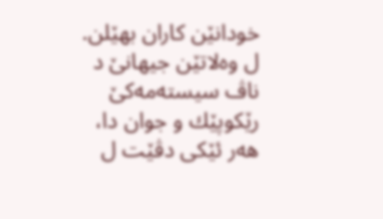خودانێن كاران بهێلن. ل وه‌لاتێن جیهانێ د ناڤ سیسته‌مه‌كێ رێكوپێك و جوان دا، هه‌ر ئێكى دڤێت ل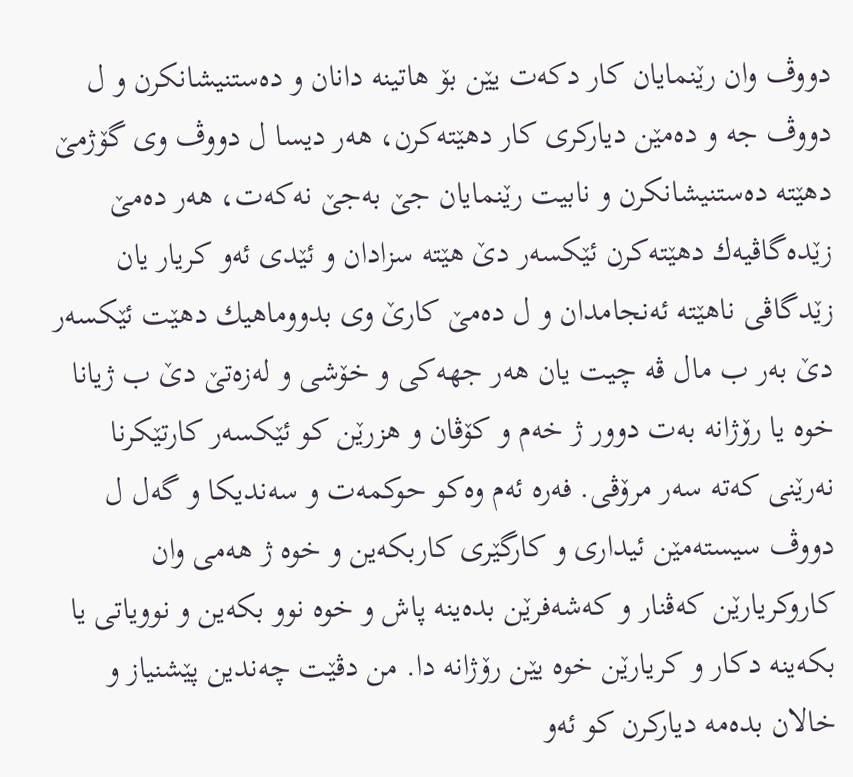دووڤ وان رێنمایان كار دكه‌ت یێن بۆ هاتینه‌ دانان و ده‌ستنیشانكرن و ل دووڤ جه و ده‌مێن دیاركرى كار دهێته‌كرن، هه‌ر دیسا ل دووڤ وى گۆژمێ دهێته‌ ده‌ستنیشانكرن و نابیت رێنمایان جێ به‌جێ نه‌كه‌ت، هه‌ر ده‌مێ زێده‌گاڤیه‌ك دهێته‌كرن ئێكسه‌ر دێ هێته‌ سزادان و ئێدى ئه‌و كریار یان زێدگاڤى ناهێته‌ ئه‌نجامدان و ل ده‌مێ كارێ وى بدووماهیك دهێت ئێكسه‌ر دێ به‌ر ب مال ڤه‌ چیت یان هه‌ر جهه‌كى و خۆشی و له‌زه‌تێ دێ ب ژیانا خوه‌ یا رۆژانه‌ به‌ت دوور ژ خه‌م و كۆڤان و هزرێن كو ئێكسه‌ر كارتێكرنا نه‌رێنى كه‌ته‌ سه‌ر مرۆڤى. فه‌ره‌ ئه‌م وه‌كو حوكمه‌ت و سه‌ندیكا و گه‌ل ل دووڤ سیسته‌مێن ئیدارى و كارگێرى كاربكه‌ین و خوه‌ ژ هه‌مى وان كاروكریارێن كه‌ڤنار و كه‌شه‌فرێن بده‌ینه‌ پاش و خوه‌ نوو بكه‌ین و نوویاتى یا بكه‌ینه‌ دكار و كریارێن خوه‌ یێن رۆژانه‌ دا. من دڤێت چه‌ندین پێشنیاز و خالان بده‌مه‌ دیاركرن كو ئه‌و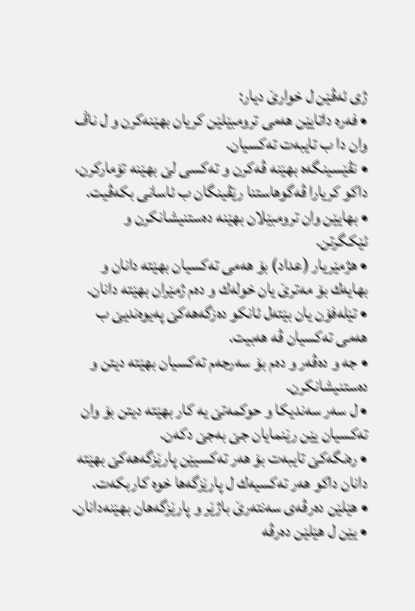ژی ئه‌ڤێن ل خوارێ دیار:
• فه‌ره‌ داتایێن هه‌مى ترومبێلێن كریان بهێنه‌كرن و ل ناڤ وان دا ب تایبه‌ت ته‌كسیان.
• نڤێسینگه‌ه بهێنه‌ ڤه‌كرن و ته‌كسى لێ بهێنه‌ تۆماركرن، داكو كریارا ڤه‌گوهاستنا رێڤینگان ب ئاسانى بكه‌ڤیت.
• بهایێن وان ترومبێلان بهێنه‌ ده‌ستنیشانكرن و ئێكگرتن.
• هژمێریار (عداد) بۆ هه‌مى ته‌كسیان بهێته‌ دانان و بهایه‌ك بۆ مه‌ترێ یان خوله‌ك و ده‌م ژمێران بهێته‌ دانان.
• تێله‌فۆن یان بێته‌ل ئانكو ده‌زگه‌هه‌كێ په‌یوه‌ندیێ ب هه‌مى ته‌كسیان ڤه‌ هه‌بیت.
• جه و ده‌ڤه‌ر و ده‌م بۆ سه‌رجه‌م ته‌كسیان بهێته‌ دیتن و ده‌ستنیشانكرن.
• ل سه‌ر سه‌ندیكا و حوكمه‌تێ یه‌ كار بهێته‌ دیتن بۆ وان ته‌كسیان یێن رێنمایان جێ به‌جێ دكه‌ن.
• ره‌نگه‌كێ تایبه‌ت بۆ هه‌ر ته‌كسیێن پارێزگه‌هه‌كێ بهێته‌ دانان داكو هه‌ر ته‌كسیه‌ك ل پارێزگه‌ها خوه‌ كاربكه‌ت.
• هێلێن ده‌رڤه‌ى سه‌نته‌رێ باژێر و پارێزگه‌هان بهێنه‌دانان.
• یێن ل هێلێن ده‌رڤه‌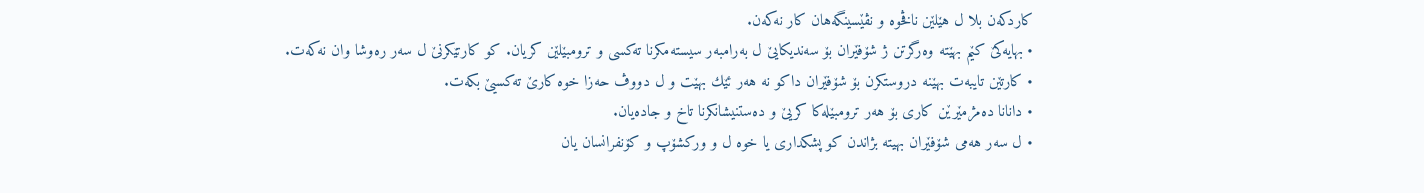كاردكه‌ن بلا ل هێلێن ناڤخوه‌ و نڤێسینگه‌هان كار نه‌كه‌ن.
• بهایه‌كێ كێم بهێته‌ وه‌رگرتن ژ شۆفێران بۆ سه‌ندیكایێ ل به‌رامبه‌ر سیسته‌مكرنا ته‌كسی و ترومبێلێن كریان. كو كارتێكرنێ ل سه‌ر ره‌وشا وان نه‌كه‌ت.
• كارتێن تایبه‌ت بهێنه‌ دروستكرن بۆ شۆفێران داكو نه‌ هه‌ر ئێك بهێت و ل دووڤ حه‌زا خوه‌ كارێ ته‌كسیێ بكه‌ت.
• دانانا ده‌مژمێرێن كارى بۆ هه‌ر ترومبێله‌كا كریێ و ده‌ستنیشانكرنا تاخ و جاده‌یان.
• ل سه‌ر هه‌مى شۆفێران بهیته‌ بژاندن كو پشكدارى یا خوه‌ ل و وركشۆپ و كۆنفرانسان یان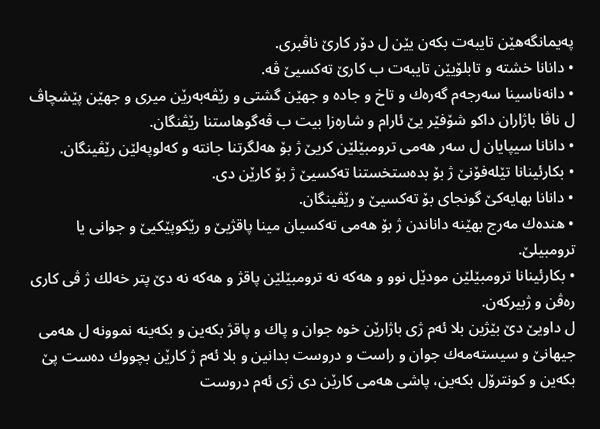په‌یمانگه‌هێن تایبه‌ت بكه‌ن یێن ل دۆر كارێ ناڤبرى.
• دانانا خشته‌ و تابلۆیێن تایبه‌ت ب كارێ ته‌كسیێ ڤه‌.
• دانه‌ناسینا سه‌رجه‌م گه‌ره‌ك و تاخ و جاده‌ و جهێن گشتى و رێڤه‌به‌رێن میرى و جهێن پێشچاڤ ل ناڤا باژاران داكو شۆفێر یێ ئارام و شاره‌زا بیت ب ڤه‌گوهاستنا رێڤنگان.
• دانانا سیپایان ل سه‌ر هه‌مى ترومبێلێن كریێ ژ بۆ هه‌لگرتنا جانته‌ و كه‌لوپه‌لێن رێڤینگان.
• بكارئینانا تێله‌فۆنێ ژ بۆ بده‌ستخستنا ته‌كسیێ ژ بۆ كارێن دى.
• دانانا بهایه‌كێ گونجاى بۆ ته‌كسیێ و رێڤینگان.
• هنده‌ك مه‌رج بهێنه‌ داناندن ژ بۆ هه‌مى ته‌كسیان مینا پاقژیێ و رێكوپێكیێ و جوانى یا ترومبیلێ.
• بكارئینانا ترومبێلێن مودێل نوو و هه‌كه‌ نه‌ ترومبێلێن پاقژ و هه‌كه‌ نه‌ دێ پتر خه‌لك ژ ڤى كارى ره‌ڤن و ژبیركه‌ن.
ل داویێ دێ بێژین بلا ئه‌م ژی باژارێن خوه‌ جوان و پاك و پاقژ بكه‌ین و بكه‌ینه‌ نموونه‌ ل هه‌مى جیهانێ و سیسته‌مه‌ك جوان و راست و دروست بدانین و بلا ئه‌م ژ كارێن بچووك ده‌ست پێ بكه‌ین و كونترۆل بكه‌ین، پاشى هه‌مى كارێن دى ژی ئه‌م دروست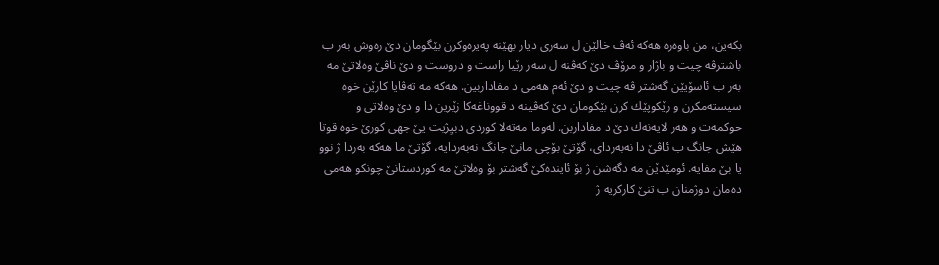بكه‌ین، من باوه‌ره‌ هه‌كه‌ ئه‌ڤ خالێن ل سه‌رى دیار بهێنه‌ په‌یره‌وكرن بێگومان دێ ره‌وش به‌ر ب باشترڤه‌ چیت و باژار و مرۆڤ دێ كه‌ڤنه‌ ل سه‌ر رێیا راست و دروست و دێ ناڤێ وه‌لاتێ مه‌ به‌ر ب ئاسۆیێن گه‌شتر ڤه‌ چیت و دێ ئه‌م هه‌مى د مفاداربین. هه‌كه‌ مه‌ ته‌ڤایا كارێن خوه‌ سیسته‌مكرن و رێكوپێك كرن بێكومان دێ كه‌ڤینه‌ د قووناغه‌كا زێرین دا و دێ وه‌لاتى و حوكمه‌ت و هه‌ر لایه‌نه‌ك دێ د مفاداربن. له‌وما مه‌ته‌لا كوردى دبیِژیت یێ جهى كورێ خوه‌ قوتا هێش جانگ ب ئاڤێ دا نه‌به‌رداى، گۆتێ بۆچى مانێ جانگ نه‌به‌ردایه‌، گۆتێ ما هه‌كه‌ به‌ردا ژ نوو یا بێ مفایه‌. ئومێدێن مه‌ دگه‌شن ژ بۆ ئاینده‌كێ گه‌شتر بۆ وه‌لاتێ مه‌ كوردستانێ چونكو هه‌مى ده‌مان دوژمنان ب تنێ كاركریه‌ ژ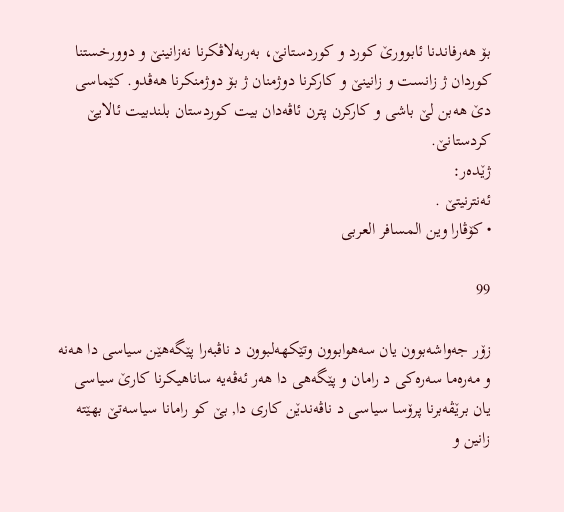بۆ هه‌رفاندنا ئابوورێ كورد و كوردستانێ، به‌ربه‌لاڤكرنا نه‌زانینێ و دوورخستنا كوردان ژ زانست و زانینێ و كاركرنا دوژمنان ژ بۆ دوژمنكرنا هه‌ڤدو. كێماسى دێ هه‌بن لێ باشى و كاركرن پترن ئاڤه‌دان بیت كوردستان بلندبیت ئالایێ كردستانێ.
ژێده‌ر:
ئه‌نترنیتێ .
• كۆڤارا وین المسافر العربى

99

زۆر جه‌واشه‌بوون یان سه‌هوابوون وتێكهه‌لبوون د ناڤبه‌را پێگه‌هێن سیاسى دا هه‌نه‌ و مه‌ره‌ما سه‌ره‌كى د رامان و پێگه‌هى دا هه‌ر ئه‌ڤه‌یه‌ ساناهیكرنا كارێ سیاسى یان برێڤه‌برنا پرۆسا سیاسى د ناڤه‌ندێن كارى دا, بێ كو رامانا سیاسه‌تێ بهێته‌ زانین و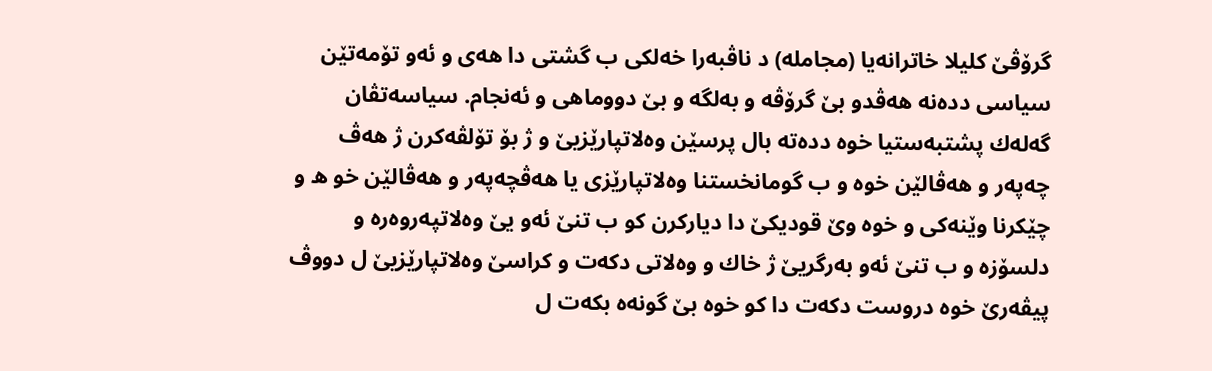گرۆڤێ كلیلا خاترانه‌یا (مجامله‌) د ناڤبه‌را خه‌لكى ب گشتى دا هه‌ى و ئه‌و تۆمه‌تێن سیاسى دده‌نه‌ هه‌ڤدو بێ گرۆڤه‌ و به‌لگه‌ و بێ دووماهی و ئه‌نجام. سیاسه‌تڤان گه‌له‌ك پشتبه‌ستیا خوه‌ دده‌ته‌ بال پرسێن وه‌لاتپارێزیێ و ژ بۆ تۆلڤه‌كرن ژ هه‌ڤ چه‌په‌ر و هه‌ڤالێن خوه‌ و ب گومانخستنا وه‌لاتپارێزى یا هه‌ڤچه‌په‌ر و هه‌ڤالێن خو ه‌ و چێكرنا وێنه‌كى و خوه‌ وێ قودیكێ دا دیاركرن كو ب تنێ ئه‌و یێ وه‌لاتپه‌روه‌ره‌ و دلسۆزه‌ و ب تنێ ئه‌و به‌رگریێ ژ خاك و وه‌لاتى دكه‌ت و كراسێ وه‌لاتپارێزیێ ل دووڤ پیڤه‌رێ خوه‌ دروست دكه‌ت دا كو خوه‌ بێ گونه‌ه بكه‌ت ل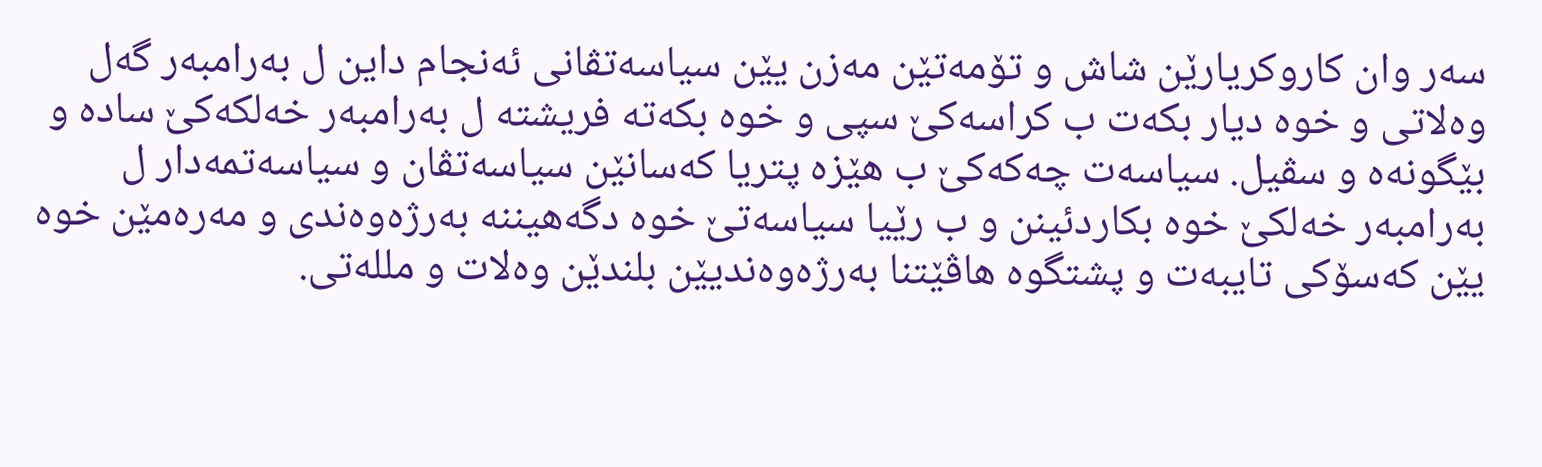سه‌ر وان كاروكریارێن شاش و تۆمه‌تێن مه‌زن یێن سیاسه‌تڤانى ئه‌نجام داین ل به‌رامبه‌ر گه‌ل وه‌لاتى و خوه‌ دیار بكه‌ت ب كراسه‌كێ سپى و خوه‌ بكه‌ته‌ فریشته‌ ل به‌رامبه‌ر خه‌لكه‌كێ ساده‌ و بێگونه‌ه و سڤیل. سیاسه‌ت چه‌كه‌كێ ب هێزه‌ پتریا كه‌سانێن سیاسه‌تڤان و سیاسه‌تمه‌دار ل به‌رامبه‌ر خه‌لكێ خوه‌ بكاردئینن و ب رێیا سیاسه‌تێ خوه‌ دگه‌هیننه‌ به‌رژه‌وه‌ندى و مه‌ره‌مێن خوه‌ یێن كه‌سۆكى تایبه‌ت و پشتگوه هاڤێتنا به‌رژه‌وه‌ندیێن بلندێن وه‌لات و ملله‌تى.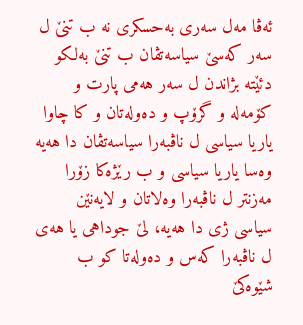ئه‌ڤا مه‌ل سه‌رى به‌حسكرى نه‌ ب تنێ ل سه‌ر كه‌سێ سیاسه‌تڤان ب تنێ به‌لكو دئێته‌ بژاندن ل سه‌ر هه‌مى پارت و كۆمه‌له‌ و گرۆپ و ده‌وله‌تان و كا چاوا یاریا سیاسى ل ناڤبه‌را سیاسه‌تڤان دا هه‌یه‌ وه‌سا یاریا سیاسى و ب رێژه‌كا زۆرا مه‌زنتر ل ناڤبه‌را وه‌لاتان و لایه‌نێن سیاسى ژى دا هه‌یه‌، لێ جوداهى یا هه‌ى ل ناڤبه‌را كه‌س و ده‌وله‌تا كو ب شێوه‌كێ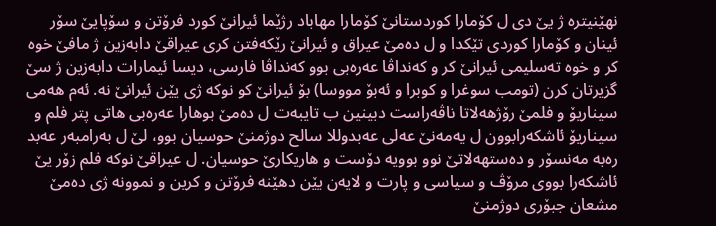نهێنیتره‌ ژ یێ دى ل كۆمارا كوردستانێ كۆمارا مهاباد رژێما ئیرانێ كورد فرۆتن و سۆپایێ سۆر ئینان و كۆمارا كوردى تێكدا و ل ده‌مێ عیراق و ئیرانێ رێكه‌فتن كرى عیراقێ دابه‌زین ژ مافێ خوه‌ كر و خوه‌ ته‌سلیمى ئیرانێ كر و كه‌نداڤا عه‌ره‌بى بوو كه‌نداڤا فارسى، دیسا ئیمارات دابه‌زین ژ سێ گزیرتان كرن (تومب سوغرا و كوبرا و ئه‌بۆ مووسا) بۆ ئیرانێ كو نوكه‌ ژى یێن ئیرانێ نه‌. ئه‌م هه‌مى سیناریۆ و فلمێ رۆژهه‌لاتا ناڤه‌راست دبینین ب تایبه‌ت ل ده‌مێ بوهارا عه‌ره‌بى هاتى پتر فلم و سیناریۆ ئاشكه‌رابوون ل یه‌مه‌نێ عه‌لى عه‌بدوللا سالح دوژمنێ حوسیان بوو، لێ ل به‌رامبه‌ر عه‌بد ره‌به‌ مه‌نسۆر و ده‌ستهه‌لاتێ نوو بوویه‌ دۆست و هاریكارێ حوسیان. ل عیراقێ نوكه‌ فلم زۆر یێ ئاشكه‌را بووى مرۆڤ و سیاسى و پارت و لایه‌ن یێن دهێنه‌ فرۆتن و كرین و نموونه‌ ژى ده‌مێ مشعان جبۆرى دوژمنێ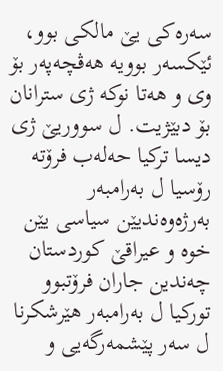سه‌ره‌كى یێ مالكى بوو، ئێكسه‌ر بوویه‌ هه‌ڤچه‌په‌ر بۆ وى و هه‌تا نوكه‌ ژى سترانان بۆ دبێژیت. ل سووریێ ژى دیسا تركیا حه‌له‌ب فرۆته‌ رۆسیا ل به‌رامبه‌ر به‌رژه‌وه‌ندیێن سیاسى یێن خوه‌ و عیراقێ كوردستان چه‌ندین جاران فرۆتبوو توركیا ل به‌رامبه‌ر هێرشكرنا ل سه‌ر پێشمه‌رگه‌یى و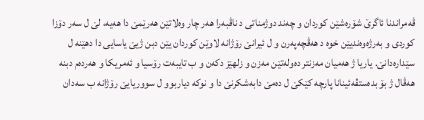ڤه‌مراندنا ئاگرێ شۆره‌شێن كوردان و چه‌ند دوژمناتى د ناڤبه‌را هه‌ر چار وه‌لاتێن هه‌رێمێ دا هه‌یه‌، لێ ل سه‌ر دۆزا كوردى و به‌رژه‌وه‌ندیێن خوه‌ د هه‌ڤچه‌په‌رن و ل ئیرانێ رۆژانه‌ لاوێن كوردان یێن دبن ژیێ یاسایى دا دهێنه‌ ل سێداره‌دانێ. یاریا ژ هه‌میان مه‌زنتر ده‌وله‌تێن مه‌زن و زلهێز دكه‌ن و ب تایبه‌ت رۆسیا و ئه‌مریكا و هه‌رده‌م دبنه‌ هه‌ڤال ژ بۆ بده‌ستڤه‌ئینانا پارچه‌ كێكێ ل ده‌مێ دابه‌شكرنێ دا و نوكه‌ دیاربوو ل سووریایێ رۆژانه‌ ب سه‌دان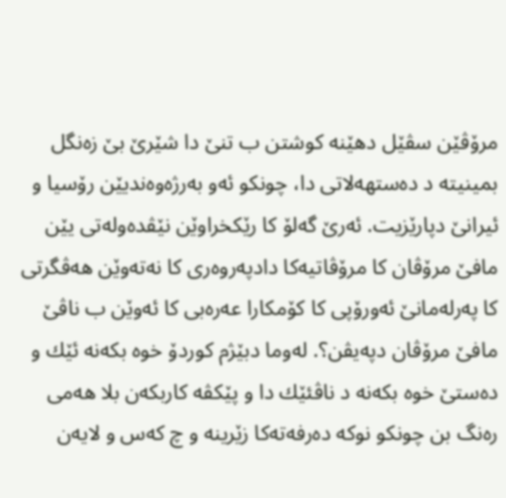مرۆڤێن سڤێل دهێنه‌ كوشتن ب تنێ دا شێرێ بێ زه‌نگل بمینیته‌ د ده‌ستهه‌لاتى دا، چونكو ئه‌و به‌رژه‌وه‌ندیێن رۆسیا و ئیرانێ دپارێزیت. ئه‌رێ گه‌لۆ كا رێكخراوێن نێڤده‌وله‌تى یێن مافێ مرۆڤان كا مرۆڤاتیه‌كا دادپه‌روه‌رى كا نه‌ته‌وێن هه‌ڤگرتى كا په‌رله‌مانێ ئه‌ورۆپى كا كۆمكارا عه‌ره‌بى كا ئه‌وێن ب ناڤێ مافێ مرۆڤان دپه‌یڤن؟. له‌وما دبێژم كوردۆ خوه‌ بكه‌نه‌ ئێك و ده‌ستێ خوه‌ بكه‌نه‌ د ناڤئێك دا و پێكڤه‌ كاربكه‌ن بلا هه‌مى ره‌نگ بن چونكو نوكه‌ ده‌رفه‌ته‌كا زێرینه‌ و چ كه‌س و لایه‌ن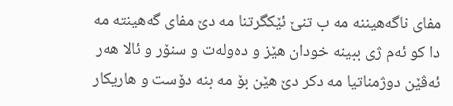مفاى ناگه‌هیننه‌ مه‌ ب تنێ ئێكگرتنا مه‌ دێ مفاى گه‌هینته‌ مه‌ دا كو ئه‌م ژى ببینه‌ خودان هێز و ده‌وله‌ت و سنۆر و ئالا هه‌ر ئه‌ڤێن دوژمناتیا مه‌ دكر دێ هێن بۆ مه‌ بنه‌ دۆست و هاریكار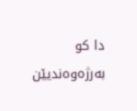دا كو به‌رژه‌وه‌ندیێن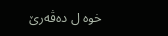خوه‌ ل ده‌ڤه‌رێ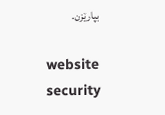بپارێزن.

website security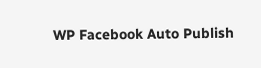WP Facebook Auto Publish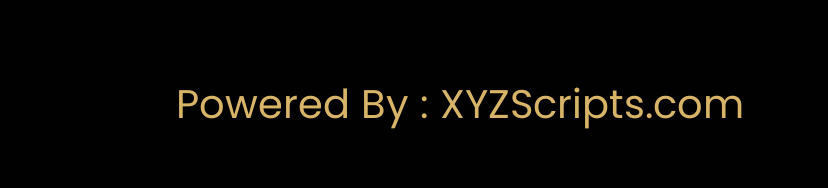Powered By : XYZScripts.com